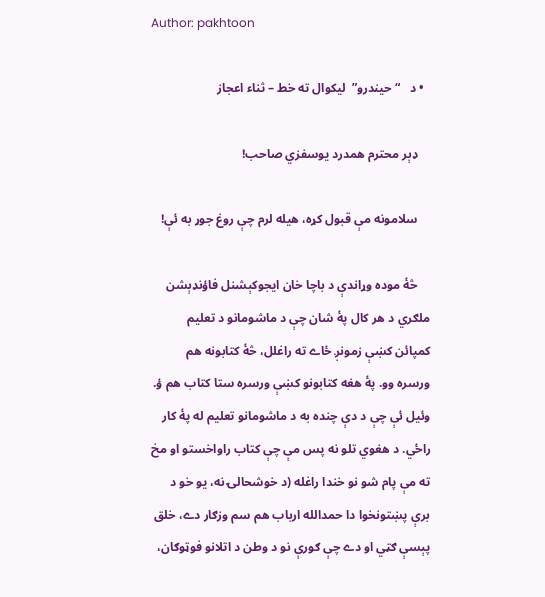Author: pakhtoon

  • د   “حيندرو”  ليکوال ته خط – ثناء اعجاز

    ډېر محترم همدرد يوسفزي صاحب!

    سلامونه مې قبول کړه، هيله لرم چې روغ جوړ به ئې!

    څۀ موده وړاندې د باچا خان ايجوکېشنل فاؤنډېشن ملګري د هر کال پۀ شان چې د ماشومانو د تعليم کمپائن کښې زمونږ ځاے ته راغلل، څۀ کتابونه هم ورسره وو. پۀ هغه کتابونو کښې ورسره ستا کتاب هم ؤ. وئيل ئې چې د دې چنده به د ماشومانو تعليم له پۀ کار راځي. د هغوي تلو نه پس مې چې کتاب راواخستو او مخ ته مې پام شو نو خندا راغله (د خوشحالۍ نه، يو خو د برې پښتونخوا دا حمدالله ارباب هم سم وزګار دے، خلق پېسې ګټي او دے چې ګورې نو د وطن د اتلانو فوټوګان،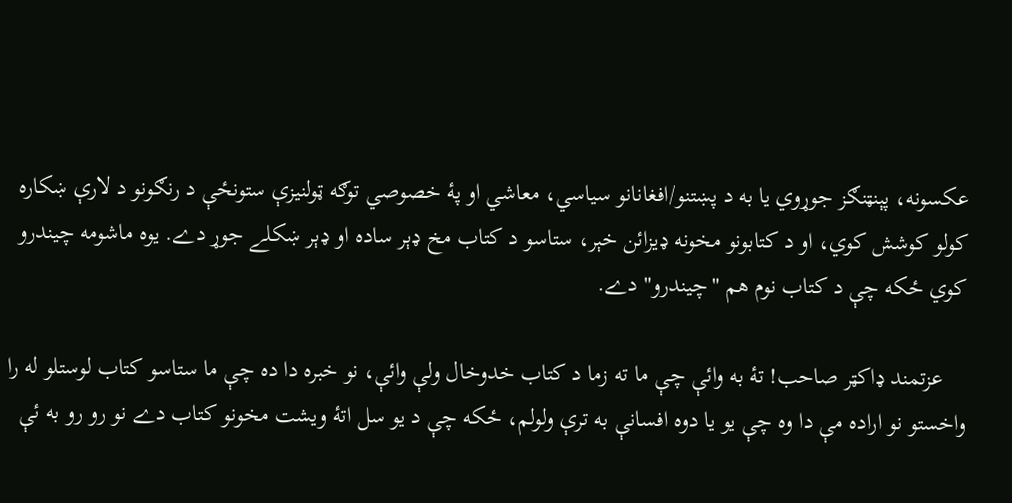عکسونه، پېنټنګز جوړوي يا به د پښتنو/افغانانو سياسي، معاشي او پۀ خصوصي توګه ټولنيزې ستونځې د رنګونو د لارې ښکاره کولو کوشش کوي، او د کتابونو مخونه ډيزائن خېر، ستاسو د کتاب مخ ډېر ساده او ډېر ښکلے جوړ دے. يوه ماشومه چيندرو کوي ځکه چې د کتاب نوم هم "چيندرو" دے.

    عزتمند ډاکټر صاحب! تۀ به وائې چې ما ته زما د کتاب خدوخال ولې وائې، نو خبره دا ده چې ما ستاسو کتاب لوستلو له را واخستو نو اراده مې دا وه چې يو يا دوه افسانې به ترې ولولم، ځکه چې د يو سل اتۀ ويشت مخونو کتاب دے نو رو رو به ئې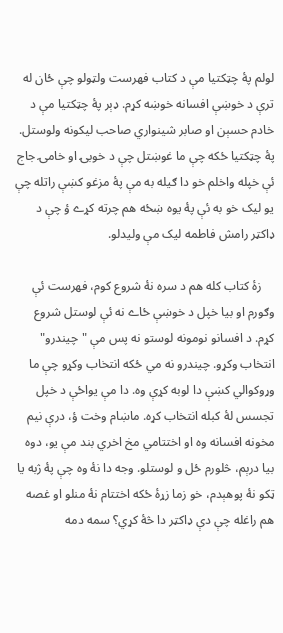لولم پۀ چټکتیا مې د کتاب فهرست ولټولو چې ځان له ترې د خوښې افسانه خوښه کړم. ډېر پۀ چټکتیا مې د خادم حسېن او صابر شينواري صاحب ليکونه ولوستل. پۀ چټکتیا ځکه چې ما غوښتل چې د خوبۍ او خامۍ جاج ئې خپله واخلم خو دا ګيله به مې پۀ مزغو کښې راتله چې يو ليک خو به ئې پۀ یوه ښځه هم چرته کړے ؤ چې د ډاکټر رامش فاطمه ليک مې وليدلو.

    زۀ کتاب کله هم د سره نۀ شروع کوم، فهرست ئې وګورم او بيا خپل د خوښې ځاے نه ئې لوستل شروع کړم. د افسانو نومونه لوستو نه پس مې "چيندرو" انتخاب وکړو. چيندرو نه مي ځکه انتخاب وکړو چې ما وړوکوالي کښې دا لوبه کړې وه. دا مې یواځې د خپل تجسس لۀ کبله انتخاب کړه. ماښام وخت ؤ، درې نيم مخونه افسانه وه او اختتامي مخ اخري بند مې يو، دوه بيا درېم، څلورم ځل و لوستلو. وجه دا نۀ وه چې پۀ ژبه يا ټکو نۀ پوهېدم، خو زما زړۀ ځکه اختتام نۀ منلو او غصه هم راغله چې دې ډاکټر دا څۀ کړي؟ سمه دمه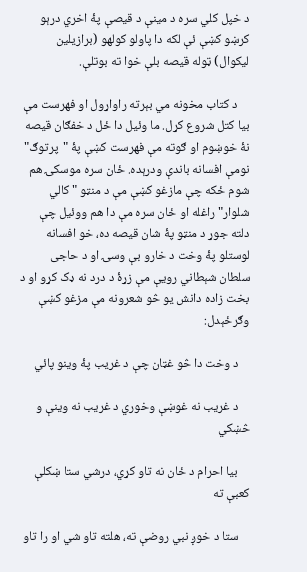د خپل کلي سره د مينې د قيصې پۀ اخري درېو کرښو کښې ئې لکه دا پاولو کولهو (برازيلين ليکوال) ټوله قيصه بلې خوا ته بوتلې.

    د کتاب مخونه مي بېرته راواړول او فهرست مې بيا کتل شروع کړل. ما وئيل دا ځل د خفګان قيصه نۀ خوښوم او ګوته مې فهرست کښې پۀ "پرتوګ" نومې افسانه باندې ودرېده. ځان سره موسکۍ هم شوم ځکه چې مازغو کښې مې د منټو "کالي شلوار" راغله او ځان سره مې دا هم ووئيل چې دلته جوړ د منټو پۀ شان قيصه ده، خو افسانه لوستلو پۀ وخت د خارو بې وسۍ او د حاجی سلطان شېطاني رويې مې زړۀ د درد نه ډک کړو او د بخت زاده دانش يو څو شعرونه مې مزغو کښې وګرځېدل:

    د وخت دا څو غټان چې د غريب پۀ وينو پائي

    د غريب نه غوښې وخوري د غريب نه وينې و څښکي

    بيا احرام د ځان نه تاو کړي، درشي ستا ښکلې کعبې ته

    ستا د خوږ نبي روضې ته، هلته تاو شي او را تاو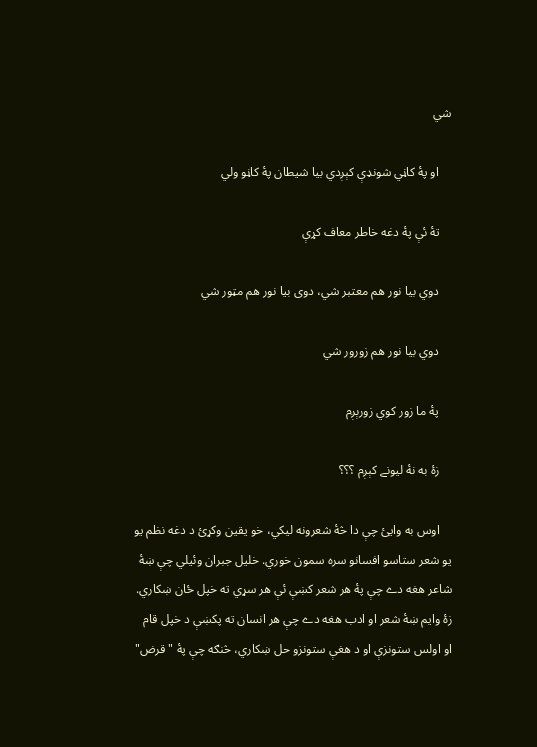شي

    او پۀ کاڼي شونډې کېږدي بيا شيطان پۀ کاڼو ولي

    تۀ ئې پۀ دغه خاطر معاف کړې

    دوي بيا نور هم معتبر شي، دوی بيا نور هم مټور شي

    دوي بيا نور هم زورور شي

    پۀ ما زور کوي زورېږم

    زۀ به نۀ ليونے کېږم ؟؟؟

    اوس به وايئ چې دا څۀ شعرونه ليکي، خو يقين وکړئ د دغه نظم يو يو شعر ستاسو افسانو سره سمون خوري. خليل جبران وئيلي چې ښۀ شاعر هغه دے چې پۀ هر شعر کښې ئې هر سړي ته خپل ځان ښکاري. زۀ وايم ښۀ شعر او ادب هغه دے چې هر انسان ته پکښې د خپل قام او اولس ستونزې او د هغې ستونزو حل ښکاري، څنګه چې پۀ "قرض"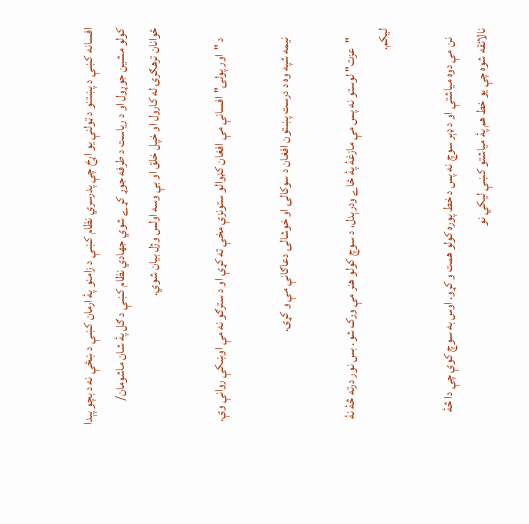افسانه کښې د پښتنو د ټولنې يو اړخ چې پدرسري نظام کښې د زامنو پۀ ارمان کښې د ښځې نه د بچو پېدا کولو مشين جوړول او د رياست د طرفه جوړ کړے شوي جهادي نظام کښې د ګل پۀ شان ماشومان/ ځوانان ترهګرۍ له کارول او خپل خلق او بې وسه اولس وژل بيان شوي.

    د "اور پولۍ" افسانې مې افغان کډوالو ستونزې مخې ته کړې او د سترګو نه مې اوښکې روانې وې.

    نيمه شپه وه د درست پښتون افغان د سوکالۍ او خوشالۍ دعاګانې مې و کړی.

    "عزت" لوستو نه پس مې مازغۀ پۀ ځاے ودرېدل، د سوچ کولو هنر مې ورک شو. بس نور درته څۀ نۀ ليکم.

    نن مې دوه مياشتې او د ډېر سوچ نه پس د خط پوره کولو همت و کړو. اوس به سوچ کوې چې دا څۀ نالائقه شوه چې يو خط هم پۀ مياشتو کښې ليکي نو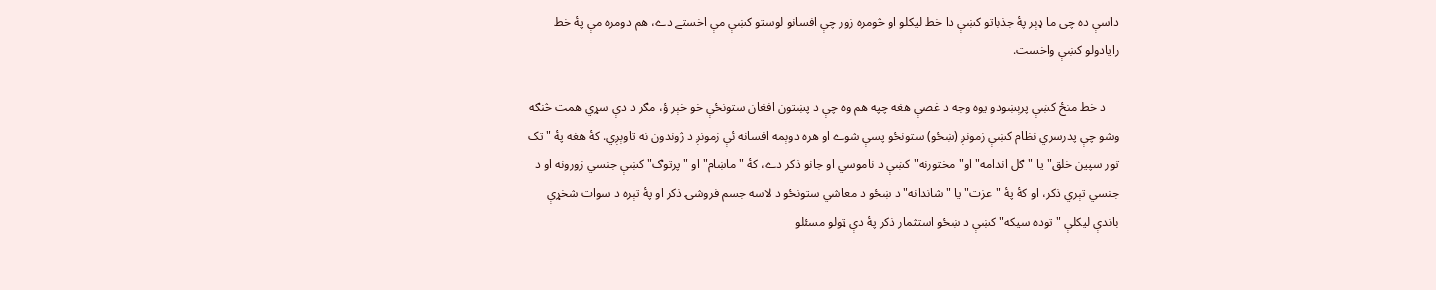داسې ده چی ما ډېر پۀ جذباتو کښې دا خط ليکلو او څومره زور چې افسانو لوستو کښې مې اخستے دے، هم دومره مې پۀ خط رايادولو کښې واخست.

    د خط منځ کښې پرېښودو يوه وجه د غصې هغه چپه هم وه چې د پښتون افغان ستونځې خو خېر ؤ، مګر د دې سړي همت څنګه وشو چې پدرسري نظام کښې زمونږ (ښځو) ستونځو پسې شوے او هره دوېمه افسانه ئې زمونږ د ژوندون نه تاوېږي. کۀ هغه پۀ "تک تور سپين خلق" يا "ګل اندامه" او"مختورنه" کښې د ناموسي او جانو ذکر دے، کۀ "ماښام" او "پرتوګ" کښې جنسي زورونه او د جنسي تېري ذکر، او کۀ پۀ "عزت" يا "شاندانه" د ښځو د معاشي ستونځو د لاسه جسم فروشۍ ذکر او پۀ تېره د سوات شخړې باندې ليکلې "توده سيکه" کښې د ښځو استثمار ذکر پۀ دې ټولو مسئلو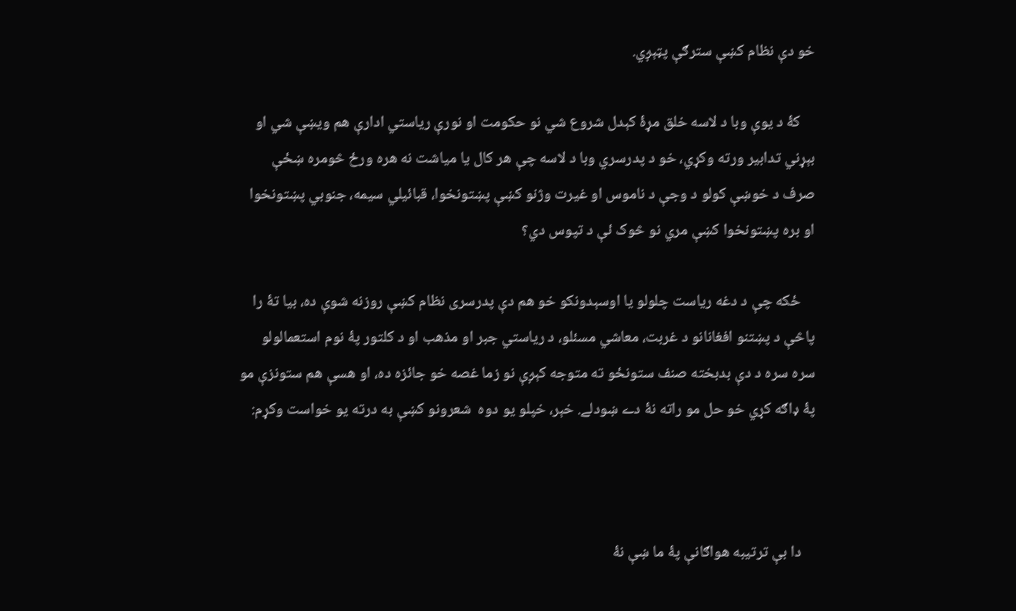خو دې نظام کښې سترګې پټېږي.

    کۀ د يوې وبا د لاسه خلق مړۀ کېدل شروع شي نو حکومت او نورې رياستي ادارې هم ويښې شي او بېړني تدابير ورته وکړي، خو د پدرسري وبا د لاسه چې هر کال يا مياشت نه هره ورځ څومره ښځې صرف د خوښې کولو د وجې د ناموس او غیرت وژنو کښې پښتونخوا، قبائيلي سيمه، جنوبي پښتونخوا او بره پښتونخوا کښې مري نو څوک ئې د تپوس دي؟

    ځکه چې د دغه رياست چلولو يا اوسېدونکو خو هم دې پدرسری نظام کښې روزنه شوې ده، بيا تۀ را پاڅې د پښتنو افغانانو د غربت، معاشي مسئلو، د رياستي جبر او مذهب او د کلتور پۀ نوم استعمالولو سره سره د دې بدبخته صنف ستونځو ته متوجه کېږې نو زما غصه خو جائزه ده، او هسې هم ستونزې مو پۀ ډاګه کړي خو حل مو راته نۀ دے ښودلے. خېر، خپلو يو دوه  شعرونو کښې به درته يو خواست وکړم:



    دا بې ترتيبه هواګانې پۀ ما ښې نۀ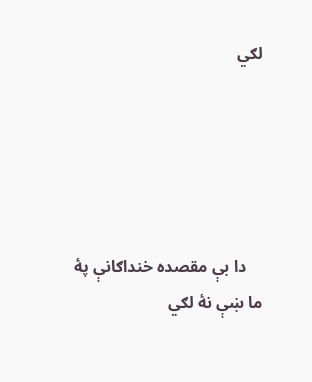لګي





    دا بې مقصده خنداګانې پۀ ما ښې نۀ لګي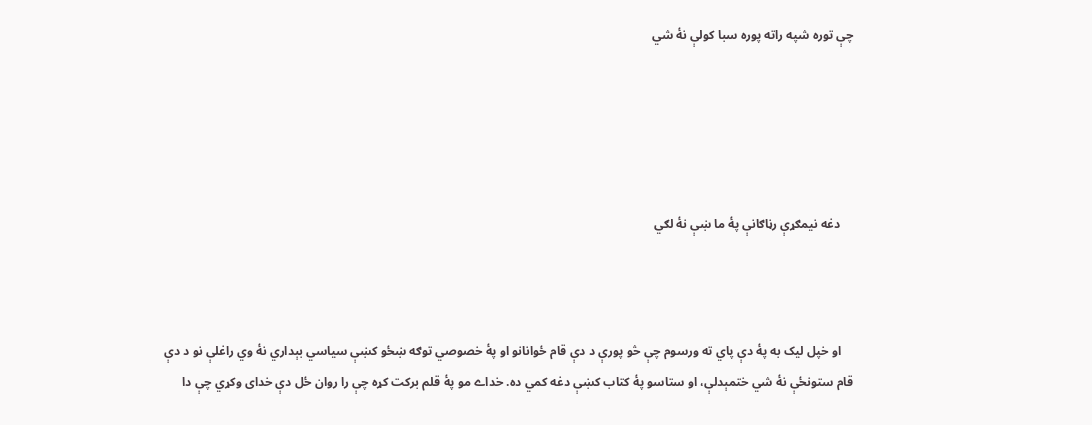چې توره شپه راته پوره سبا کولې نۀ شي





    دغه نيمګړې رڼاګانې پۀ ما ښې نۀ لګي



    او خپل لیک به پۀ دې پاي ته ورسوم چې څو پورې د دې قام ځوانانو او پۀ خصوصي توګه ښځو کښې سياسي بېداري نۀ وي راغلې نو د دې قام ستونځې نۀ شي ختمېدلې، او ستاسو پۀ کتاب کښې دغه کمي ده. خداے مو پۀ قلم برکت کړه چې را روان ځل دې خدای وکړي چې دا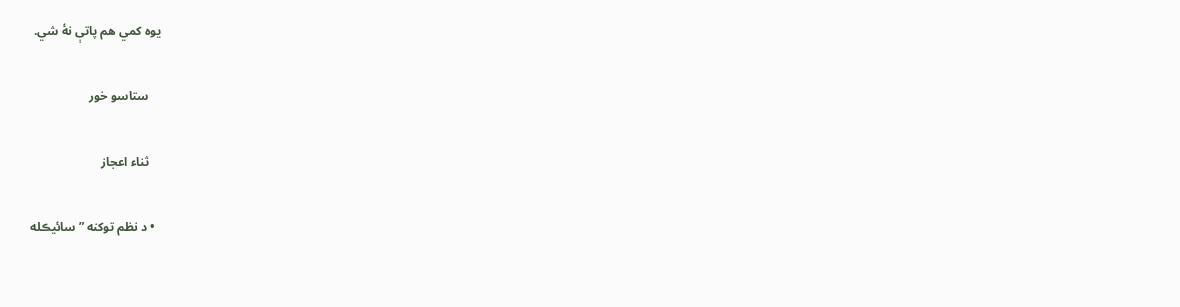يوه کمي هم پاتې نۀ شي.

    ستاسو خور

    ثناء اعجاز

  • د نظم توکنه ”سائيڪله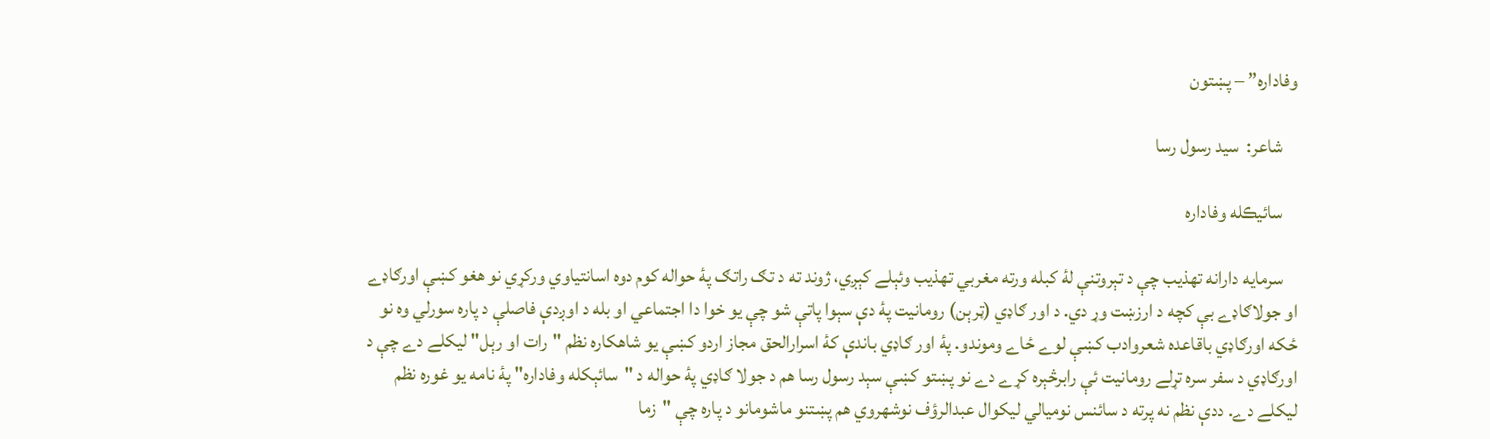وفاداره” – پښتون

    شاعر:  سید رسول رسا

    سائيڪله وفاداره

    سرمايه دارانه تهذيب چې د تېروتنې لۀ کبله ورته مغربي تهذيب وئېلے کېږي، ژوند ته د تګ راتګ پۀ حواله کوم دوه اسانتياوي ورکړي نو هغو کښې اورګاډے او جولاګاډے بې کچه د ارزښت وړ دي. د اور ګاډي (ټرېن) رومانيت پۀ دې سېوا پاتې شو چې يو خوا دا اجتماعي او بله د اوږدې فاصلې د پاره سورلي وه نو ځکه اورګاډي باقاعده شعروادب کښې لوے ځاے وموندو. پۀ اور ګاډي باندې کۀ اسرارالحق مجاز اردو کښې يو شاهکاره نظم "رات او رېل" ليکلے دے چې د اورګاډي د سفر سره تړلے رومانيت ئې رابرڅېره کړے دے نو پښتو کښې سېد رسول رسا هم د جولا ګاډي پۀ حواله د "سائېکله وفاداره" پۀ نامه يو غوره نظم ليکلے دے. ددې نظم نه پرته د سائنس نوميالي ليکوال عبدالرؤف نوشهروي هم پښتنو ماشومانو د پاره چې "زما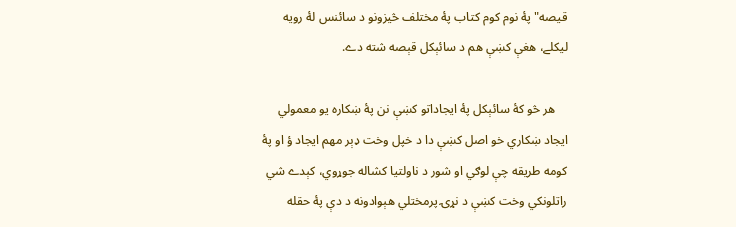قيصه" پۀ نوم کوم کتاب پۀ مختلف څيزونو د سائنس لۀ رویه ليکلے، هغې کښې هم د سائېکل قېصه شته دے.

    هر څو کۀ سائېکل پۀ ايجاداتو کښې نن پۀ ښکاره يو معمولي ايجاد ښکاري خو اصل کښې دا د خپل وخت ډېر مهم ايجاد ؤ او پۀ کومه طريقه چې لوګي او شور د ناولتيا کشاله جوړوي، کېدے شي راتلونکي وخت کښې د نړۍ پرمختلي هېوادونه د دې پۀ حقله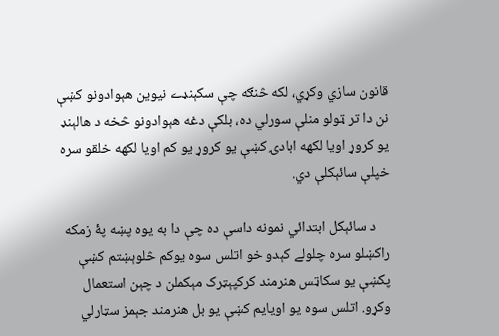قانون سازي وکړي، لکه څنګه چې سکېنډے نيوین هېوادونو کښې نن دا تر ټولو منلې سورلي ده، بلکې دغه هېوادونو څخه د هالېنډ يو کروړ اويا لکهه ابادۍ کښې يو کروړ يو کم اويا لکهه خلقو سره خپلې سائېکلې دي.

    د سائېکل ابتدائي نمونه داسې ده چې دا به يوه پښه پۀ زمکه راکښلو سره چلولے کېدو خو اتلس سوه يوکم څلوېښتم کښې پکښې يو سکاټس هنرمند کرکپېټرک مېکملن د چېن استعمال وکړو. اتلس سوه يو اويايم کښې يو بل هنرمند جېمز سټارلي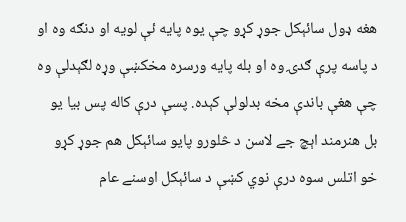هغه ډول سائېکل جوړ کړو چې يوه پايه ئې لويه او دنګه وه او د پاسه پرې ګدۍ وه او بله پايه ورسره مخکښې وړه لګېدلې وه چې هغې باندې مخه بدلولې کېده. پسې درې کاله پس بيا يو بل هنرمند اېچ جے لاسن د څلورو پايو سائېکل هم جوړ کړو خو اتلس سوه درې نوي کښې د سائېکل اوسنے عام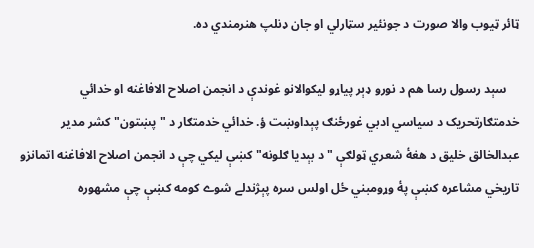ټائر ټيوب والا صورت د جونئير سټارلي او جان ډنلپ هنرمندي ده.

    سېد رسول رسا هم د نورو ډېر پياړو ليکوالانو غوندې د انجمن اصلاح الافاغنه او خدائي خدمتګارتحريک د سياسي ادبي غورځنګ پېداوښت ؤ. خدائي خدمتګار د "پښتون" کشر مدير عبدالخالق خليق د هغۀ شعري ټولګې "د بېديا ګلونه" کښې ليکي چې د انجمن اصلاح الافاغنه اتمانزو تاريخي مشاعره کښې پۀ وړومبني ځل اولس سره پېژندلے شوے کومه کښې چې مشهوره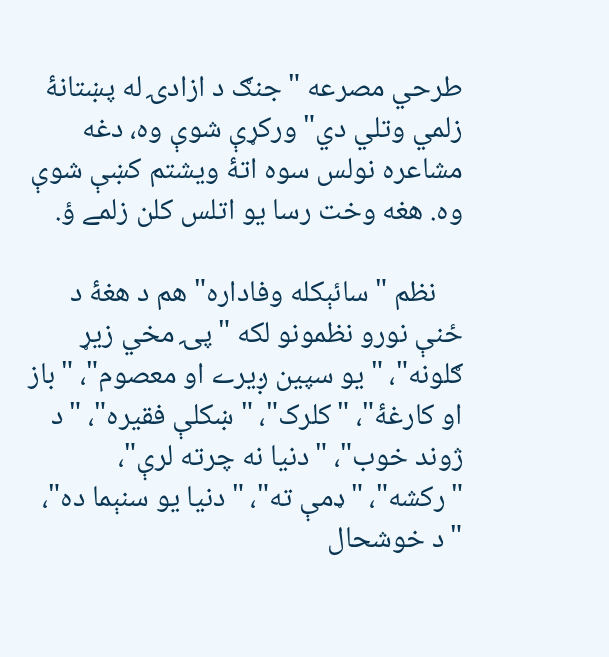طرحي مصرعه "جنګ د ازادۍ له پښتانۀ زلمي وتلي دي" ورکړې شوې وه، دغه مشاعره نولس سوه اتۀ ويشتم کښې شوې وه. هغه وخت رسا يو اتلس کلن زلمے ؤ.

    نظم "سائېکله وفاداره" هم د هغۀ د ځنې نورو نظمونو لکه "پۍ مخي زیړ ګلونه"، "یو سپين ږيرے او معصوم"، "باز او کارغۀ"، "کلرک"، "ښکلې فقيره"، "د ژوند خوب"، "دنيا نه چرته لرې"، "رکشه"، "ډمې ته"، "دنيا يو سنېما ده"، "د خوشحال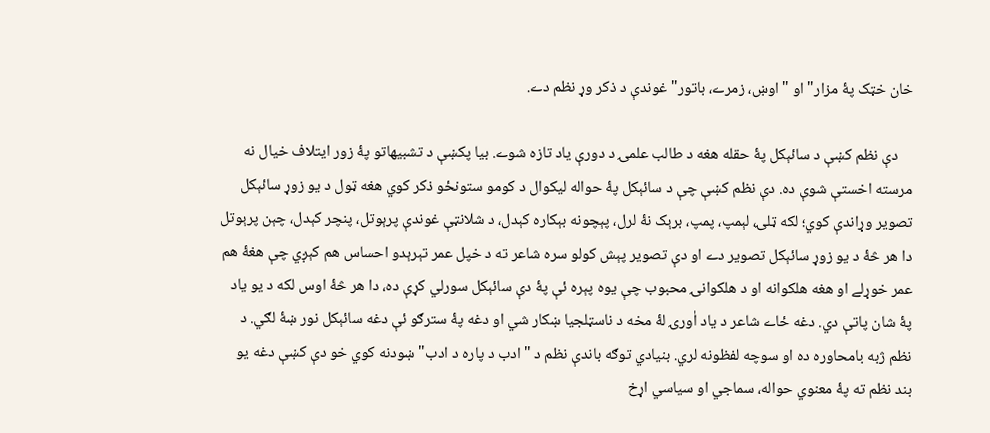خان خټک پۀ مزار" او "اوښ، زمرے، باتور" غوندې د ذکر وړ نظم دے.

    دې نظم کښې د سائېکل پۀ حقله هغه د طالب علمۍ د دورې ياد تازه شوے. بيا پکښې د تشبيهاتو پۀ زور ايتلاف خيال نه مرسته اخستې شوې ده. دې نظم کښې چې د سائېکل پۀ حواله ليکوال د کومو ستونځو ذکر کوي هغه ټول د يو زوړ سائېکل تصوير وړاندې کوي؛ لکه ټلۍ، لېمپ، پمپ، برېک نۀ لرل، پېچونه بېکاره کېدل، د شلانټې غوندې پرېوتل، پنچر کېدل، چېن پرېوتل دا هر څۀ د يو زوړ سائېکل تصوير دے او دې تصوير پېش کولو سره شاعر ته د خپل عمر تېرېدو احساس هم کېږي چې هغۀ هم عمر خوړلے او هغه هلکوانه او د هلکوانۍ محبوب چې يوه پېره ئې پۀ دې سائېکل سورلي کړې ده، دا هر څۀ اوس لکه د يو ياد پۀ شان پاتې دي. دغه ځاے شاعر د ياد اٰورۍ لۀ مخه د ناسټلجيا ښکار شي او دغه پۀ سترګو ئې دغه سائېکل نور ښۀ لګي. د نظم ژبه بامحاوره ده او سوچه لفظونه لري. بنيادي توګه باندې نظم د "ادب د پاره د ادب" ښودنه کوي خو دې کښې دغه یو بند نظم ته پۀ معنوي حواله، سماجي او سياسي اړخ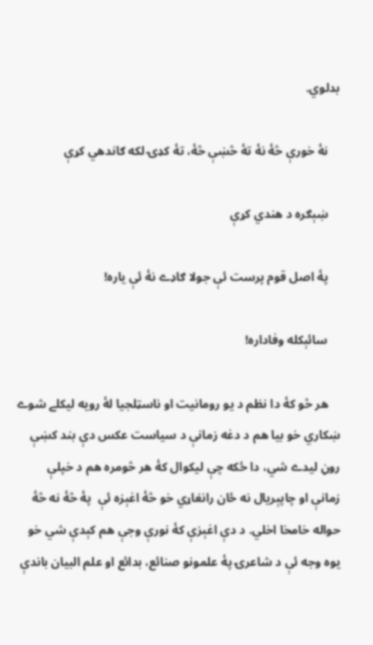بدلوي.

    نۀ خورې څۀ نۀ تۀ څښې څۀ، تۀ کډۍ لکه ګاندهي کړې

    ښېګره د هندي کړې

    پۀ اصل قوم پرست ئې جولا ګاډے نۀ ئې ياره!

    سائېکله وفاداره!

    هر څو کۀ دا نظم د يو رومانيت او ناسټلجيا لۀ رويه ليکلے شوے ښکاري خو بيا هم د دغه زمانې د سياست عکس دې بند کښې روڼ ليدے شي، دا ځکه چې ليکوال کۀ هر څومره هم د خپلې زمانې او چاپېريال نه ځان رانغاړي خو څۀ اغېزه ئې  پۀ څۀ نه څۀ حواله خامخا اخلي. د دې اغېزې کۀ نورې وجې هم کېدې شي خو يوه وجه ئې د شاعرۍ پۀ علمونو صنائع، بدائع او علم البيان باندې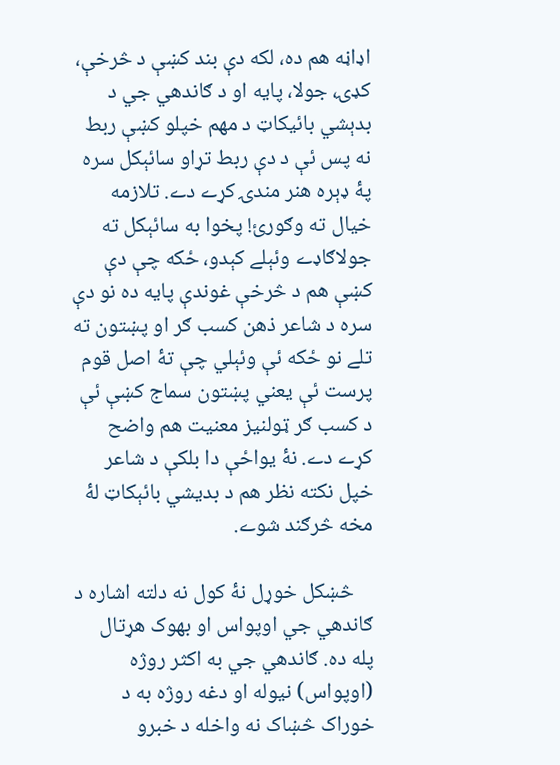اډاڼه هم ده، لکه دې بند کښې د څرخې، کډۍ، جولا، پايه او د ګاندهي جي د بدېشي بائيکاټ د مهم خپلو کښې ربط نه پس ئې د دې ربط تړاو سائېکل سره پۀ ډېره هنر مندۍ کړے دے. تلازمه خيال ته وګورئ! پخوا به سائېکل ته جولاګاډے وئېلے کېدو، ځکه چې دې کښې هم د څرخې غوندې پايه ده نو دې سره د شاعر ذهن کسب ګر او پښتون ته تلے نو ځکه ئې وئېلي چې تۀ اصل قوم پرست ئې يعني پښتون سماج کښې ئې د کسب ګر ټولنيز معنيت هم واضح کړے دے. نۀ يواځې دا بلکې د شاعر خپل نکته نظر هم د بديشي بائېکاټ لۀ مخه څرګند شوے.

    څښکل خوړل نۀ کول نه دلته اشاره د ګاندهي جي اوپواس او بهوک هړتال پله ده. ګاندهي جي به اکثر روژه (اوپواس) نيوله او دغه روژه به د خوراک څښاک نه واخله د خبرو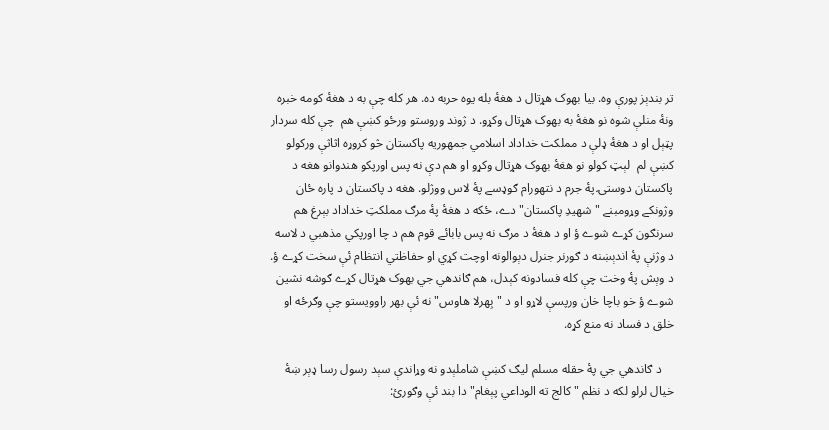تر بندېز پورې وه. بيا بهوک هړتال د هغۀ بله يوه حربه ده. هر کله چې به د هغۀ کومه خبره ونۀ منلې شوه نو هغۀ به بهوک هړتال وکړو. د ژوند وروستو ورځو کښې هم  چې کله سردار پټېل او د هغۀ ډلې د مملکت خداداد اسلامي جمهوريه پاکستان څو کروړه اثاثې ورکولو کښې لم  لېټ کولو نو هغۀ بهوک هړتال وکړو او هم دې نه پس اورپکو هندوانو هغه د پاکستان دوستۍ پۀ جرم د نتهورام ګوډسے پۀ لاس ووژلو. هغه د پاکستان د پاره ځان وژونکے وړومبنے "شهيدِ پاکستان" دے، ځکه د هغۀ پۀ مرګ مملکتِ خداداد بېرغ هم سرنګون کړے شوے ؤ او د هغۀ د مرګ نه پس بابائے قوم هم د چا اورپکي مذهبي د لاسه د وژنې پۀ اندېښنه د ګورنر جنرل دېوالونه اوچت کړي او حفاظتي انتظام ئې سخت کړے ؤ. د وېش پۀ وخت چې کله فسادونه کېدل، هم ګاندهي جي بهوک هړتال کړے ګوشه نشين شوے ؤ خو باچا خان ورپسې لاړو او د "بِهرلا هاوس" نه ئې بهر راوویستو چې وګرځه او خلق د فساد نه منع کړه.

    د ګاندهي جي پۀ حقله مسلم ليګ کښې شاملېدو نه وړاندې سېد رسول رسا ډېر ښۀ خيال لرلو لکه د نظم "کالج ته الوداعي پېغام" دا بند ئې وګورئ: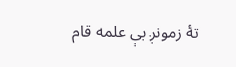تۀ زمونږ بې علمه قام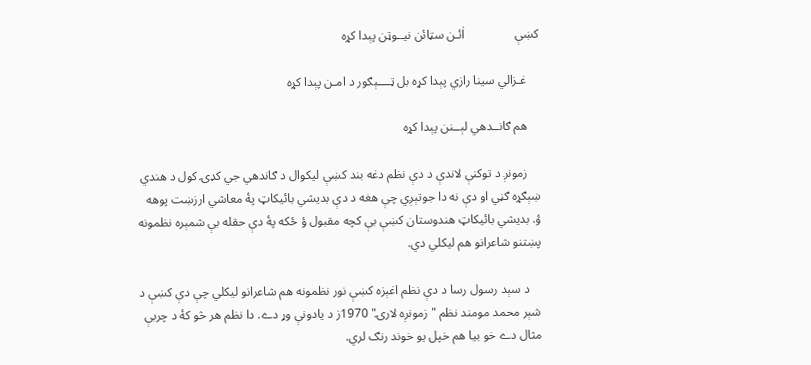کښې                اٰئـن سټائن نيــوټن پېدا کړه

    غـزالي سينا رازي پېدا کړه بل ټــــېګور د امـن پېدا کړه

    هم ګانــدهي لېــنن پېدا کړه

    زمونږ د توکنې لاندې د دې نظم دغه بند کښې ليکوال د ګاندهي جي کډۍ کول د هندي ښېګړه ګڼي او دې نه دا جوتېږي چې هغه د دې بديشي بائيکاټ پۀ معاشي ارزښت پوهه ؤ. بديشي بائيکاټ هندوستان کښې بې کچه مقبول ؤ ځکه پۀ دې حقله بې شمېره نظمونه پښتنو شاعرانو هم ليکلي دي.

    د سېد رسول رسا د دې نظم اغېزه کښې نور نظمونه هم شاعرانو ليکلي چې دې کښې د شېر محمد مومند نظم "زمونږه لارۍ" 1970ز د يادونې وړ دے. دا نظم هر څو کۀ د چربې مثال دے خو بيا هم خپل يو خوند رنګ لري.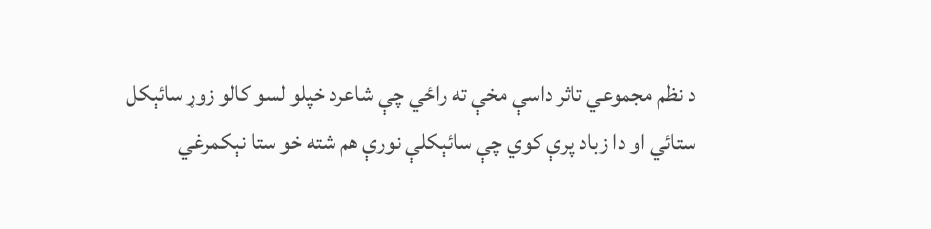د نظم مجموعي تاثر داسې مخې ته راځي چې شاعرد خپلو لسو کالو زوړ سائېکل ستائي او دا زباد پرې کوي چې سائېکلې نورې هم شته خو ستا نېکمرغي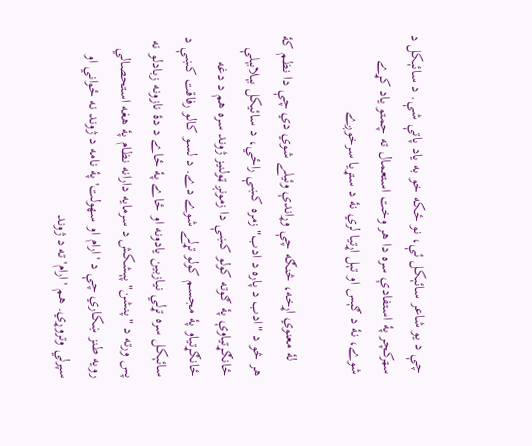چې د یو شاعر سائېکل ئې، نو ځکه خو به یاد پاتې شې. د سائېکل د سټرکچر پۀ استفادې سره دا هر وخت استعمال ته چمتو یاد کړے شوے، نۀ د ګېس او تېل اړتیا لري نۀ د ستړیا سرخوږے

    لۀ معنوي اړخه، څنګه چې وړاندې وئیلے شوي دي چې دا نظم کۀ هر څو د "ادب د پاره د ادب" زمره کښې راځي، د سائیکل بېلابېلې ځانګړتیاوې پۀ ګوته کولو کښې دا زمونږ ټولنیز ژوند سره هم د دغه ځانګړتیاو پۀ مجسم کولو تړلے شوے دے. د لسو کالو رفاقت کښې د سائېکل سره تړلي نیازبین یادونه او ځاے پۀ ځاے د دۀ نازونه زبادلو نه پس ورته د "پنشن" پېشکش د سرمایه دارانه نظام پۀ هغه استحصالي رویه طنز ښکاري چې د 'ارام او سهولت' پۀ نامه د ژوند نه ځواني او سپرلي وتروړي. هم 'ارام' ته د ژوند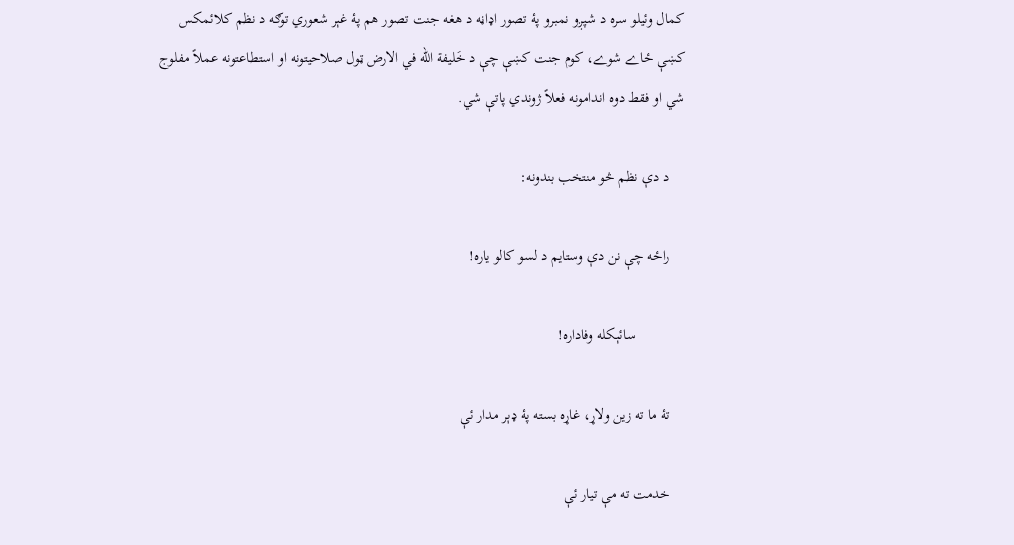کمال وئیلو سره د شپږو نمبرو پۀ تصور اډاڼه د هغه جنت تصور هم پۀ غېر شعوري توګه د نظم کلائمکس کښې ځاے شوے، کوم جنت کښې چې د خَلیفة الله في الارض ټول صلاحیتونه او استطاعتونه عملاً مفلوج شي او فقط دوه اندامونه فعلاً ژوندي پاتې شي.

    د دې نظم څو منتخب بندونه:

    راځه چې نن دې وستایم د لسو کالو یاره!

             سائېکله وفاداره!

    تۀ ما ته زین ولاړ، غاړه بسته پۀ ډېر مدار ئې

    خدمت ته مې تیار ئې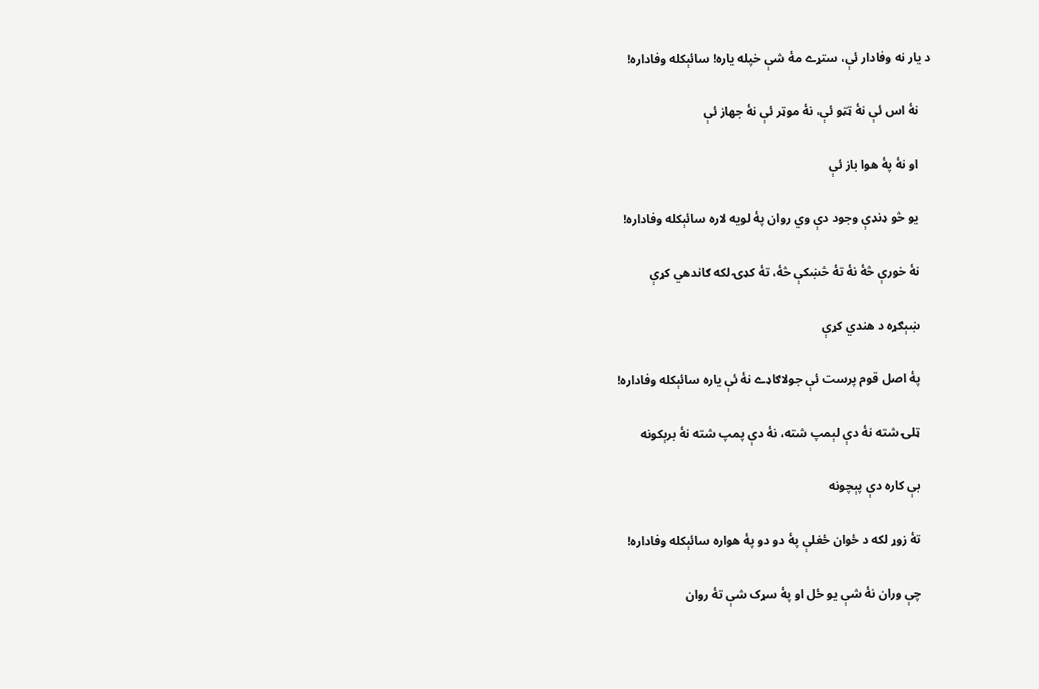د یار نه وفادار ئې، ستړے مۀ شې خپله یاره! سائېکله وفاداره!

    نۀ اس ئې نۀ ټټو ئې، نۀ موټر ئې نۀ جهاز ئې

    او نۀ پۀ هوا باز ئې

    یو څو ډنډې وجود دې وي روان پۀ لویه لاره سائېکله وفاداره!

    نۀ خورې څۀ نۀ تۀ څښکې څۀ، تۀ کډۍ لکه ګاندهي کړې

    ښېګړه د هندي کړې

    پۀ اصل قوم پرست ئې جولاګاډے نۀ ئې یاره سائېکله وفاداره!

    ټلۍ شته نۀ دې لېمپ شته، نۀ دې پمپ شته نۀ برېکونه

    بې کاره دې پېچونه

    تۀ زوړ لکه د ځوان ځغلې پۀ دو دو پۀ هواره سائېکله وفاداره!

    چې وران نۀ شې یو ځل او پۀ سړک شې تۀ روان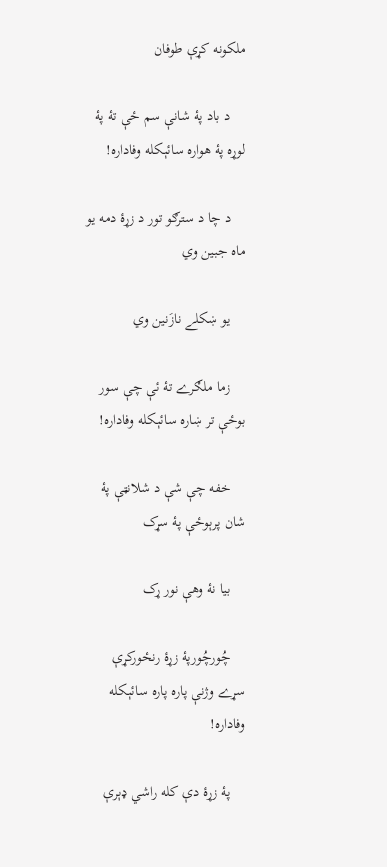ملکونه کړې طوفان

    د باد پۀ شانې سم ځې تۀ پۀ لوړه پۀ هواره سائېکله وفاداره!

    د چا د سترګو تور د زړۀ دمه یو ماه جبین وي

    یو ښکلے نازَنین وي

    زما ملګرے تۀ ئې چې سور بوځې تر ښاره سائېکله وفاداره!

    خفه چې شې د شلانټې پۀ شان پرېوځې پۀ سړک

    بیا نۀ وهې نور ړک

    چُورچُورپۀ زړۀ رنځورکړې سړے وژنې پاره پاره سائېکله وفاداره!

    پۀ زړۀ دې کله راشي ډېرې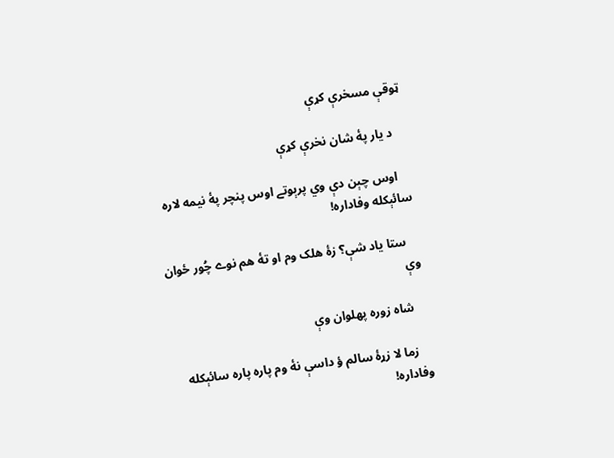ټوقې مسخرې کړې

    د یار پۀ شان نخرې کړې

    اوس چېن دې وي پرېوتے اوس پنچر پۀ نیمه لاره سائېکله وفاداره!

    ستا یاد شې؟ زۀ هلک وم او تۀ هم نوے چُور ځوان وې

    شاه زوره پهلوان وې

    زما لا زړۀ سالم ؤ داسې نۀ وم پاره پاره سائېکله وفاداره!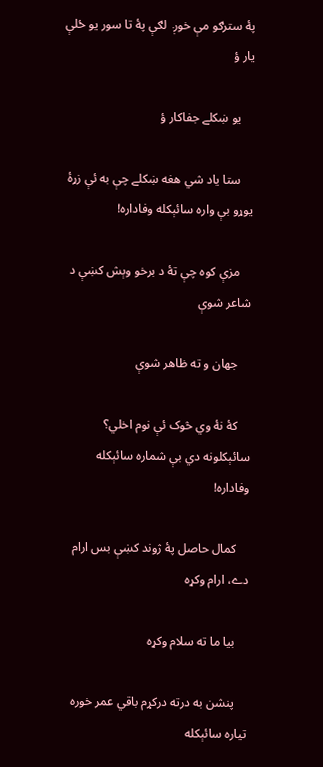پۀ سترګو مې خوږ  لګې پۀ تا سور یو ځلې یار ؤ

    یو ښکلے جفاکار ؤ

    ستا یاد شي هغه ښکلے چې به ئې زړۀ یوړو بې واره سائېکله وفاداره!

    مزې کوه چې تۀ د برخو وېش کښې د شاعر شوې

    جهان و ته ظاهر شوې

    کۀ نۀ وي څوک ئې نوم اخلي؟ سائېکلونه دي بې شماره سائېکله وفاداره!

    کمال حاصل پۀ ژوند کښې بس ارام دے، ارام وکړه

    بیا ما ته سلام وکړه

    پنشن به درته درکړم باقي عمر خوره تیاره سائېکله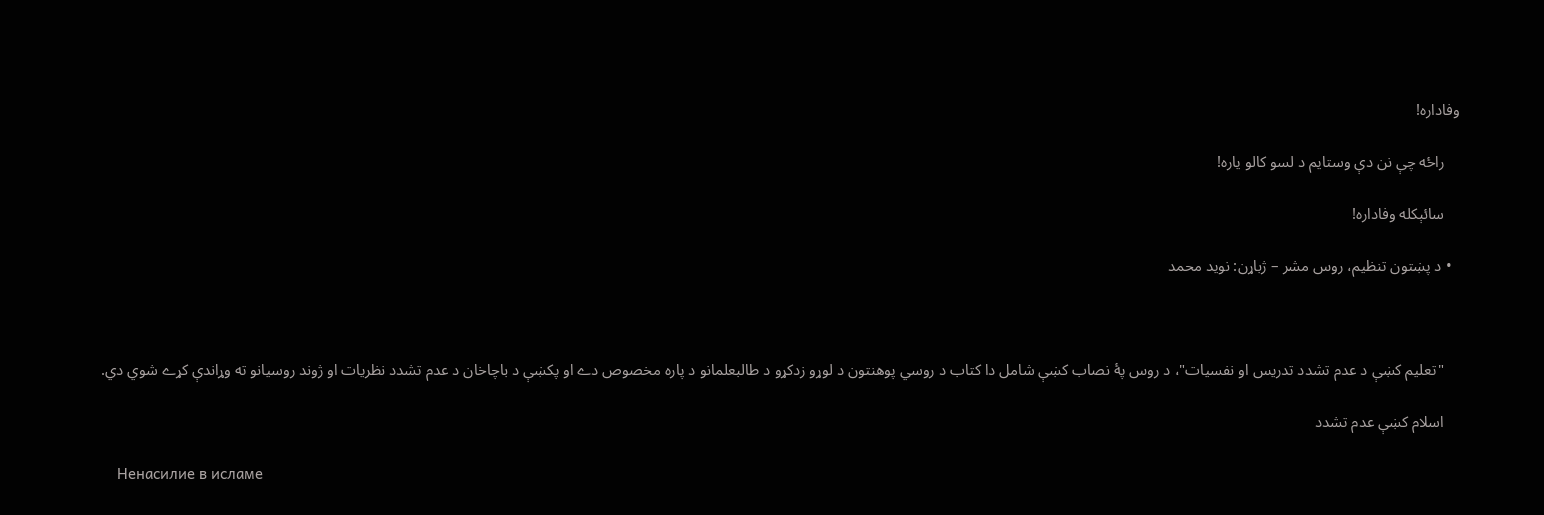وفاداره!

    راځه چې نن دې وستایم د لسو کالو یاره!

    سائېکله وفاداره!

  • د پښتون تنظيم، روس مشر – ژباړن: نويد محمد



    "تعليم کښې د عدم تشدد تدريس او نفسيات"، د روس پهٔ نصاب کښې شامل دا کتاب د روسي پوهنتون د لوړو زدکړو د طالبعلمانو د پاره مخصوص دے او پکښې د باچاخان د عدم تشدد نظريات او ژوند روسيانو ته وړاندې کړے شوي دي.

    اسلام کښې عدم تشدد

    Ненасилие в исламе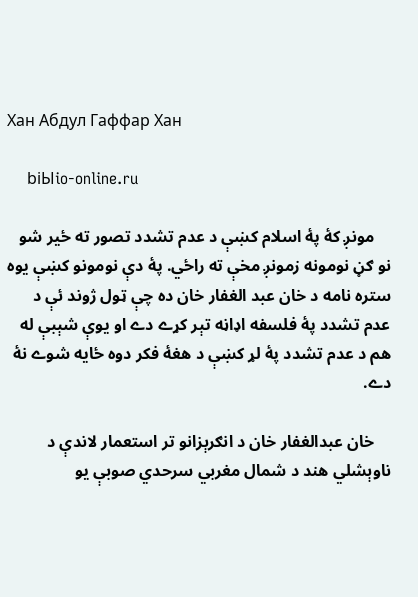Хан Абдул Гаффар Хан

    biЫio-online.ru

    مونږ کۀ پۀ اسلام کښې د عدم تشدد تصور ته ځیر شو نو ګڼ نومونه زمونږ مخې ته راځي. پۀ دې نومونو کښې یوه ستره نامه د خان عبد الغفار خان ده چې ټول ژوند ئې د عدم تشدد پۀ فلسفه اډاڼه تېر کړے دے او یوې شېبې له هم د عدم تشدد پۀ لړ کښې د هغۀ فکر دوه ځایه شوے نۀ دے.

    خان عبدالغفار خان د انګرېزانو تر استعمار لاندې د ناوېشلي هند د شمال مغربي سرحدي صوبې یو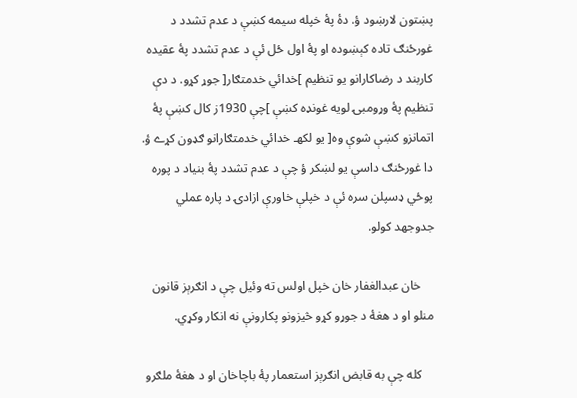پښتون لارښود ؤ. دۀ پۀ خپله سیمه کښې د عدم تشدد د غورځنګ تاده کېښوده او پۀ اول ځل ئې د عدم تشدد پۀ عقیده کاربند د رضاکارانو یو تنظیم ]خدائي خدمتګار[ جوړ کړو. د دې تنظیم پۀ وړومبۍ لویه غونډه کښې ]چې 1930ز کال کښې پۀ اتمانزو کښې شوې وه[ یو لکهـ خدائي خدمتګارانو ګډون کړے ؤ. دا غورځنګ داسې یو لښکر ؤ چې د عدم تشدد پۀ بنیاد د پوره پوځي ډسپلن سره ئې د خپلې خاورې ازادۍ د پاره عملي جدوجهد کولو.

    خان عبدالغفار خان خپل اولس ته وئیل چې د انګرېز قانون منلو او د هغۀ د جوړو کړو څیزونو پکارونې نه انکار وکړي.

    کله چې به قابض انګرېز استعمار پۀ باچاخان او د هغۀ ملګرو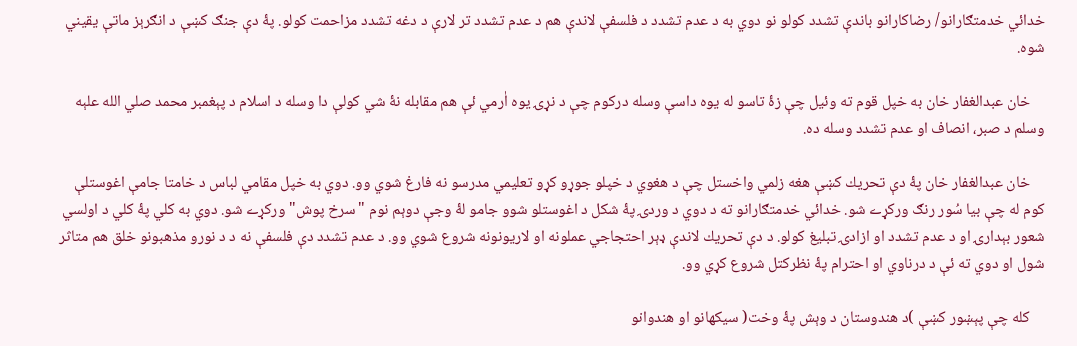خدائي خدمتګارانو/ رضاکارانو باندې تشدد کولو نو دوي به د عدم تشدد د فلسفې لاندې هم د عدم تشدد تر لارې د دغه تشدد مزاحمت کولو. پۀ دې جنګ کښې د انګرېز ماتې یقیني شوه.

    خان عبدالغفار خان به خپل قوم ته وئیل چې زۀ تاسو له یوه داسې وسله درکوم چې د نړۍ یوه اٰرمي ئې هم مقابله نۀ شي کولې دا وسله د اسلام د پېغمبر محمد صلي الله علېه وسلم د صبر، انصاف او عدم تشدد وسله ده.

    خان عبدالغفار خان پۀ دې تحريك کښې هغه زلمي واخستل چې د هغوي د خپلو جوړو کړو تعليمي مدرسو نه فارغ شوي وو. دوي به خپل مقامي لباس د خامتا جامې اغوستلې کوم له چې بيا سُور رنګ ورکړے شو. خدائي خدمتګارانو ته د دوي د وردۍ پۀ شکل د اغوستلو شوو جامو لۀ وجې دوېم نوم "سرخ پوش" ورکړے شو. دوي به کلي پۀ کلي د اولسي شعور بېدارۍ او د عدم تشدد او ازادۍ تبليغ کولو. د دې تحريك لاندې ډېر احتجاجي عملونه او لاریونونه شروع شوي وو. د عدم تشدد دې فلسفې نه د د نورو مذهبونو خلق هم متاثر شول او دوي ته ئې د درناوي او احترام پۀ نظرکتل شروع کړي وو.

    کله چې پېښور کښې )د هندوستان د وېش پۀ وخت( سیکهانو او هندوانو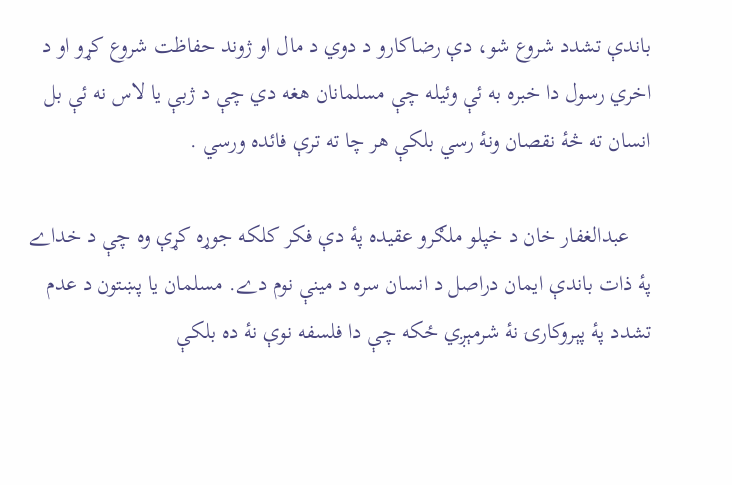باندې تشدد شروع شو، دې رضاكارو د دوي د مال او ژوند حفاظت شروع کړو او د اخري رسول دا خبره به ئې وئيله چې مسلمانان هغه دي چې د ژبې یا لاس نه ئې بل انسان ته څۀ نقصان ونۀ رسي بلکې هر چا ته ترې فائده ورسي .

    عبدالغفار خان د خپلو ملګرو عقیده پۀ دې فکر کلکه جوړه کړې وه چې د خداے پۀ ذات باندې ايمان دراصل د انسان سره د مينې نوم دے. مسلمان يا پښتون د عدم تشدد پۀ پېروکارۍ نۀ شرمېږي ځکه چې دا فلسفه نوې نۀ ده بلکې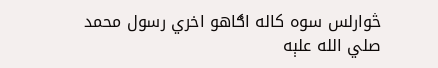څوارلس سوه کاله اګاهو اخري رسول محمد صلي الله علېه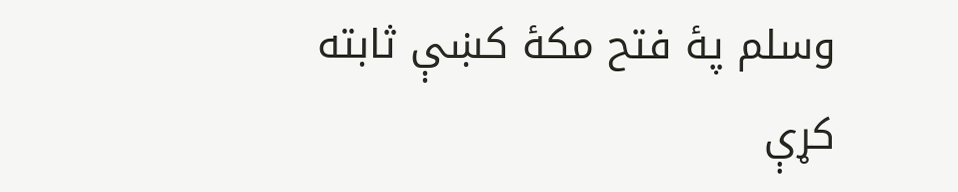وسلم پۀ فتح مکۀ کښې ثابته کړې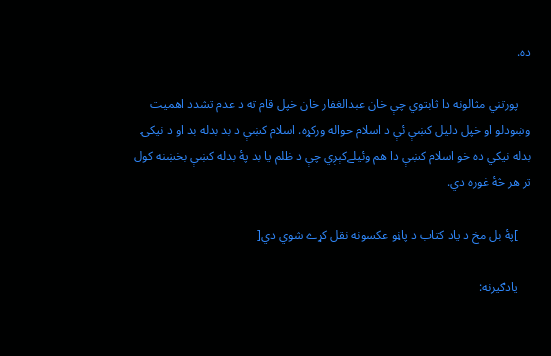ده.

    پورتني مثالونه دا ثابتوي چې خان عبدالغفار خان خپل قام ته د عدم تشدد اهميت وښودلو او خپل دليل کښې ئې د اسلام حواله ورکړه. اسلام کښې د بد بدله بد او د نيکۍ بدله نيکي ده خو اسلام کښې دا هم وئیلےکېږي چې د ظلم يا بد پۀ بدله کښې بخښنه کول تر هر څۀ غوره دي.

    ]پۀ بل مخ د یاد کتاب د پاڼو عکسونه نقل کړے شوي دي[

    یادګیرنه: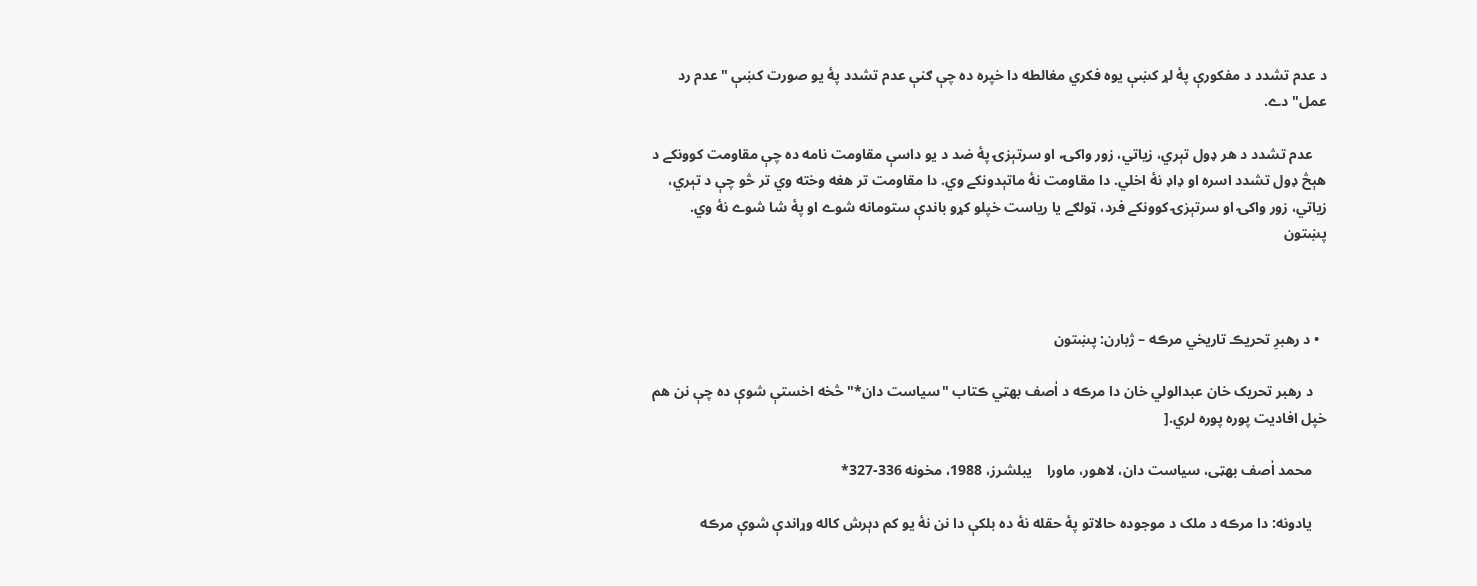د عدم تشدد د مفکورې پۀ لړ کښې یوه فکري مغالطه دا خپره ده چې ګنې عدم تشدد پۀ یو صورت کښې "عدم رد عمل" دے.

    عدم تشدد د هر ډول تېري، زیاتي، زور واکۍ، او سرتېزۍ پۀ ضد د یو داسې مقاومت نامه ده چې مقاومت کوونکے د هېڅ ډول تشدد اسره او ډاډ نۀ اخلي. دا مقاومت نۀ ماتېدونکے وي. دا مقاومت تر هغه وخته وي تر څو چې د تېري، زیاتي، زور واکۍ او سرتېزۍ کوونکے فرد، ټولګے یا ریاست خپلو کړو باندې ستومانه شوے او پۀ شا شوے نۀ وي. پښتون



  • د رهبرِ تحريڪ تاريخي مرڪه – ژبارن: پښتون

    د رهبر تحريک خان عبدالولي خان دا مرڪه د اٰصف بهټي ڪتاب "سياست دان*" څخه اخستې شوې ده چې نن هم خپل افاديت پوره پوره لري.[

    محمد اٰصف بهټی، سیاست دان، لاهور، ماورا    يبلشرز، 1988، مخونه 336-327*

    یادونه: دا مرڪه د ملک د موجوده حالاتو پهٔ حقله نهٔ ده بلکې دا نن نۀ یو کم دېرش کاله وړاندې شوې مرڪه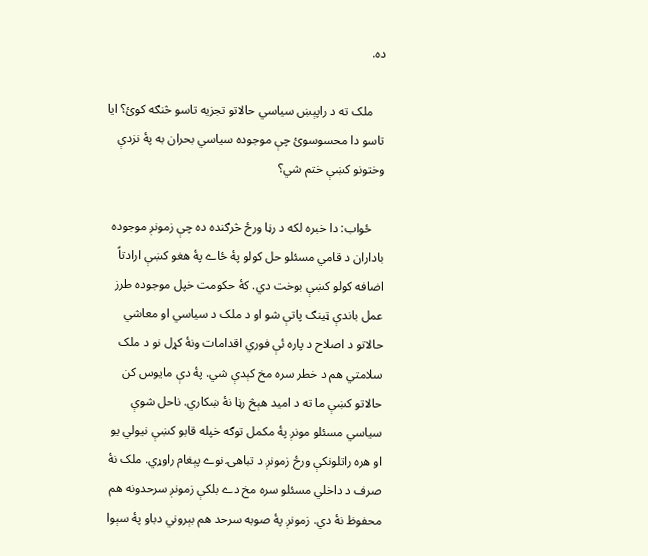ده.

    ملک ته د راپېښ سياسي حالاتو تجزيه تاسو څنګه کوئ؟ ايا تاسو دا محسوسوئ چې موجوده سياسي بحران به پۀ نزدې وختونو کښې ختم شي؟

    ځواب: دا خبره لکه د رڼا ورځ څرګنده ده چې زمونږ موجوده باداران د قامي مسئلو حل کولو پۀ ځاے پۀ هغو کښې ارادتاً اضافه کولو کښې بوخت دي. کۀ حکومت خپل موجوده طرز عمل باندې ټينګ پاتې شو او د ملک د سياسي او معاشي حالاتو د اصلاح د پاره ئې فوري اقدامات ونۀ کړل نو د ملک سلامتي هم د خطر سره مخ کېدې شي. پۀ دې مايوس کن حالاتو کښې ما ته د اميد هېڅ رڼا نۀ ښکاري. ناحل شوې سياسي مسئلو مونږ پۀ مکمل توګه خپله قابو کښې نيولي يو او هره راتلونکې ورځ زمونږ د تباهۍ نوے پېغام راوړي. ملک نۀ صرف د داخلي مسئلو سره مخ دے بلکې زمونږ سرحدونه هم محفوظ نۀ دي. زمونږ پۀ صوبه سرحد هم بېروني دباو پۀ سېوا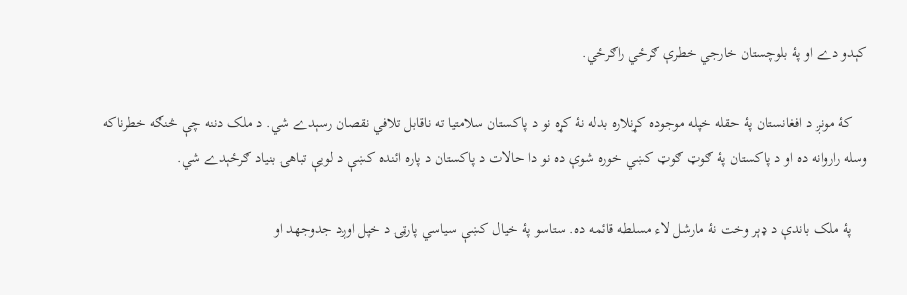کېدو دے او پۀ بلوچستان خارجي خطرې ګرځي راګرځي.

    کۀ مونږ د افغانستان پۀ حقله خپله موجوده کړنلاره بدله نۀ کړه نو د پاکستان سلامتيا ته ناقابل تلافي نقصان رسېدے شي. د ملک دننه چې څنګه خطرناکه وسله راروانه ده او د پاکستان پۀ ګوټ ګوټ کښي خوره شوې ده نو دا حالات د پاکستان د پاره ائنده کښې د لویې تباهۍ بنياد ګرځېدے شي.

    پۀ ملک باندې د ډېر وخت نۀ مارشل لاء مسلطه قائمه ده. ستاسو پۀ خيال کښې سياسي پارټۍ د خپل اوږد جدوجهد او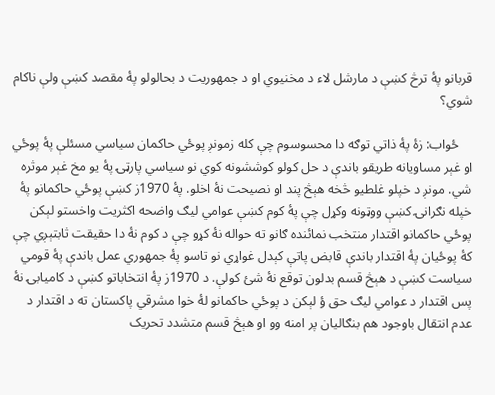قربانو پۀ ترڅ کښې د مارشل لاء د مخنيوي او د جمهوريت د بحالولو پۀ مقصد کښې ولې ناکام شوي؟

    ځواب: زۀ پۀ ذاتي توګه دا محسوسوم چې کله زمونږ پوځي حاکمان سياسي مسئلې پۀ پوځي او غېر مساويانه طريقو باندې د حل کولو کوششونه کوي نو سياسي پارټۍ پۀ يو مخ غېر موثره شي. مونږ د خپلو غلطيو څخه هېڅ پند او نصيحت نۀ اخلو. پۀ 1970ز کښې پوځي حاکمانو پۀ خپله نګرانۍ کښې ووټونه وکړل چې پۀ کوم کښې عوامي ليګ واضحه اکثريت واخستو لېکن پوځي حاکمانو اقتدار منتخب نمائنده ګانو ته حواله نۀ کړو چې د کوم نۀ دا حقيقت ثابتېږي چې کۀ پوځيان پۀ اقتدار باندې قابض پاتې کېدل غواړي نو تاسو پۀ جمهوري عمل باندې پۀ قومي سياست کښې د هېڅ قسم بدلون توقع نۀ شئ کولې. د 1970ز پۀ انتخاباتو کښې د کاميابۍ نۀ پس اقتدار د عوامي ليګ حق ؤ لېکن د پوځي حاکمانو لۀ خوا مشرقي پاکستان ته د اقتدار د عدم انتقال باوجود هم بنګاليان پر امنه وو او هېڅ قسم متشدد تحريک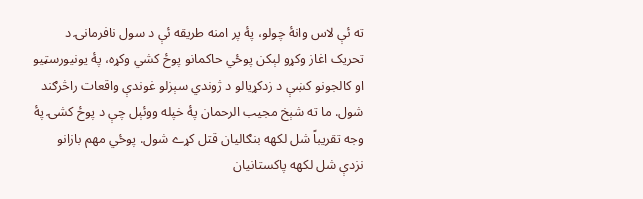ته ئې لاس وانۀ چولو، پۀ پر امنه طريقه ئې د سول نافرمانۍ د تحريک اغاز وکړو لېکن پوځي حاکمانو پوځ کشي وکړه، پۀ يونيورسټيو او کالجونو کښې د زدکړیالو د ژوندي سېزلو غوندې واقعات راڅرګند شول. ما ته شېخ مجيب الرحمان پۀ خپله ووئېل چې د پوځ کشۍ پۀ وجه تقريباً شل لکهه بنګاليان قتل کړے شول. پوځي مهم بازانو نزدې شل لکهه پاکستانيان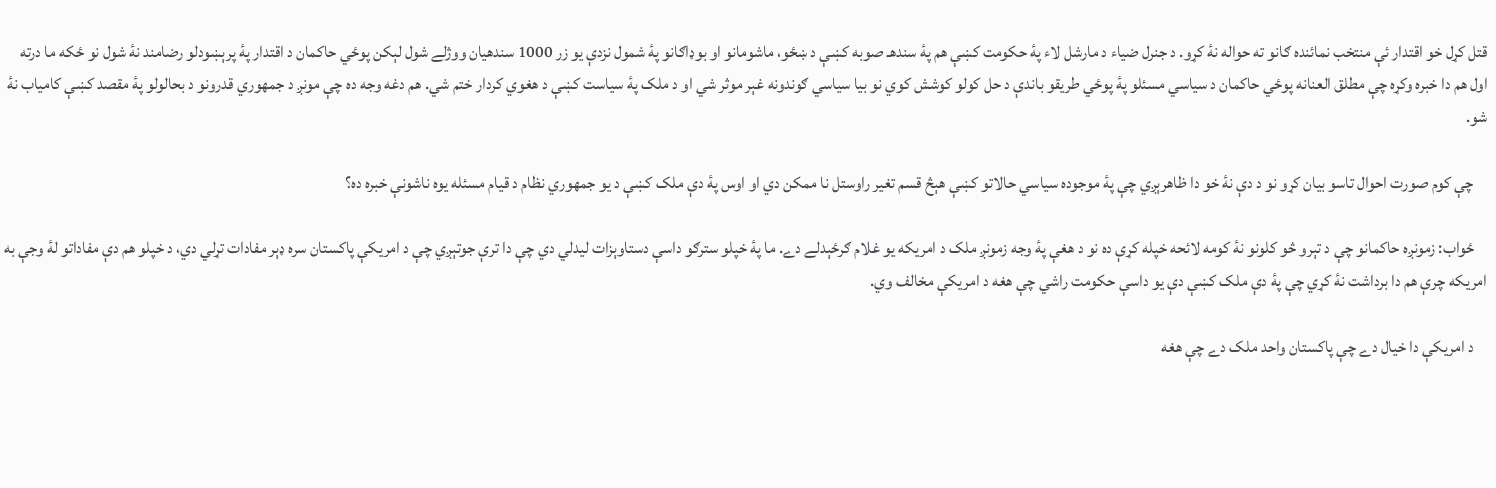قتل کړل خو اقتدار ئې منتخب نمائنده ګانو ته حواله نۀ کړو. د جنرل ضياء د مارشل لاء پۀ حکومت کښې هم پۀ سندهـ صوبه کښې د ښځو، ماشومانو او بوډاګانو پۀ شمول نزدې يو زر 1000 سندهيان ووژلے شول لېکن پوځي حاکمان د اقتدار پۀ پرېښودلو رضامند نۀ شول نو ځکه ما درته اول هم دا خبره وکړه چې مطلق العنانه پوځي حاکمان د سياسي مسئلو پۀ پوځي طريقو باندې د حل کولو کوشش کوي نو بيا سياسي ګوندونه غېر موثر شي او د ملک پۀ سياست کښې د هغوي کردار ختم شي. هم دغه وجه ده چې مونږ د جمهوري قدرونو د بحالولو پۀ مقصد کښې کامياب نۀ شو.

    چې کوم صورت احوال تاسو بيان کړو نو د دې نۀ خو دا ظاهرېږي چې پۀ موجوده سياسي حالاتو کښې هېڅ قسم تغير راوستل نا ممکن دي او اوس پۀ دې ملک کښې د يو جمهوري نظام د قيام مسئله يوه ناشونې خبره ده؟

    ځواب: زمونږه حاکمانو چې د تېرو څو کلونو نۀ کومه لائحه خپله کړې ده نو د هغې پۀ وجه زمونږ ملک د امريکه يو غلام ګرځېدلے دے. ما پۀ خپلو سترګو داسې دستاوېزات ليدلي دي چې دا ترې جوتېږي چې د امريکې پاکستان سره ډېر مفادات تړلي دي، د خپلو هم دې مفاداتو لۀ وجې به امريکه چرې هم دا برداشت نۀ کړي چې پۀ دې ملک کښې دې يو داسې حکومت راشي چې هغه د امريکې مخالف وي.

    د امريکې دا خيال دے چې پاکستان واحد ملک دے چې هغه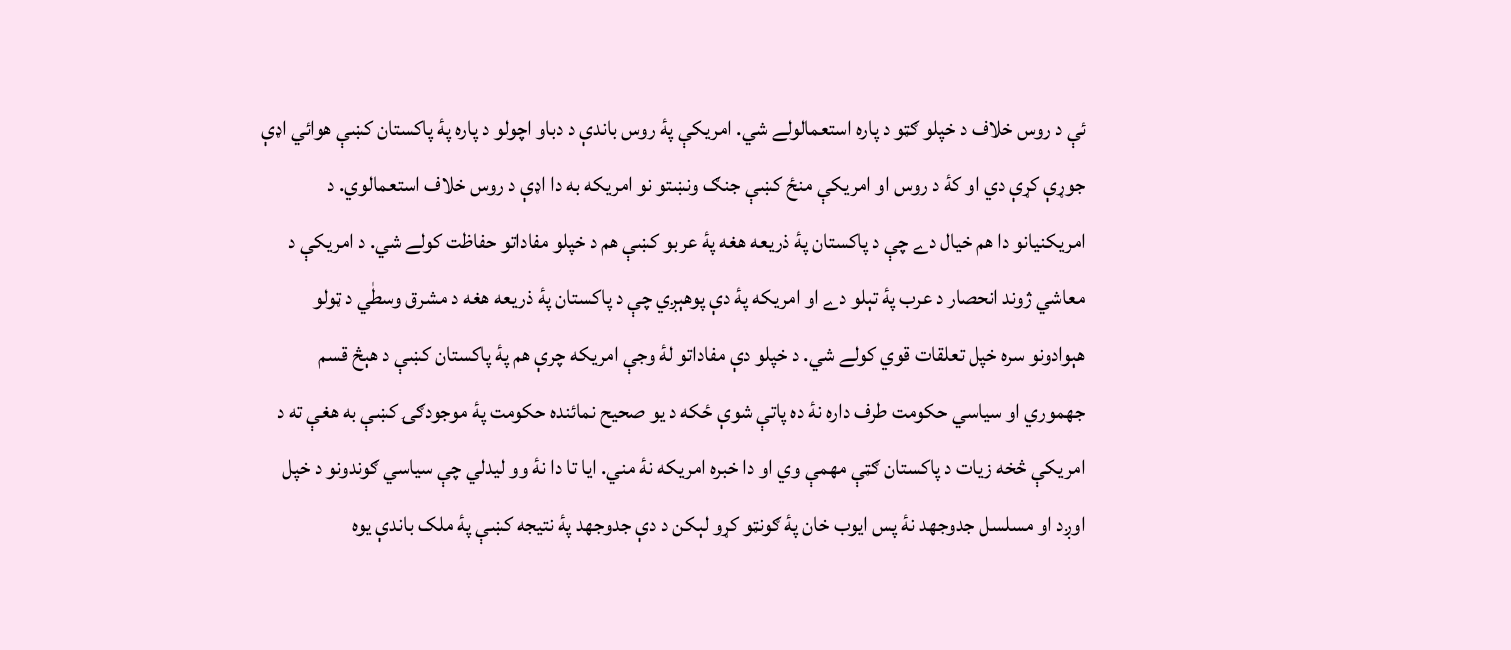ئې د روس خلاف د خپلو ګټو د پاره استعمالولے شي. امريکې پۀ روس باندې د دباو اچولو د پاره پۀ پاکستان کښې هوائي اډې جوړې کړې دي او کۀ د روس او امريکې منځ کښې جنګ ونښتو نو امريکه به دا اډې د روس خلاف استعمالوي. د امريکنيانو دا هم خيال دے چې د پاکستان پۀ ذريعه هغه پۀ عربو کښې هم د خپلو مفاداتو حفاظت کولے شي. د امريکې د معاشي ژوند انحصار د عرب پۀ تېلو دے او امريکه پۀ دې پوهېږي چې د پاکستان پۀ ذريعه هغه د مشرق وسطٰي د ټولو هېوادونو سره خپل تعلقات قوي کولے شي. د خپلو دې مفاداتو لۀ وجې امريکه چرې هم پۀ پاکستان کښې د هېڅ قسم جهموري او سياسي حکومت طرف داره نۀ ده پاتې شوې ځکه د يو صحيح نمائنده حکومت پۀ موجودګۍ کښې به هغې ته د امريکې څخه زيات د پاکستان ګټې مهمې وي او دا خبره امريکه نۀ مني. ايا تا دا نۀ وو ليدلي چې سياسي ګوندونو د خپل اوږد او مسلسل جدوجهد نۀ پس ايوب خان پۀ ګونټو کړو لېکن د دې جدوجهد پۀ نتيجه کښې پۀ ملک باندې يوه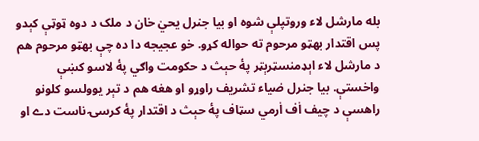بله مارشل لاء وروتپلې شوه او بيا جنرل يحيٰ خان د ملک د دوه ټوټې کېدو پس اقتدار بهټو مرحوم ته حواله کړو. خو عجيجه دا ده چې بهټو مرحوم هم د مارشل لاء اېډمنسټرېټر پۀ حېث د حکومت واګي پۀ لاسو کښې واخستې. بيا جنرل ضياء تشريف راوړو او هغه هم د تېر يوولسو کلونو راهسې د چيف اٰف اٰرمي سټاف پۀ حېث د اقتدار پۀ کرسۍ ناست دے او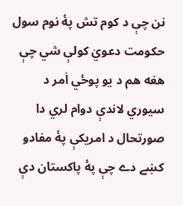نن چې د کوم تش پۀ نوم سول حکومت دعويٰ کولې شي چې هغه هم د يو پوځي اٰمر د سيوري لاندې دوام لري دا صورتحال د امريکې پۀ مفادو کښے دے چې پۀ پاکستان دې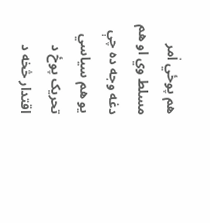هم پوځي اٰمر مسلط وي او هم دغه وجه ده چې يو هم سياسي تحريک پوځ د اقتدار څخه د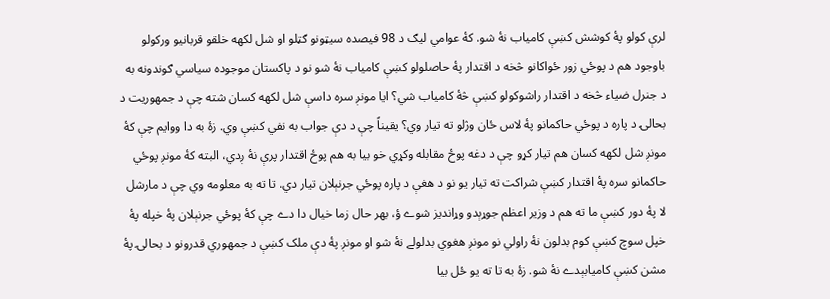لرې کولو پۀ کوشش کښې کامياب نۀ شو. کۀ عوامي لیګ د 98 فيصده سيټونو ګټلو او شل لکهه خلقو قربانيو ورکولو باوجود هم د پوځي زور ځواکانو څخه د اقتدار پۀ حاصلولو کښې کامياب نۀ شو نو د پاکستان موجوده سياسي ګوندونه به د جنرل ضياء څخه د اقتدار راشوکولو کښې څۀ کامياب شي؟ ايا مونږ سره داسې شل لکهه کسان شته چې د جمهوريت د بحالۍ د پاره د پوځي حاکمانو پۀ لاس ځان وژلو ته تيار وي؟ يقيناً چې د دې جواب به نفي کښې وي. زۀ به دا ووايم چې کۀ مونږ شل لکهه کسان هم تيار کړو چې د دغه پوځ مقابله وکړي خو بيا به هم پوځ اقتدار پرې نۀ ږدي، البته کۀ مونږ پوځي حاکمانو سره پۀ اقتدار کښې شراکت ته تيار يو نو د هغې د پاره پوځي جرنېلان تيار دي. تا ته به معلومه وي چې د مارشل لا پۀ دور کښې ما ته هم د وزير اعظم جوړېدو وړاندیز شوے ؤ، بهر حال زما خيال دا دے چې کۀ پوځي جرنېلان پۀ خپله پۀ خپل سوچ کښې کوم بدلون نۀ راولي نو مونږ هغوي بدلولے نۀ شو او مونږ پۀ دې ملک کښې د جمهوري قدرونو د بحالۍ پۀ مشن کښې کاميابېدے نۀ شو. زۀ به تا ته يو ځل بيا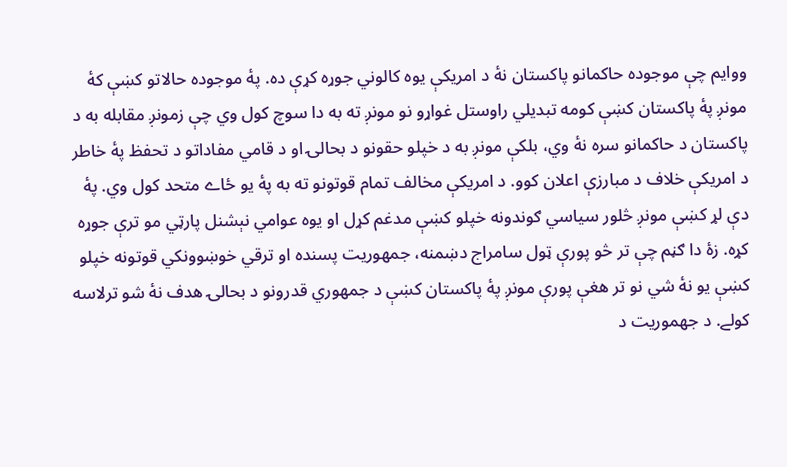ووايم چې موجوده حاکمانو پاکستان نۀ د امريکې يوه کالوني جوړه کړې ده. پۀ موجوده حالاتو کښې کۀ مونږ پۀ پاکستان کښې کومه تبديلي راوستل غواړو نو مونږ ته به دا سوچ کول وي چې زمونږ مقابله به د پاکستان د حاکمانو سره نۀ وي، بلکې مونږ به د خپلو حقونو د بحالۍ او د قامي مفاداتو د تحفظ پۀ خاطر د امريکې خلاف د مبارزې اعلان کوو. د امريکې مخالف تمام قوتونو ته به پۀ يو ځاے متحد کول وي. پۀ دې لړ کښې مونږ څلور سياسي ګوندونه خپلو کښې مدغم کړل او يوه عوامي نېشنل پارټي مو ترې جوړه کړه. زۀ دا ګڼم چې تر څو پورې ټول سامراج دښمنه، جمهوريت پسنده او ترقي خوښوونکي قوتونه خپلو کښې يو نۀ شي نو تر هغې پورې مونږ پۀ پاکستان کښې د جمهوري قدرونو د بحالۍ هدف نۀ شو ترلاسه کولے. د جهموريت د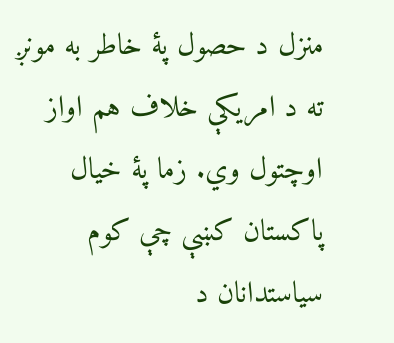منزل د حصول پۀ خاطر به مونږ ته د امريکې خلاف هم اواز اوچتول وي. زما پۀ خيال پاکستان کښې چې کوم سياستدانان د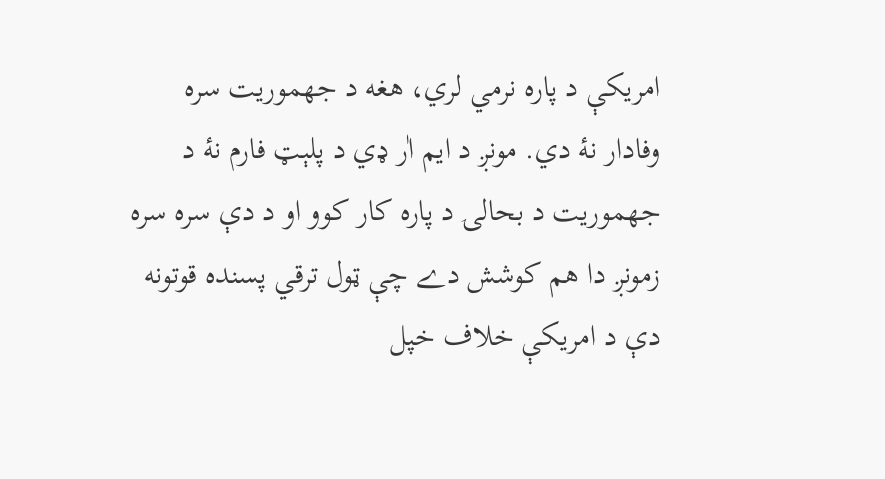امريکې د پاره نرمي لري، هغه د جهموريت سره وفادار نۀ دي. مونږ د ايم اٰر ډي د پلېټ فارم نۀ د جهموريت د بحالۍ د پاره کار کوو او د دې سره سره زمونږ دا هم کوشش دے چې ټول ترقي پسنده قوتونه دې د امريکې خلاف خپل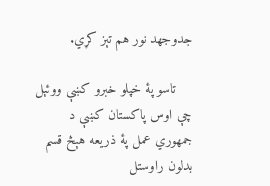جدوجهد نور هم تېز کړي.

    تاسو پۀ خپلو خبرو کښې ووئېل چې اوس پاکستان کښې د جمهوري عمل پۀ ذريعه هېڅ قسم بدلون راوستل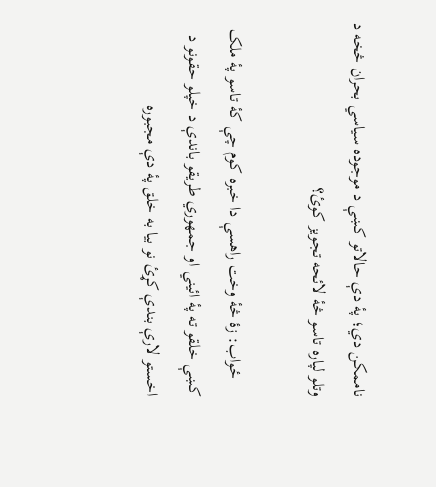ناممکن دي؛ پۀ دې حالاتو کښې د موجوده سياسي بحران څخه د وتلو لپاره تاسو څۀ لائحه تجويز کوئ؟

    ځواب: زۀ څۀ وخت راهسې دا خبره کوم چې کۀ تاسو پۀ ملک کښې خلقو ته پۀ ائيني او جمهوري طريقو باندې د خپلو حقونو د اخستو لارې بندې کړئ نو بيا به خلق پۀ دې مجبوره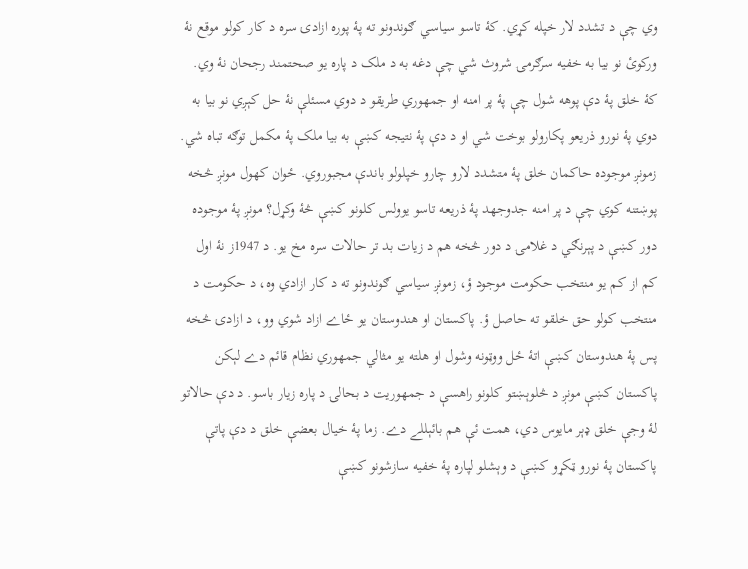وي چې د تشدد لار خپله کړي. کۀ تاسو سياسي ګوندونو ته پۀ پوره ازادۍ سره د کار کولو موقع نۀ ورکوئ نو بيا به خفيه سرګرمۍ شروث شي چې دغه به د ملک د پاره يو صحتمند رجحان نۀ وي. کۀ خلق پۀ دې پوهه شول چې پۀ پر امنه او جمهوري طريقو د دوي مسئلې نۀ حل کېږي نو بيا به دوي پۀ نورو ذريعو پکارولو بوخت شي او د دې پۀ نتيجه کښې به بيا ملک پۀ مکمل توګه تباه شي. زمونږ موجوده حاکمان خلق پۀ متشدد لارو چارو خپلولو باندې مجبوروي. ځوان کهول مونږ څخه پوښتنه کوي چې د پر امنه جدوجهد پۀ ذريعه تاسو يوولس کلونو کښې څۀ وکړل؟ مونږ پۀ موجوده دور کښې د پېرنګي د غلامۍ د دور څخه هم د زيات بد تر حالات سره مخ يو. د 1947ز نۀ اول کم از کم يو منتخب حکومت موجود ؤ، زمونږ سياسي ګوندونو ته د کار ازادي وه، د حکومت د منتخب کولو حق خلقو ته حاصل ؤ. پاکستان او هندوستان يو ځاے ازاد شوي وو، د ازادۍ څخه پس پۀ هندوستان کښې اتۀ ځل ووټونه وشول او هلته يو مثالي جمهوري نظام قائم دے لېکن پاکستان کښې مونږ د څلوېښتو کلونو راهسې د جمهوريت د بحالۍ د پاره زيار باسو. د دې حالاتو لۀ وجې خلق ډېر مايوس دي، همت ئې هم بائېللے دے. زما پۀ خيال بعضې خلق د دې پاتې پاکستان پۀ نورو ټکړو کښې د وېشلو لپاره پۀ خفيه سازشونو کښې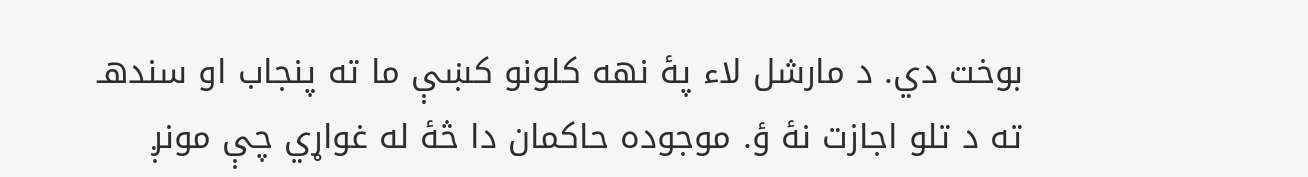بوخت دي. د مارشل لاء پۀ نهه کلونو کښې ما ته پنجاب او سندهـ ته د تلو اجازت نۀ ؤ. موجوده حاکمان دا څۀ له غواړي چې مونږ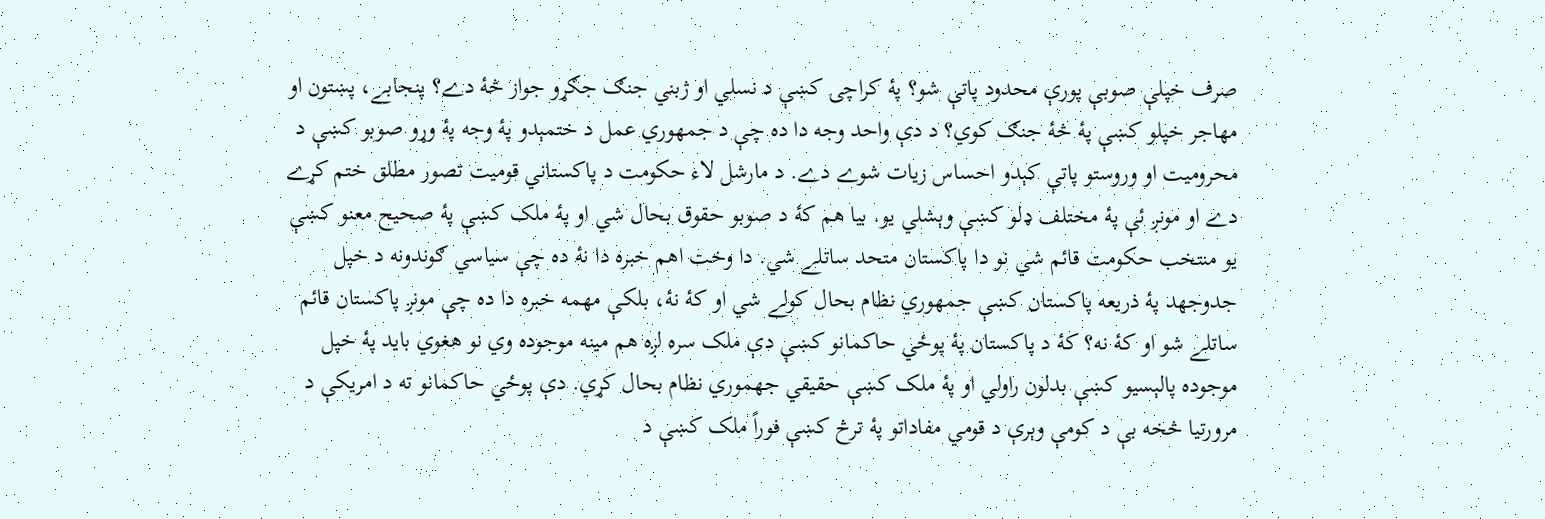صرف خپلې صوبې پورې محدود پاتې شو؟ پۀ کراچۍ کښې د نسلي او ژبني جنګ جګړو جواز څۀ دے؟ پنجابے، پښتون او مهاجر خپلو کښې پۀ څۀ جنګ کوي؟ د دې واحد وجه دا ده چې د جمهوري عمل د ختمېدو پۀ وجه پۀ وړو صوبو کښې د محروميت او وروستو پاتې کېدو احساس زيات شوے دے. د مارشل لاء حکومت د پاکستاني قوميت تصور مطلق ختم کړے دے او مونږ ئې پۀ مختلف ډلو کښې وېشلي يو. بيا هم کۀ د صوبو حقوق بحال شي او پۀ ملک کښې پۀ صحيح معنو کښې يو منتخب حکومت قائم شي نو دا پاکستان متحد ساتلے شي. دا وخت اهم خبره دا نۀ ده چې سياسي ګوندونه د خپل جدوجهد پۀ ذريعه پاکستان کښې جمهوري نظام بحال کولے شي او کۀ نۀ، بلکې مهمه خبره دا ده چې مونږ پاکستان قائم ساتلے شو او کۀ نه؟ کۀ د پاکستان پۀ پوځي حاکمانو کښې دې ملک سره لږه هم مينه موجوده وي نو هغوي بايد پۀ خپل موجوده پالېسیو کښې بدلون راولي او پۀ ملک کښې حقيقي جهموري نظام بحال کړي. دې پوځي حاکمانو ته د امريکې د مرورتیا څخه بې د کومې وېرې د قومي مفاداتو پۀ ترڅ کښې فوراً ملک کښې د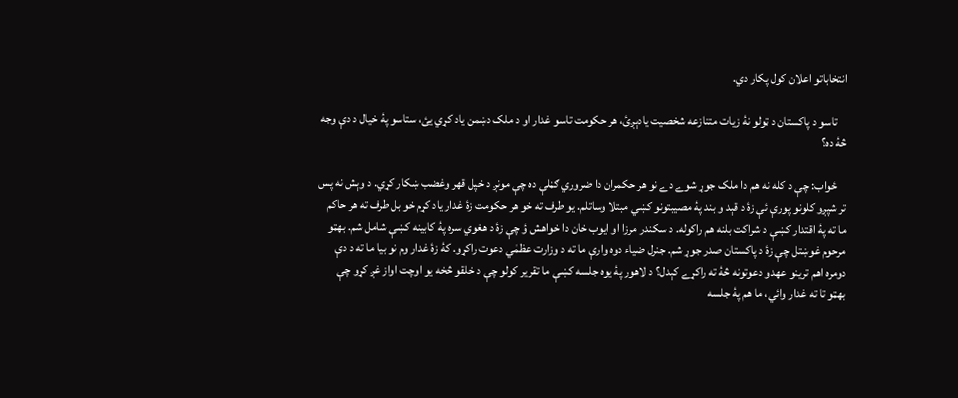انتخاباتو اعلان کول پکار دي.

    تاسو د پاکستان د ټولو نۀ زيات متنازعه شخصيت يادېږئ، هر حکومت تاسو غدار او د ملک دښمن ياد کړي يئ، ستاسو پۀ خيال د دې وجه څۀ ده؟

    ځواب: چې د کله نه هم دا ملک جوړ شوے دے نو هر حکمران دا ضروري ګڼلې ده چې مونږ د خپل قهر وغضب ښکار کړي. د وېش نه پس تر شپږو کلونو پورې ئې زۀ د قېد و بند پۀ مصيبتونو کښي مبتلا وساتلم. يو طرف ته خو هر حکومت زۀ غدار ياد کړم خو بل طرف ته هر حاکم ما ته پۀ اقتدار کښې د شراکت بلنه هم راکوله. د سکندر مرزا او ايوب خان دا خواهش ؤ چې زۀ د هغوي سره پۀ کابينه کښې شامل شم. بهټو مرحوم غوښتل چې زۀ د پاکستان صدر جوړ شم. جنرل ضياء دوه وارې ما ته د وزارت عظمٰي دعوت راکړو. کۀ زۀ غدار وم نو بيا ما ته د دې دومره اهم ترينو عهدو دعوتونه څۀ ته راکړے کېدل؟ د لاهور پۀ يوه جلسه کښې ما تقرير کولو چې د خلقو څخه يو اوچت اواز غږ کړو چې بهټو تا ته غدار وائي، ما هم پۀ جلسه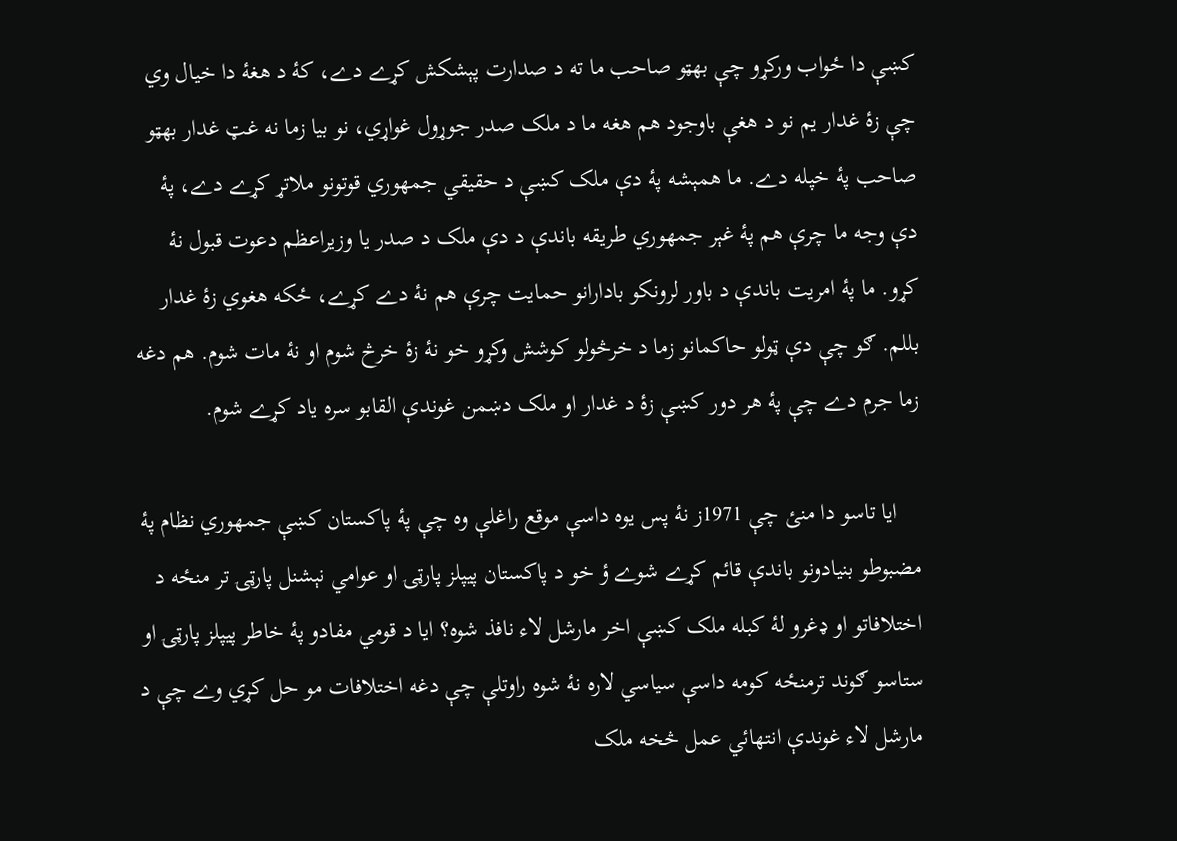کښې دا ځواب ورکړو چې بهټو صاحب ما ته د صدارت پېشکش کړے دے، کۀ د هغۀ دا خيال وي چې زۀ غدار يم نو د هغې باوجود هم هغه ما د ملک صدر جوړول غواړي، نو بيا زما نه غټ غدار بهټو صاحب پۀ خپله دے. ما همېشه پۀ دې ملک کښې د حقيقي جمهوري قوتونو ملاتړ کړے دے، پۀ دې وجه ما چرې هم پۀ غېر جمهوري طريقه باندې د دې ملک د صدر يا وزيراعظم دعوت قبول نۀ کړو. ما پۀ امريت باندې د باور لرونکو بادارانو حمايت چرې هم نۀ دے کړے، ځکه هغوي زۀ غدار بللم. ګو چې دې ټولو حاکمانو زما د خرڅولو کوشش وکړو خو نۀ زۀ خرڅ شوم او نۀ مات شوم. هم دغه زما جرم دے چې پۀ هر دور کښې زۀ د غدار او ملک دښمن غوندې القابو سره ياد کړے شوم.

    ايا تاسو دا منئ چې 1971ز نۀ پس يوه داسې موقع راغلې وه چې پۀ پاکستان کښې جمهوري نظام پۀ مضبوطو بنيادونو باندې قائم کړے شوے ؤ خو د پاکستان پيپلز پارټۍ او عوامي نېشنل پارټۍ تر منځه د اختلافاتو او ډغرو لۀ کبله ملک کښې اخر مارشل لاء نافذ شوه؟ ايا د قومي مفادو پۀ خاطر پيپلز پارټۍ او ستاسو ګوند ترمنځه کومه داسې سياسي لاره نۀ شوه راوتلې چې دغه اختلافات مو حل کړي وے چې د مارشل لاء غوندې انتهائي عمل څخه ملک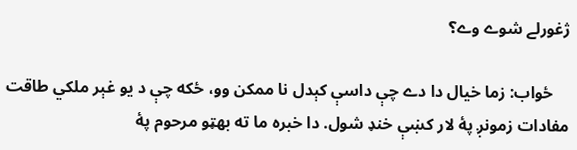ژغورلے شوے وے؟

    ځواب: زما خيال دا دے چې داسې کېدل نا ممکن وو، ځکه چې د يو غېر ملکي طاقت مفادات زمونږ پۀ لار کښې خنډ شول. دا خبره ما ته بهټو مرحوم پۀ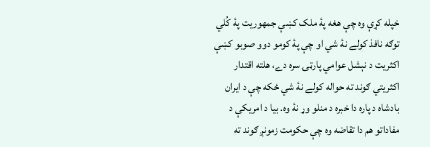خپله کړې وه چې هغه پۀ ملک کښې جمهوريت پۀ کُلي توګه نافذ کولے نۀ شي او چې پۀ کومو دوو صوبو کښې اکثريت د نېشل عوامي پارټۍ سره دے، هلته اقتدار اکثريتي ګوند ته حواله کولے نۀ شي ځکه چې د ايران بادشاه د پاره دا خبره د منلو وړ نۀ وه. بيا د امريکې د مفاداتو هم دا تقاضه وه چې حکومت زمونږ ګوند ته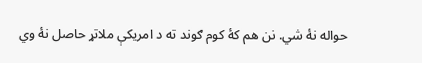حواله نۀ شي. نن هم کۀ کوم ګوند ته د امريکې ملاتړ حاصل نۀ وي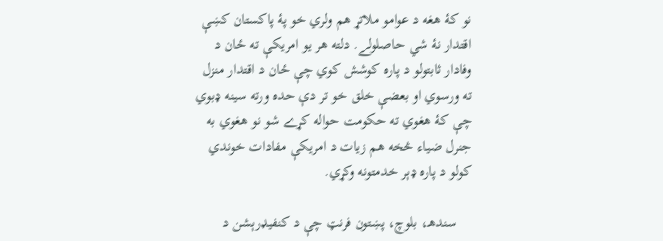نو کۀ هغه د عوامو ملاتړ هم ولري خو پۀ پاکستان کښې اقتدار نۀ شي حاصلولے. دلته هر يو امريکې ته ځان د وفادار ثابتولو د پاره کوشش کوي چې ځان د اقتدار منزل ته ورسوي او بعضې خلق خو تر دې حده ورته سينه ډبوي چې کۀ هغوي ته حکومت حواله کړے شو نو هغوي به جنرل ضياء څخه هم زيات د امريکې مفادات خوندي کولو د پاره ډېر خدمتونه وکړي.

    سندهـ، بلوچ، پښتون فرنټ چې د کنفيډرېشن د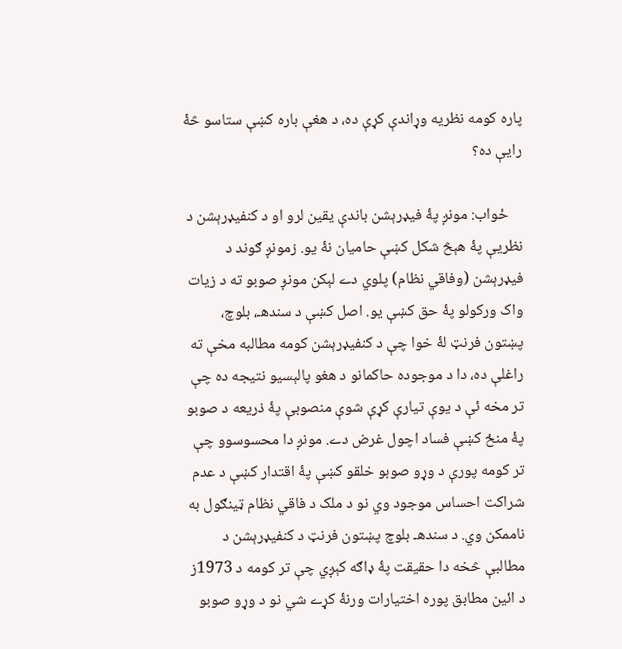پاره کومه نظريه وړاندې کړې ده، د هغې باره کښې ستاسو څۀ رايې ده؟

    ځواب: مونږ پۀ فيډرېشن باندې يقين لرو او د کنفيډرېشن د نظريې پۀ هېڅ شکل کښې حاميان نۀ يو. زمونږ ګوند د فيډرېشن (وفاقي نظام) پلوي دے لېکن مونږ صوبو ته د زيات واک ورکولو پۀ حق کښې يو. اصل کښې د سندهـ، بلوچ، پښتون فرنټ لۀ خوا چې د کنفيډرېشن کومه مطالبه مخې ته راغلې ده، دا د موجوده حاکمانو د هغو پالېسیو نتيجه ده چې تر مخه ئې د يوې تيارې کړې شوې منصوبې پۀ ذريعه د صوبو پۀ منځ کښې فساد اچول غرض دے. مونږ دا محسوسوو چې تر کومه پورې د وړو صوبو خلقو کښې پۀ اقتدار کښې د عدم شراکت احساس موجود وي نو د ملک د فاقي نظام ټينګول به ناممکن وي. د سندهـ بلوچ پښتون فرنټ د کنفيډرېشن د مطالبې څخه دا حقيقت پۀ ډاګه کېږي چې تر کومه د 1973ز د ائين مطابق پوره اختيارات ورنۀ کړے شي نو د وړو صوبو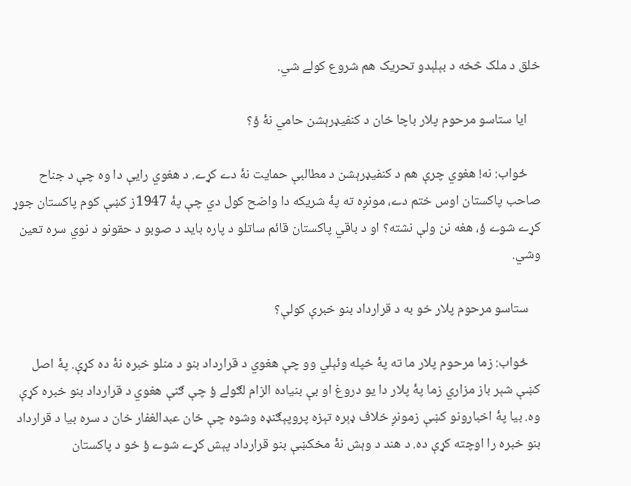خلق د ملک څخه د بېلېدو تحريک هم شروع کولے شي.

    ايا ستاسو مرحوم پلار باچا خان د کنفيډرېشن حامي نۀ ؤ؟

    ځواب: نه! هغوي چرې هم د کنفيډرېشن د مطالبې حمايت نۀ دے کړے. د هغوي رايې دا وه چې د جناح صاحب پاکستان اوس ختم دے، مونږه ته پۀ شريکه دا واضح کول دي چې پۀ 1947ز کښې کوم پاکستان جوړ کړے شوے ؤ، هغه نن ولې نشته؟ او د باقي پاکستان قائم ساتلو د پاره بايد د صوبو د حقونو د نوي سره تعين وشي.

    ستاسو مرحوم پلار خو به د قرارداد بنو خبرې کولې؟

    ځواب: زما مرحوم پلار ما ته پۀ خپله وئېلي وو چې هغوي د قرارداد بنو د منلو خبره نۀ ده کړې. پۀ اصل کښې شېر باز مزاري زما پۀ پلار دا يو دروغ او بې بنياده الزام لګولے ؤ چې ګنې هغوي د قرارداد بنو خبره کړې وه. بيا پۀ اخبارونو کښې زمونږ خلاف ډېره تېزه پروپېګنډه وشوه چې خان عبدالغفار خان د سره بيا د قرارداد بنو خبره را اوچته کړې ده. د هند د وېش نۀ مخکښې بنو قرارداد پېش کړے شوے ؤ خو د پاکستان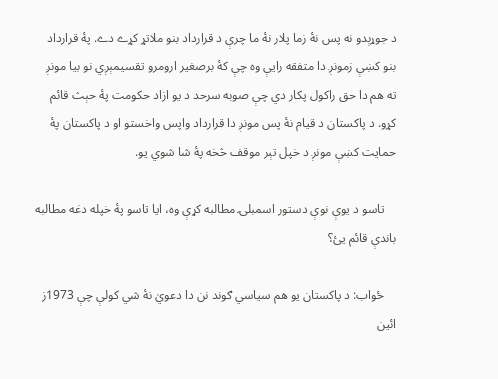د جوړېدو نه پس نۀ زما پلار نۀ ما چرې د قرارداد بنو ملاتړ کړے دے. پۀ قرارداد بنو کښې زمونږ دا متفقه رايې وه چې کۀ برصغير ارومرو تقسیمېږي نو بيا مونږ ته هم دا حق راکول پکار دي چې صوبه سرحد د يو ازاد حکومت پۀ حېث قائم کړو. د پاکستان د قيام نۀ پس مونږ دا قرارداد واپس واخستو او د پاکستان پۀ حمايت کښې مونږ د خپل تېر موقف څخه پۀ شا شوي يو.

    تاسو د يوې نوې دستور اسمبلۍ مطالبه کړې وه، ايا تاسو پۀ خپله دغه مطالبه باندې قائم يئ؟

    ځواب: د پاکستان يو هم سياسي ګوند نن دا دعويٰ نۀ شي کولې چې 1973ز ائين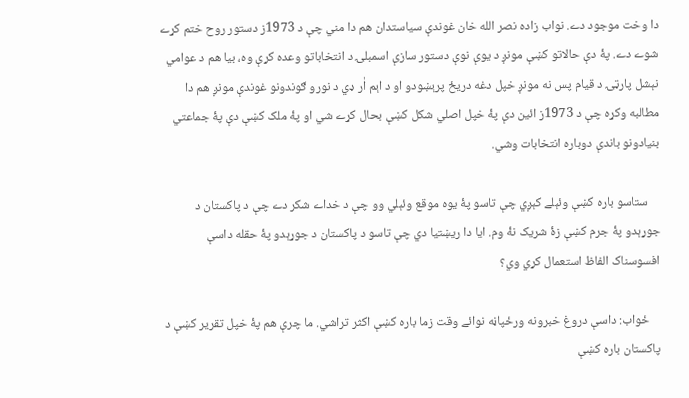دا وخت موجود دے. نواب زاده نصر الله خان غوندې سياستدان هم دا مني چې د 1973ز دستور روح ختم کړے شوے دے. پۀ دې حالاتو کښې مونږ د يوې نوې دستور سازې اسمبلۍ د انتخاباتو وعده کړې وه، بيا هم د عوامي نېشل پارټۍ د قيام پس نه مونږ خپل دغه دریځ پرېښودو او د اېم اٰر ډي د نورو ګوندونو غوندې مونږ هم دا مطالبه وکړه چې د 1973ز ائين دې پۀ خپل اصلي شکل کښې بحال کړے شي او پۀ ملک کښې دې پۀ جماعتي بنيادونو باندې دوباره انتخابات وشي.

    ستاسو باره کښې وئېلے کېږي چې تاسو پۀ يوه موقع وئېلي وو چې د خداے شکر دے چې د پاکستان د جوړېدو پۀ جرم کښې زۀ شريک نۀ وم. ايا دا ريښتيا دي چې تاسو د پاکستان د جوړېدو پۀ حقله داسې افسوسناک الفاظ استعمال کړي وي؟

    ځواب: داسې دروغ خبرونه ورځپاڼه نوائے وقت زما باره کښې اکثر تراشي. ما چرې هم پۀ خپل تقرير کښې د پاکستان باره کښې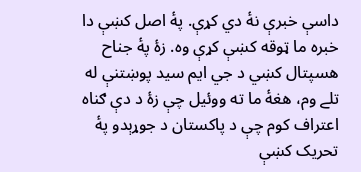داسې خبرې نۀ دي کړې. پۀ اصل کښې دا خبره ما ټوقه کښې کړې وه. زۀ پۀ جناح هسپتال کښي د جي ايم سيد پوښتنې له تلے وم، هغۀ ما ته ووئیل چې زۀ د دې ګناه اعتراف کوم چې د پاکستان د جوړېدو پۀ تحريک کښې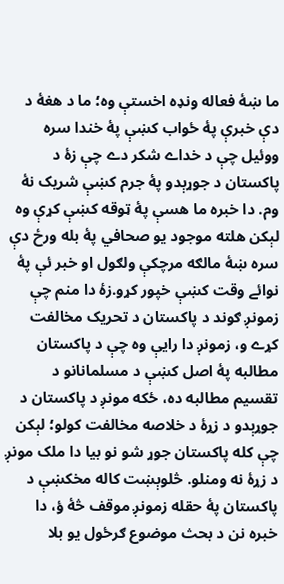ما ښۀ فعاله ونډه اخستې وه؛ ما د هغۀ د دې خبرې پۀ ځواب کښې پۀ خندا سره ووئیل چې د خداے شکر دے چې زۀ د پاکستان د جوړېدو پۀ جرم کښې شريک نۀ وم. دا خبره ما هسې پۀ ټوقه کښې کړې وه لېکن هلته موجود يو صحافي پۀ بله ورځ دې سره ښۀ مالګه مرچکې ولګول او خبر ئې پۀ نوائے وقت کښې خپور کړو.زۀ دا منم چې زمونږ ګوند د پاکستان د تحريک مخالفت کړے و، زمونږ دا رايې وه چې د پاکستان مطالبه پۀ اصل کښې د مسلمانانو د تقسيم مطالبه ده، ځکه مونږ د پاکستان د جوړېدو د زړۀ د خلاصه مخالفت کولو؛ لېکن چې کله پاکستان جوړ شو نو بيا دا ملک مونږ د زړۀ نه ومنلو. څلوېښت کاله مخکښې د پاکستان پۀ حقله زمونږ موقف څۀ ؤ، دا خبره نن د بحث موضوع ګرځول يو بلا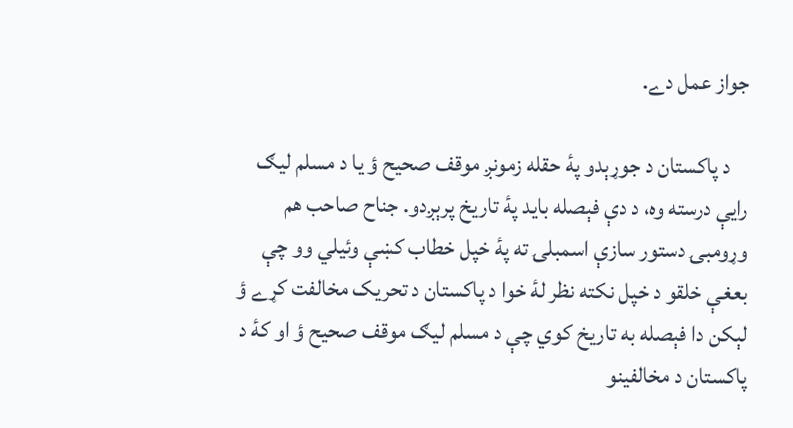جواز عمل دے.

    د پاکستان د جوړېدو پۀ حقله زمونږ موقف صحيح ؤ يا د مسلم ليګ رايې درسته وه، د دې فېصله بايد پۀ تاريخ پرېږدو. جناح صاحب هم وړومبۍ دستور سازې اسمبلۍ ته پۀ خپل خطاب کښې وئیلي وو چې بعغې خلقو د خپل نکته نظر لۀ خوا د پاکستان د تحريک مخالفت کړے ؤ لېکن دا فېصله به تاريخ کوي چې د مسلم ليګ موقف صحيح ؤ او کۀ د پاکستان د مخالفينو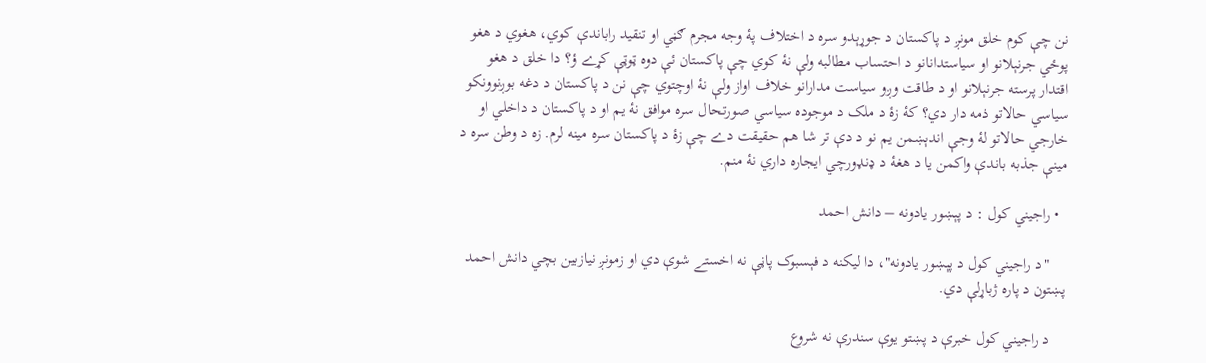نن چې کوم خلق مونږ د پاکستان د جوړېدو سره د اختلاف پۀ وجه مجرم ګڼي او تنقيد راباندې کوي، هغوي د هغو پوځي جرنېلانو او سياستدانانو د احتساب مطالبه ولې نۀ کوي چې پاکستان ئې دوه ټوټې کړے ؤ؟ دا خلق د هغو اقتدار پرسته جرنېلانو او د طاقت وږو سياست مدارانو خلاف اواز ولې نۀ اوچتوي چې نن د پاکستان د دغه بوږنوونکو سياسي حالاتو ذمه دار دي؟ کۀ زۀ د ملک د موجوده سياسي صورتحال سره موافق نۀ يم او د پاکستان د داخلي او خارجي حالاتو لۀ وجې اندېښمن يم نو د دې تر شا هم حقيقت دے چې زۀ د پاکستان سره مينه لرم. زه د وطن سره د مينې جذبه باندې واکمن يا د هغۀ د ډنډورچي ايجاره داري نۀ منم.

  • راجيني كول : د پېښور يادونه – دانش احمد

    "د راجيني کول د پېښور یادونه"، دا لیکنه د فېسبوک پاڼې نه اخستے شوې دي او زمونږ نیازبین بچي دانش احمد پښتون د پاره ژباړلې دي.

    د راجیني کول خبرې د پښتو یوې سندرې نه شروع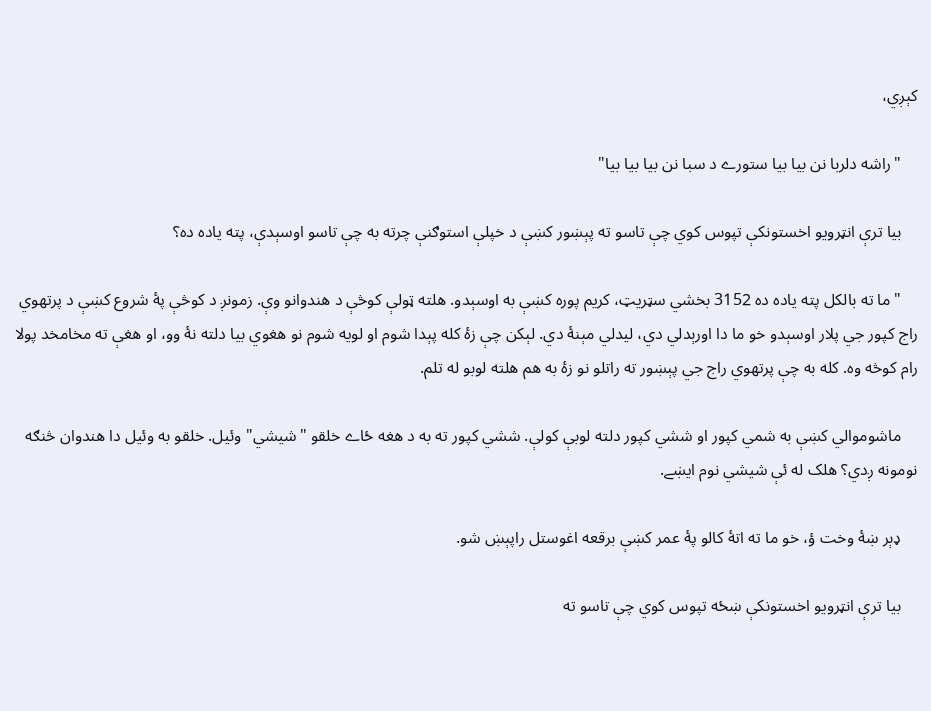کېږي،

    "راشه دلربا نن بیا بیا ستورے د سبا نن بیا بیا بیا"

    بیا ترې انټرویو اخستونکې تپوس کوي چې تاسو ته پېښور کښې د خپلې استوګنې چرته به چې تاسو اوسېدې، پته یاده ده؟

    "ما ته بالکل پته یاده ده 3152 بخشي سټریټ، کریم پوره کښې به اوسېدو. هلته ټولې کوڅې د هندوانو وې. زمونږ د کوڅې پۀ شروع کښې د پرتهوي راج کپور جي پلار اوسېدو خو ما دا اورېدلي دي، لیدلي مېنۀ دي. لېکن چې زۀ کله پېدا شوم او لویه شوم نو هغوي بیا دلته نۀ وو، او هغې ته مخامخد پولا رام کوڅه وه. کله به چې پرتهوي راج جي پېښور ته راتلو نو زۀ به هم هلته لوبو له تلم.

    ماشوموالي کښې به شمي کپور او ششي کپور دلته لوبې کولې. ششي کپور ته به د هغه ځاے خلقو "شیشي" وئیل. خلقو به وئیل دا هندوان څنګه نومونه ږدي؟ هلک له ئې شیشي نوم ايښے.

    ډېر ښۀ وخت ؤ، خو ما ته اتۀ کالو پۀ عمر کښې برقعه اغوستل راپېښ شو.

    بیا ترې انټرویو اخستونکې ښځه تپوس کوي چې تاسو ته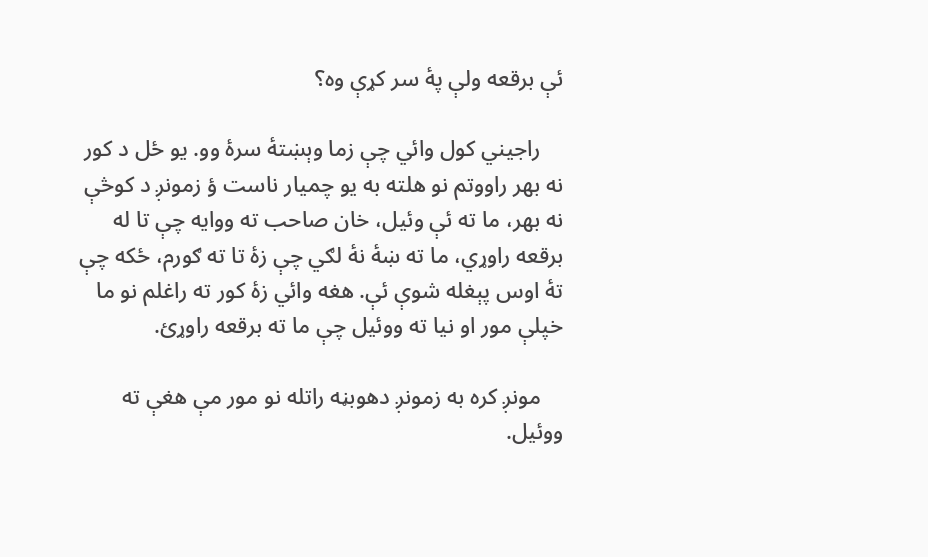ئې برقعه ولې پۀ سر کړې وه؟

    راجیني کول وائي چې زما وېښتۀ سرۀ وو. یو ځل د کور نه بهر راووتم نو هلته به یو چمیار ناست ؤ زمونږ د کوڅې نه بهر، ما ته ئې وئیل، خان صاحب ته ووایه چې تا له برقعه راوړي، ما ته ښۀ نۀ لګي چې زۀ تا ته ګورم، ځکه چې تۀ اوس پېغله شوې ئې. هغه وائي زۀ کور ته راغلم نو ما خپلې مور او نیا ته ووئیل چې ما ته برقعه راوړئ.

    مونږ کره به زمونږ دهوبڼه راتله نو مور مې هغې ته ووئیل.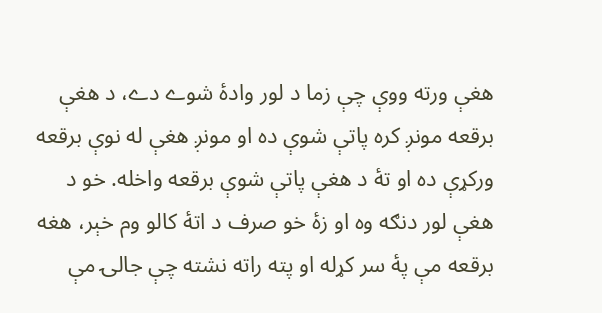هغې ورته ووې چې زما د لور وادۀ شوے دے، د هغې برقعه مونږ کره پاتې شوې ده او مونږ هغې له نوې برقعه ورکړې ده او تۀ د هغې پاتې شوې برقعه واخله. خو د هغې لور دنګه وه او زۀ خو صرف د اتۀ کالو وم خېر، هغه برقعه مې پۀ سر کړله او پته راته نشته چې جالۍ مې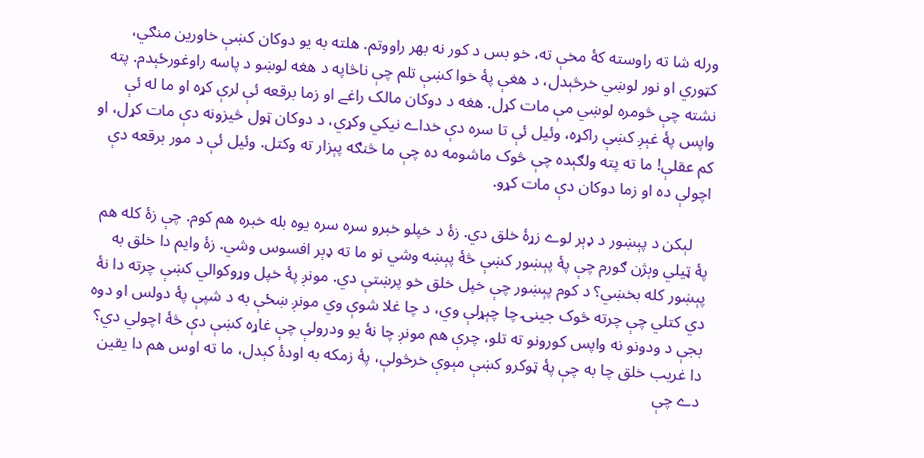ورله شا ته راوسته کۀ مخې ته، خو بس د کور نه بهر راووتم. هلته به یو دوکان کښې خاورين منګي، کټوري او نور لوښي خرڅېدل، د هغې پۀ خوا کښې تلم چې ناڅاپه د هغه لوښو د پاسه راوغورځېدم. پته نشته چې څومره لوښي مې مات کړل. هغه د دوکان مالک راغے او زما برقعه ئې لرې کړه او ما له ئې واپس پۀ غېږ کښې راکړه، وئیل ئې تا سره دې خداے نیکي وکړي، د دوکان ټول څیزونه دې مات کړل، او کم عقلې! ما ته پته ولګېده چې څوک ماشومه ده چې ما څنګه پېزار ته وکتل. وئیل ئې د مور برقعه دې اچولې ده او زما دوکان دې مات کړو.

    لېکن د پېښور د ډېر لوے زړۀ خلق دي. زۀ د خپلو خبرو سره سره یوه بله خبره هم کوم. چې زۀ کله هم پۀ ټیلي وېژن ګورم چې پۀ پېښور کښې څۀ پېښه وشي نو ما ته ډېر افسوس وشي. زۀ وایم دا خلق به پېښور کله بخښي؟ د کوم پېښور چې خپل خلق خو پرښتې دي. مونږ پۀ خپل وړوکوالي کښې چرته دا نۀ دي کتلي چې چرته څوک جینۍ چا چېړلې وي، د چا غلا شوې وي مونږ ښځې به د شپې پۀ دولس او دوه بجې د ودونو نه واپس کورونو ته تلو، چرې هم مونږ چا نۀ یو ودرولې چې غاړه کښې دې څۀ اچولي دي؟ دا غریب خلق چا به چې پۀ ټوکرو کښې مېوې خرڅولې، پۀ زمکه به اودۀ کېدل، ما ته اوس هم دا یقین دے چې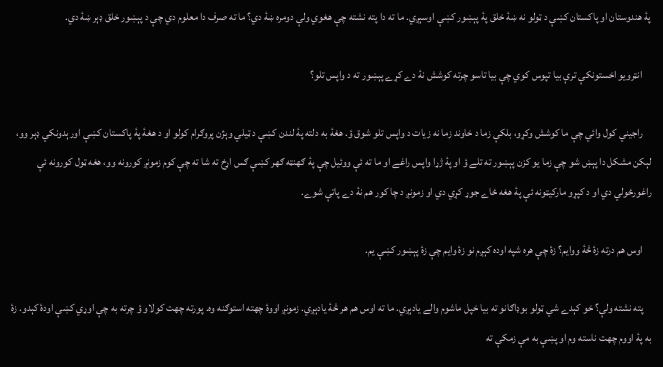پۀ هندوستان او پاکستان کښې د ټولو نه ښۀ خلق پۀ پېښور کښې اوسېږي. ما ته دا پته نشته چې هغوي ولې دومره ښۀ دي؟ ما ته صرف دا معلوم دي چې د پېښور خلق ډېر ښۀ دي.

    انټرویو اخستونکې ترې بیا تپوس کوي چې بیا تاسو چرته کوشش نۀ دے کړے پېښور ته د واپس تلو؟

    راجیني کول وائي چې ما کوشش وکړو، بلکې زما د خاوند زما نه زیات د واپس تلو شوق ؤ. هغۀ به دلته پۀ لندن کښې د ټیلي وېژن پروګرام کولو او د هغۀ پۀ پاکستان کښې اورېدونکي ډېر وو، لېکن مشکل دا پېښ شو چې زما یو کزن پېښور ته تلے ؤ او پۀ ژړا واپس راغے او ما ته ئې ووئیل چې پۀ ګهنټه ګهر کښې ګس اړخ ته شا ته چې کوم زمونږ کورونه وو، هغه ټول کورونه ئې راغورځولي دي او د کپړو مارکیټونه ئې پۀ هغه ځاے جوړ کړي دي او زمونږ د چا کور هم نۀ دے پاتې شوے.

    اوس هم درته زۀ څۀ ووایم؟ زۀ چې هره شپه اوده کېږم نو زۀ وایم چې زۀ پېښور کښې یم.

    پته نشته ولې؟ خو کېدے شي ټولو بوډاګانو ته بیا خپل ماشوم والے یادېږي. ما ته اوس هم هر څۀ یادېږي. زمونږ اووۀ چهته استوګنه وه. پورته چهت کولاو ؤ چرته به چې اوړي کښې اودۀ کېدو. زۀ به پۀ اووم چهت ناسته وم او پښې به مې زمکې ته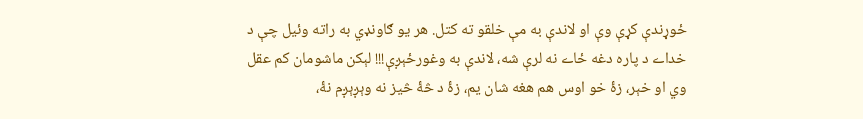ځوړندې کړې وې او لاندې به مې خلقو ته کتل. هر یو ګاونډي به راته وئیل چې د خداے د پاره دغه ځاے نه لرې شه، لاندې به وغورځېږې!!! لېکن ماشومان کم عقل وي او خېر، زۀ خو اوس هم هغه شان یم، زۀ د څۀ څیز نه وېږېږم نۀ،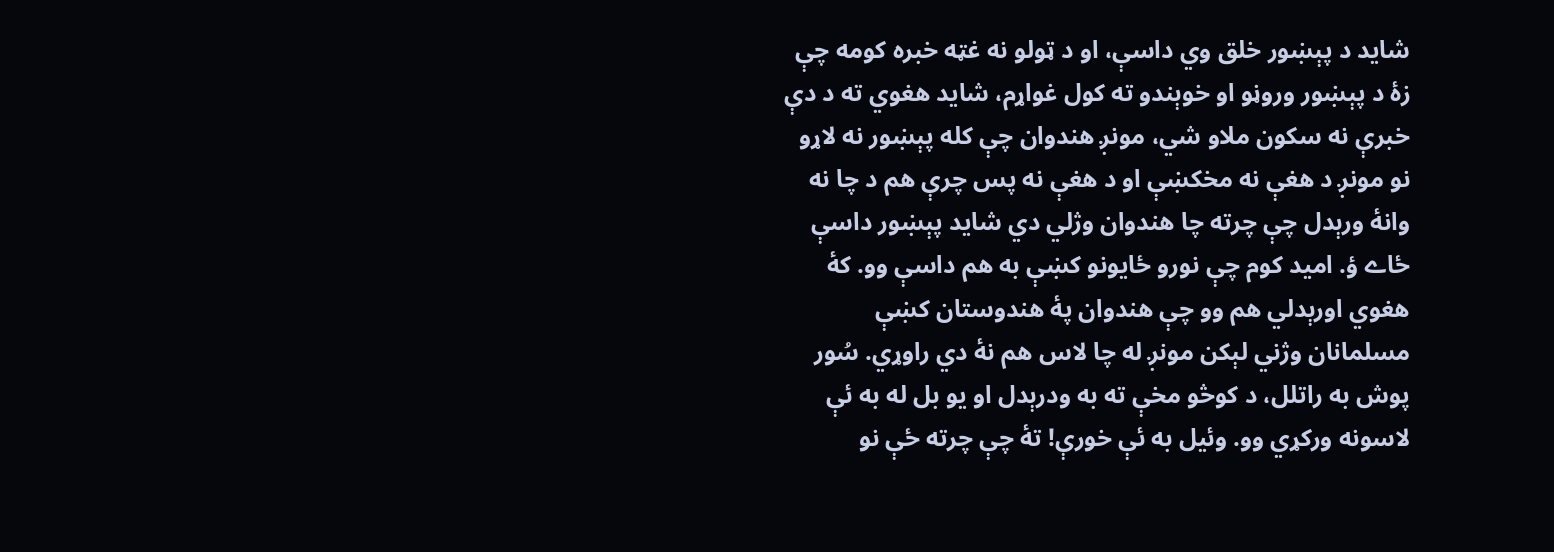شاید د پېښور خلق وي داسې، او د ټولو نه غټه خبره کومه چې زۀ د پېښور وروڼو او خوېندو ته کول غواړم، شاید هغوي ته د دې خبرې نه سکون ملاو شي، مونږ هندوان چې کله پېښور نه لاړو نو مونږ د هغې نه مخکښې او د هغې نه پس چرې هم د چا نه وانۀ ورېدل چې چرته چا هندوان وژلي دي شاید پېښور داسې ځاے ؤ. امید کوم چې نورو ځایونو کښې به هم داسې وو. کۀ هغوي اورېدلي هم وو چې هندوان پۀ هندوستان کښې مسلمانان وژني لېکن مونږ له چا لاس هم نۀ دي راوړي. سُور پوش به راتلل، د کوڅو مخې ته به ودرېدل او یو بل له به ئې لاسونه ورکړي وو. وئیل به ئې خورې! تۀ چې چرته ځې نو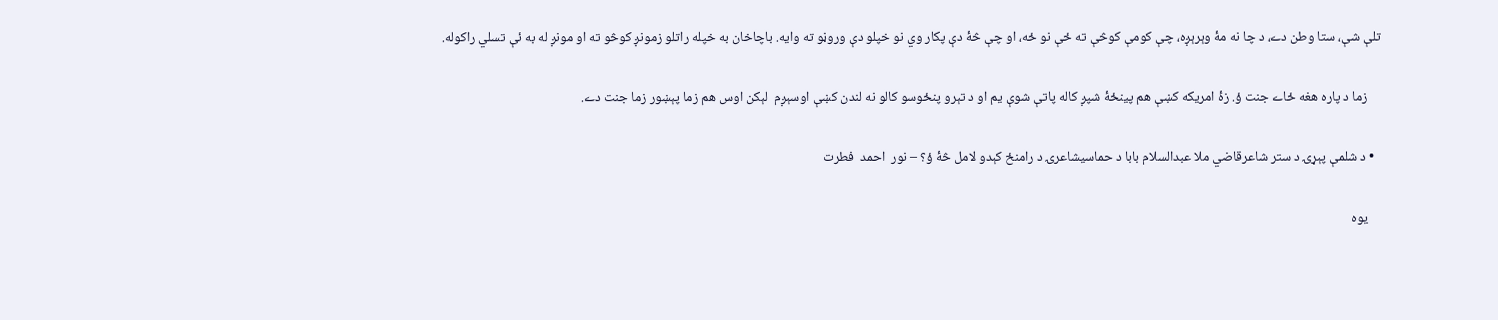تلې شې، ستا وطن دے، د چا نه مۀ وېرېږه، چې کومې کوڅې ته ځې نو ځه، او چې څۀ دې پکار وي نو خپلو دې وروڼو ته وایه. باچاخان به خپله راتلو زمونږ کوڅو ته او مونږ له به ئې تسلي راکوله.

    زما د پاره هغه ځاے جنت ؤ. زۀ امریکه کښې هم پینځۀ شپږ کاله پاتې شوې یم او د تېرو پنځوسو کالو نه لندن کښې اوسېږم  لېکن اوس هم زما پېښور زما جنت دے.

  • د شلمې پېړۍ د ستر شاعرقاضي ملا عبدالسلام بابا د حماسيشاعرۍ د رامنځ کېدو لامل څۀ ؤ؟ – نور  احمد  فطرت

    یوه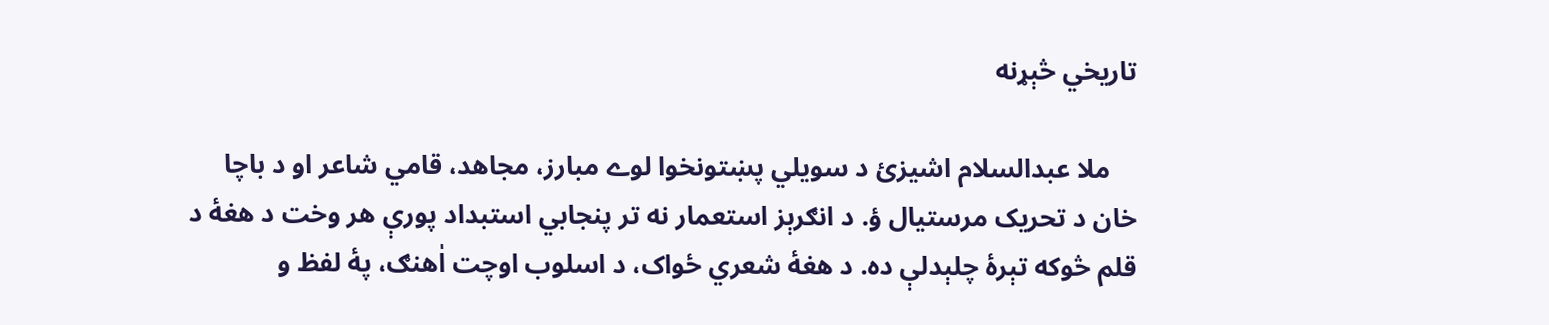تاریخي څېړنه

    ملا عبدالسلام اشيزئ د سويلي پښتونخوا لوے مبارز، مجاهد، قامي شاعر او د باچا خان د تحريک مرستيال ؤ. د انګرېز استعمار نه تر پنجابي استبداد پورې هر وخت د هغهٔ د قلم څوکه تېرهٔ چلېدلې ده. د هغهٔ شعري ځواک، د اسلوب اوچت اٰهنګ، پهٔ لفظ و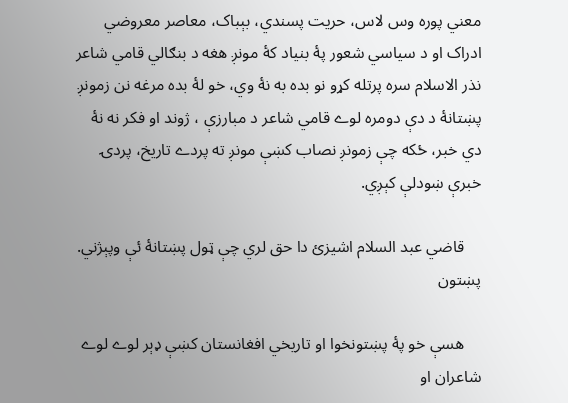معني پوره وس لاس، حريت پسندي، بېباک، معاصر معروضي ادراک او د سياسي شعور پهٔ بنياد کهٔ مونږ هغه د بنګالي قامي شاعر نذر الاسلام سره پرتله کړو نو بده به نهٔ وي، خو لهٔ بده مرغه نن زمونږ پښتانهٔ د دې دومره لوے قامي شاعر د مبارزې ، ژوند او فکر نه نهٔ دي خبر، ځکه چې زمونږ نصاب کښې مونږ ته پردے تاريخ، پردۍ خبرې ښودلې کېږي.

    قاضي عبد السلام اشيزئ دا حق لري چې ټول پښتانهٔ ئې وپېژني. پښتون

    هسې خو پۀ پښتونخوا او تاريخي افغانستان کښې ډېر لوے لوے شاعران او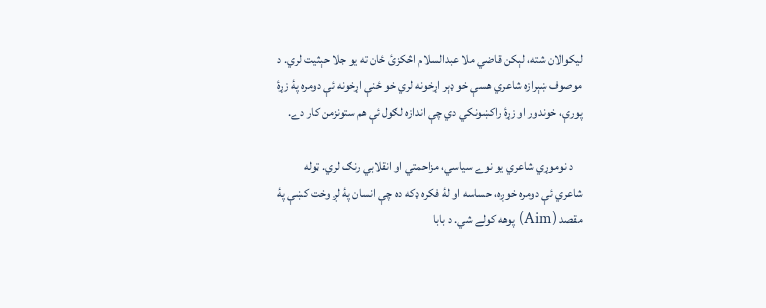ليکوالان شته، لېکن قاضي ملا عبدالسلام اڅکزئ ځان ته يو جلا حېثيت لري. د موصوف ښېرازه شاعري هسې خو ډېر اړخونه لري خو ځنې اړخونه ئې دومره پۀ زړۀ پورې، خوندور او زړۀ راکښونکي دي چې اندازه لګول ئې هم ستونزمن کار دے.

    د نوموړي شاعري يو نوے سياسي، مزاحمتي او انقلابي رنګ لري. ټوله شاعري ئې دومره خوږه، حساسه او لۀ فکره ډکه ده چې انسان پۀ لږ وخت کښې پۀ مقصد (Aim) پوهه کولے شي. د بابا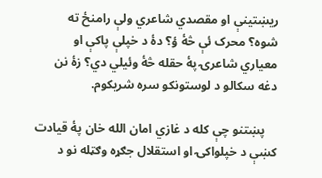ریښتینې او مقصدي شاعري ولې رامنځ ته شوه؟ محرک ئې څۀ ؤ؟ دۀ د خپلې پاکې او معياري شاعرۍ پۀ حقله څۀ وئيلي دي؟ زۀ نن دغه سکالو د لوستونکو سره شريکوم.

    پښتنو چې کله د غازي امان الله خان پۀ قيادت کښې د خپلواکۍ او استقلال جګړه وګټله نو د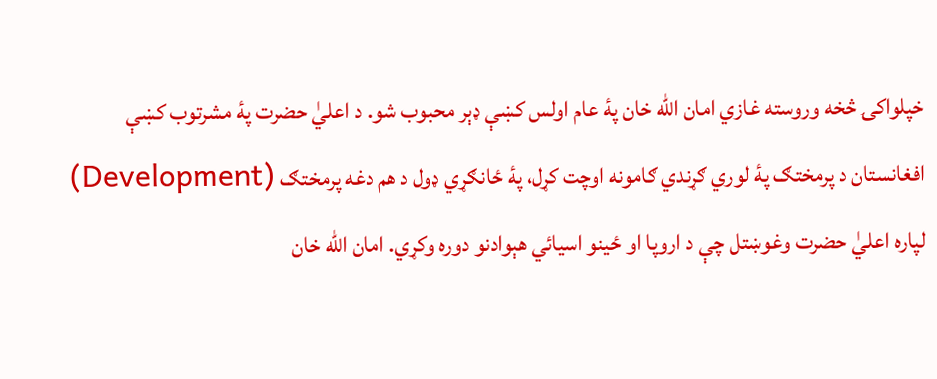خپلواکۍ څخه وروسته غازي امان الله خان پۀ عام اولس کښې ډېر محبوب شو. د اعليٰ حضرت پۀ مشرتوب کښې افغانستان د پرمختګ پۀ لوري ګړندي ګامونه اوچت کړل، پۀ ځانګړي ډول د هم دغه پرمختګ (Development) لپاره اعليٰ حضرت وغوښتل چې د اروپا او ځينو اسيائي هېوادنو دوره وکړي. امان الله خان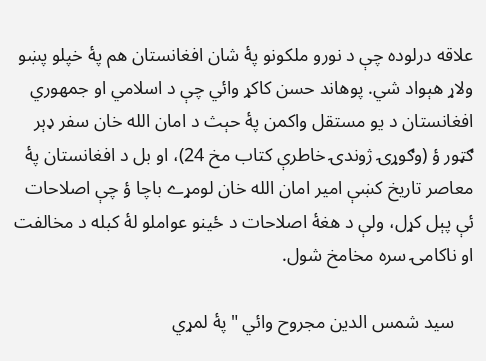علاقه درلوده چې د نورو ملکونو پۀ شان افغانستان هم پۀ خپلو پښو ولاړ هېواد شي. پوهاند حسن کاکړ وائي چې د اسلامي او جمهوري افغانستان د يو مستقل واکمن پۀ حېث د امان الله خان سفر ډېر ګټور ؤ (وګوړۍ ژوندۍ خاطرې کتاب مخ 24)، او بل د افغانستان پۀ معاصر تاريخ کښې امير امان الله خان لومړے باچا ؤ چې اصلاحات ئې پېل کړل، ولې د هغۀ اصلاحات د ځينو عواملو لۀ کبله د مخالفت او ناکامۍ سره مخامخ شول.

    سيد شمس الدين مجروح وائي "پۀ لمړي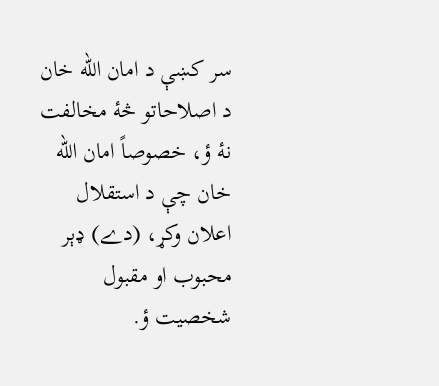سر کښې د امان الله خان د اصلاحاتو څۀ مخالفت نۀ ؤ، خصوصاً امان الله خان چې د استقلال اعلان وکړ، (دے) ډېر محبوب او مقبول شخصيت ؤ.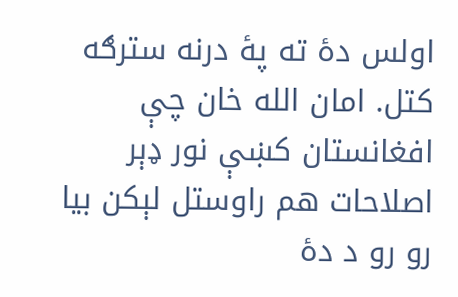اولس دۀ ته پۀ درنه سترګه کتل. امان الله خان چې افغانستان کښې نور ډېر اصلاحات هم راوستل لېکن بيا رو رو د دۀ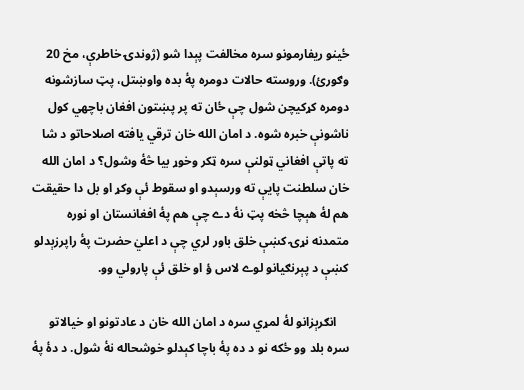ځينو ريفارمونو سره مخالفت پېدا شو (ژوندۍ خاطرې، مخ 20 وګورئ). وروسته حالات دومره پۀ بده واوښتل، پټ سازشونه دومره کړکيچن شول چې ځان ته پر پښتون افغان باچهي کول ناشونې خبره شوه. د امان الله خان ترقي يافته اصلاحاتو د شا ته پاتې افغاني ټولنې سره ټکر وخوړ بيا څۀ وشول؟ د امان الله خان سلطنت پايې ته ورسېدو او سقوط ئې وکړ او بل دا حقيقت هم لۀ هېچا څخه پټ نۀ دے چې هم پۀ افغانستان او نوره متمدنه نړۍ کښې خلق باور لري چې د اعليٰ حضرت پۀ راپرزېدلو کښې د پېرنګيانو لوے لاس ؤ او خلق ئې پارولي وو.

    انګرېزانو لۀ لمړي سره د امان الله خان د عادتونو او خيالاتو سره بلد وو ځکه نو د ده پۀ باچا کېدلو خوشحاله نۀ شول. د دۀ پۀ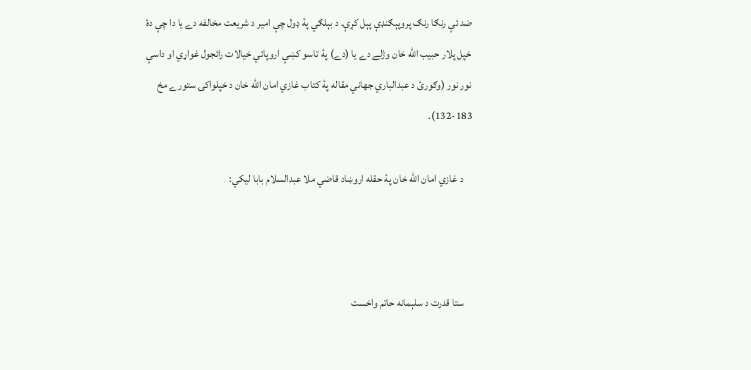ضد ئې رنګا رنګ پروپېګنډې پېل کړې. د بېلګي پۀ ډول چې امير د شريعت مخالفه دے يا دا چې دۀ خپل پلار حبيب الله خان وژلے دے يا (دے) پۀ تاسو کښې اروپائي خيالات رائجول غواړي او داسې نور نور (وګورئ د عبدالباري جهاني مقاله پۀ کتاب غازي امان الله خان د خپلواکۍ ستورے مخ 183-132).

    د غازي امان الله خان پۀ حقله اروښاد قاضي ملا عبدالسلام بابا ليکي:



    ستا قدرت د سلېمانه حاتم واخست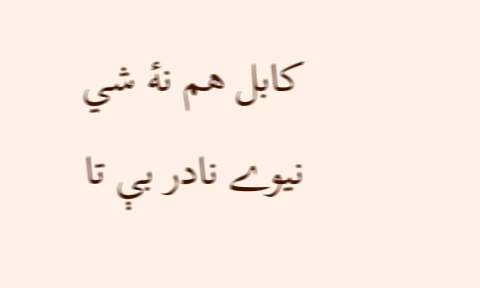کابل هم نۀ شي نيوے نادر بې تا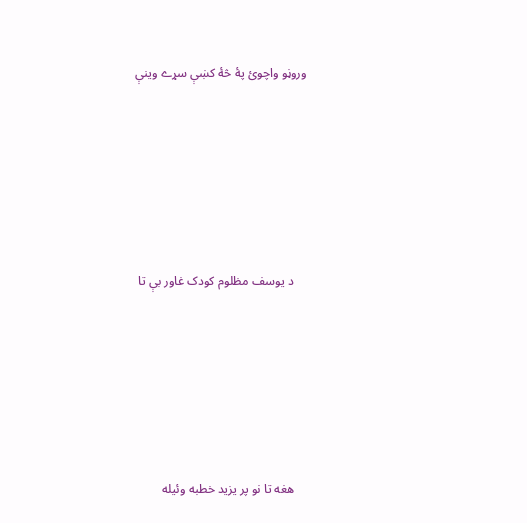وروڼو واچوئ پۀ څۀ کښې سړے وينې







    د يوسف مظلوم کودک غاور بې تا







    هغه تا نو پر يزيد خطبه وئيله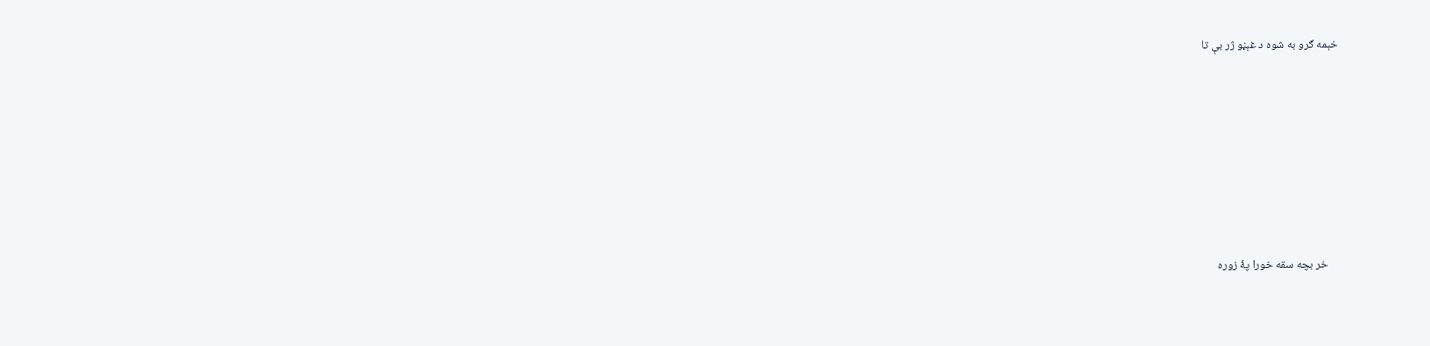خېمه ګرو به شوه د غېڼو ژر بې تا







    خر بچه سقه خورا پۀ زوره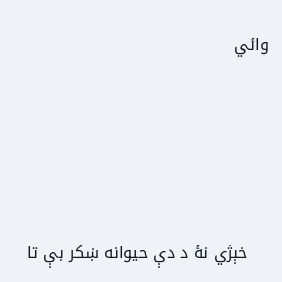وائي







    خېژي نۀ د دې حيوانه ښکر ‌بې تا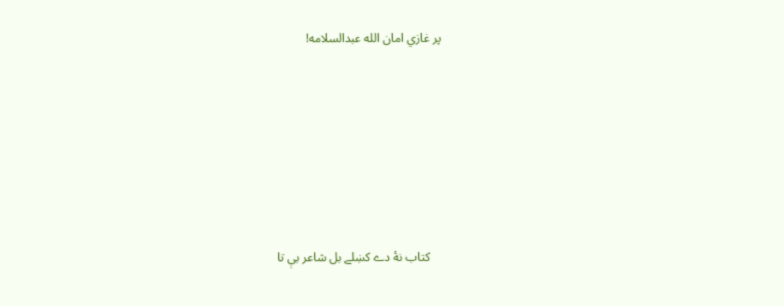پر غازي امان الله عبدالسلامه!







    کتاب نۀ دے کښلے بل شاعر بې تا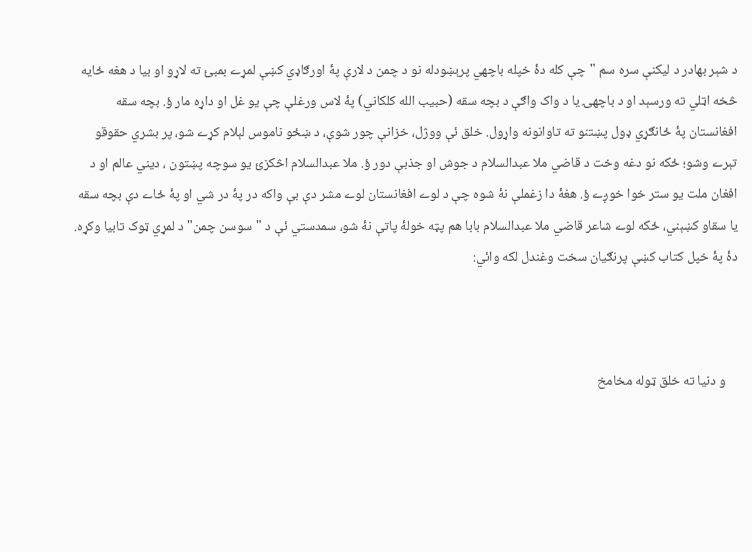د شېر بهادر د ليکنې سره سم "چې کله دۀ خپله باچهي پرېښودله نو د چمن د لارې پۀ اورګاډي کښې لمړے بمبئ ته لاړو او بيا د هغه ځایه څخه اټلي ته ورسېد او د باچهۍ يا د واک واګې د بچه سقه (حبيب الله کلکاني) پۀ لاس ورغلې چې يو غل او داړه مار ؤ. بچه سقه افغانستان پۀ ځانګړي ډول پښتنو ته تاوانونه واړول. خلق ئې ووژل، خزانې چور شوې، د ښځو ناموس لېلام کړے شو، پر بشري حقوقو تېرے وشو؛ ځکه نو دغه وخت د قاضي ملا عبدالسلام د جوش او جذبې دور ؤ. ملا عبدالسلام اڅکزئ يو سوچه پښتون ، ديني عالم او د افغان ملت يو ستر خوا خوږے ؤ. هغۀ دا زغملې نۀ شوه چې د لوے افغانستان لوے مشر دې بې واکه در پۀ در شي او پۀ ځاے دې بچه سقه يا سقاو کښېني، ځکه لوے شاعر قاضي ملا عبدالسلام بابا هم پټه خولۀ پاتې نۀ شو، سمدستي ئې د "سوسن چمن" د لمړي ټوک تابيا وکړه. دۀ پۀ خپل کتاب کښې پرنګيان سخت وغندل لکه وائي:



    و دنيا ته خلق ټوله مخامخ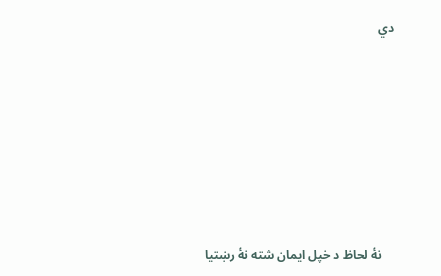دي







    نۀ لحاظ د خپل ايمان شته نۀ رښتيا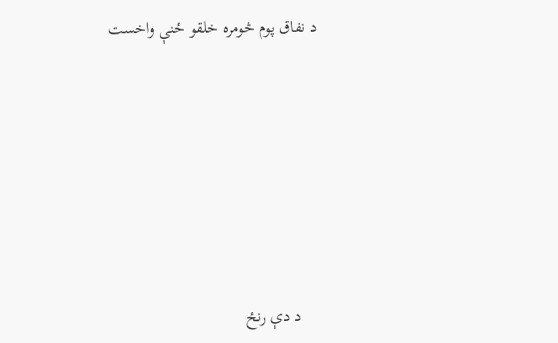د نفاق پوم څومره خلقو ځنې واخست







    د دې رنځ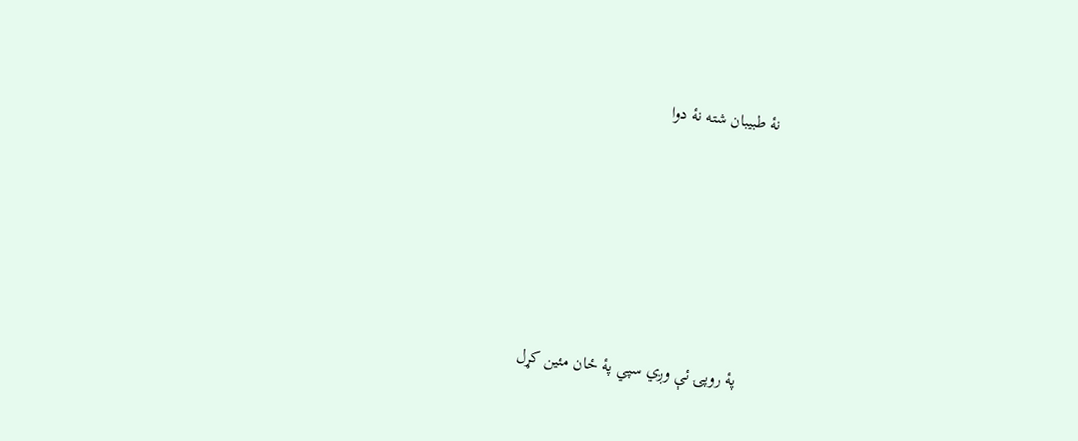نۀ طبيبان شته نۀ دوا







    پۀ روپۍ ئې وږي سپي پۀ ځان مئين کړل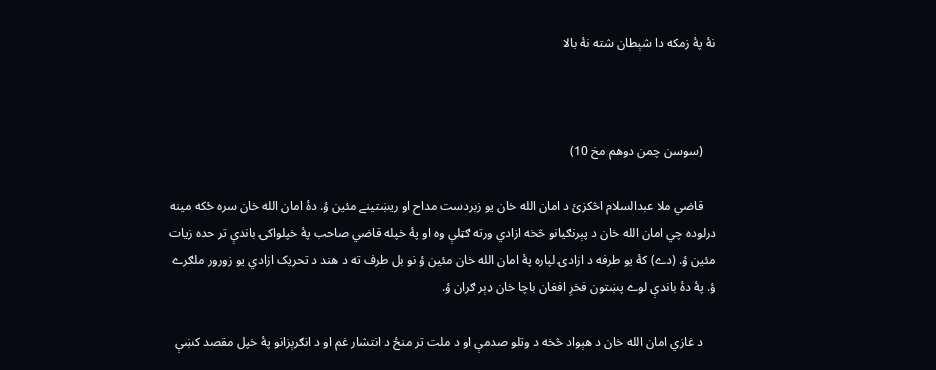نۀ پۀ زمکه دا شېطان شته نۀ بالا



    (سوسن چمن دوهم مخ 10)

    قاضي ملا عبدالسلام اڅکزئ د امان الله خان يو زبردست مداح او ريښتينے مئين ؤ. دۀ امان الله خان سره ځکه مينه درلوده چي امان الله خان د پېرنګيانو څخه ازادي ورته ګټلې وه او پۀ خپله قاضي صاحب پۀ خپلواکۍ باندې تر حده زيات مئين ؤ. (دے) کۀ يو طرفه د ازادۍ لپاره پۀ امان الله خان مئين ؤ نو بل طرف ته د هند د تحريک ازادي يو زورور ملګرے ؤ. پۀ دۀ باندې لوے پښتون فخرِ افغان باچا خان ډېر ګران ؤ.

    د غازي امان الله خان د هېواد څخه د وتلو صدمې او د ملت تر منځ د انتشار غم او د انګرېزانو پۀ خپل مقصد کښې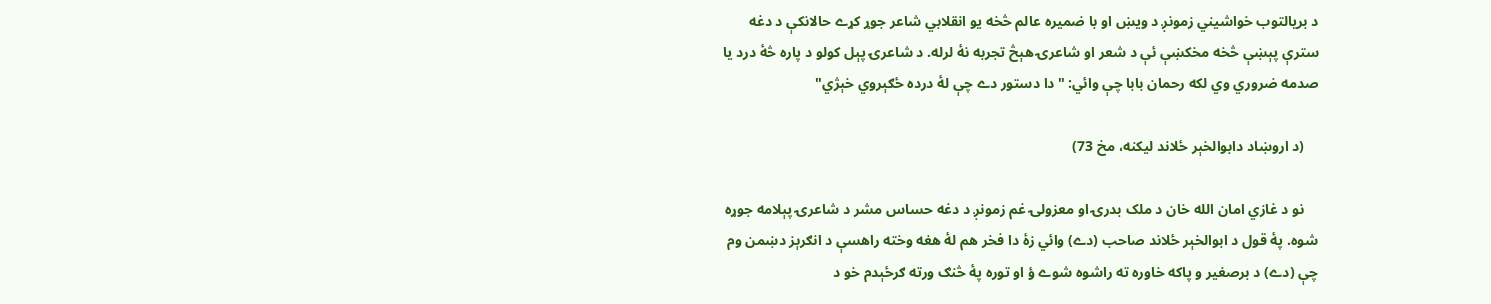د بريالتوب خواشیني زمونږ د ويښ او با ضميره عالم څخه يو انقلابي شاعر جوړ کړے حالانکې د دغه سترې پېښې څخه مخکښې ئې د شعر او شاعرۍ هېڅ تجربه نۀ لرله. د شاعرۍ پېل کولو د پاره څۀ درد يا صدمه ضروري وي لکه رحمان بابا چې وائي: "دا دستور دے چې لۀ درده ځګېروي خېژي"

    (د اروښاد دابوالخېر ځلاند ليکنه، مخ 73)

    نو د غازي امان الله خان د ملک بدرۍ او معزولۍ غم زمونږ د دغه حساس مشر د شاعرۍ پېلامه جوړه شوه. پۀ قول د ابوالخېر ځلاند صاحب (دے) وائي زۀ دا فخر هم لۀ هغه وخته راهسې د انګرېز دښمن وم چې (دے) د برصغير و پاکه خاوره ته راشوه شوے ؤ او توره پۀ څنګ ورته ګرځېدم خو د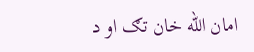امان الله خان تګ او د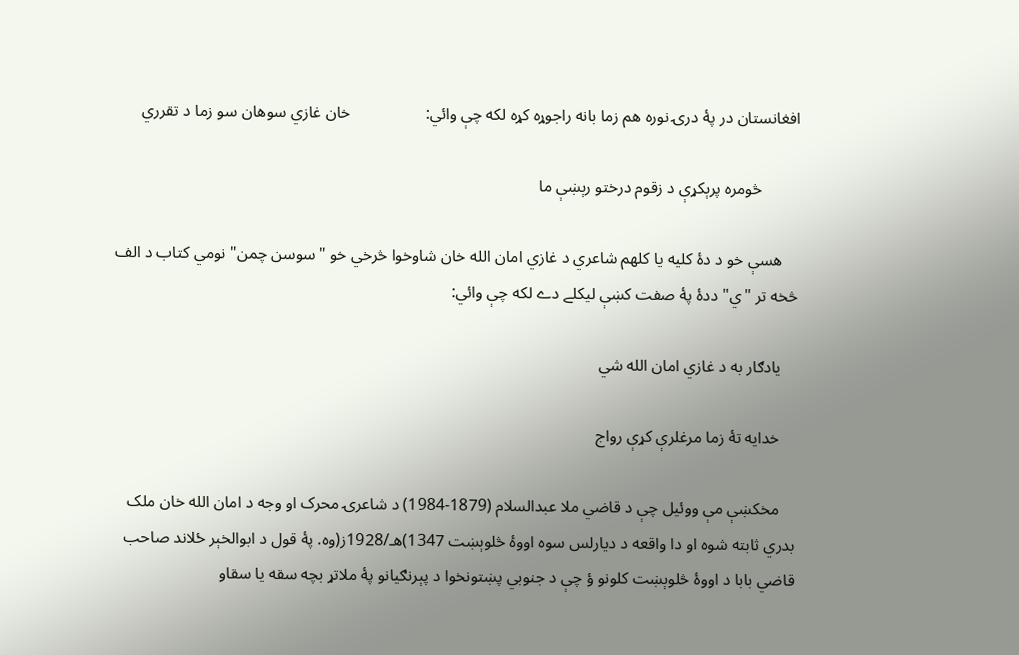افغانستان در پۀ درۍ نوره هم زما بانه راجوړه کړه لکه چې وائي:                  خان غازي سوهان سو زما د تقرري

         څومره پرېکړې د زقوم درختو رېښې ما

    هسې خو د دۀ کليه يا کلهم شاعري د غازي امان الله خان شاوخوا څرخي خو "سوسن چمن" نومي کتاب د الف څخه تر "ي" ددۀ پۀ صفت کښې ليکلے دے لکه چې وائي:

    يادګار به د غازي امان الله شي

    خدايه تۀ زما مرغلرې کړې رواج

    مخکښې مې ووئيل چې د قاضي ملا عبدالسلام (1879-1984) د شاعرۍ محرک او وجه د امان الله خان ملک بدري ثابته شوه او دا واقعه د ديارلس سوه اووۀ څلوېښت 1347)هـ/1928ز(وه. پۀ قول د ابوالخېر ځلاند صاحب قاضي بابا د اووۀ څلوېښت کلونو ؤ چې د جنوبي پښتونخوا د پېرنګيانو پۀ ملاتړ بچه سقه يا سقاو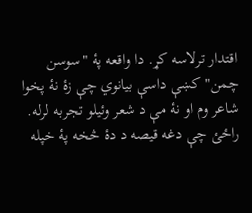اقتدار ترلاسه کړ. دا واقعه پۀ "سوسن چمن" کښې داسې بيانوي چې زۀ نۀ پخوا شاعر وم او نۀ مې د شعر وئيلو تجربه لرله. راځئ چې دغه قیصه د دۀ څخه پۀ خپله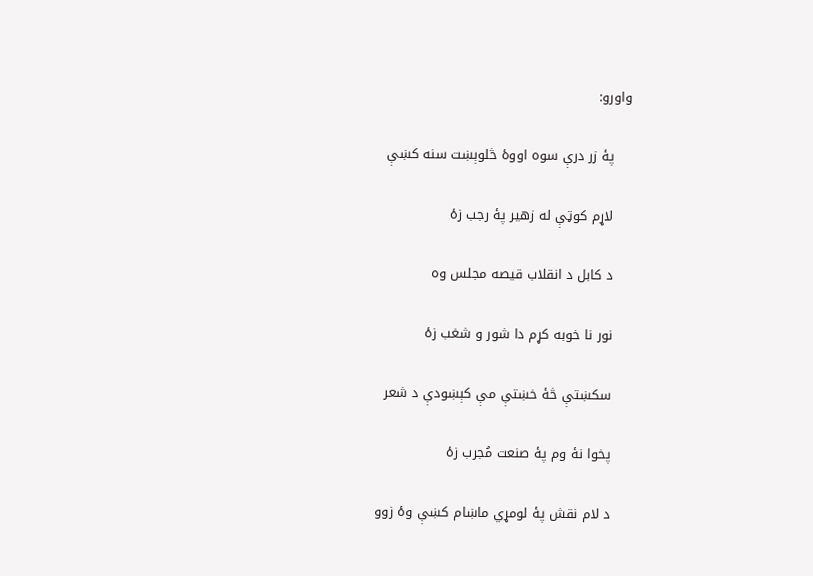واورو:

    پۀ زر درې سوه اووۀ څلوېښت سنه کښې

    لاړم کوټې له زهير پۀ رجب زۀ

    د کابل د انقلاب قیصه مجلس وه

    نور نا خوبه کړم دا شور و شغب زۀ

    سکښتې څۀ خښتې مې کېښودې د شعر

    پخوا نۀ وم پۀ صنعت مُجرب زۀ

    د لام نقش پۀ لومړي ماښام کښې وۀ زوو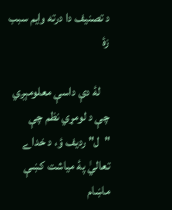د تصنيف دا درته وايم سبب زۀ

    لۀ دې داسې معلومېږي چې د لومړي نظم چې "ل" رديف ؤ، د خداے تعاليٰ پۀ مياشت کښې ماښام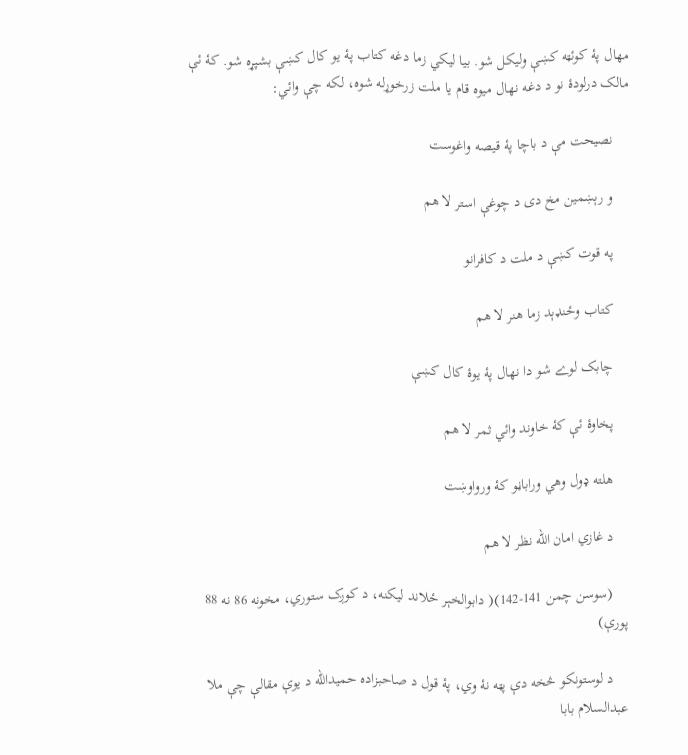مهال پۀ کوئټه کښې وليکل شو. بيا ليکي زما دغه کتاب پۀ يو کال کښې بشپړه شو. کۀ ئې مالک درلودۀ نو د دغه نهال ميوه قام يا ملت زرخوړله شوه، لکه چې وائي:

    نصيحت مې د باچا پۀ قیصه واغوست

    و رېښمين مخ دی د چوغې استر لا هم

    په قوت کښې د ملت د کافرانو

    کتاب وځنډېد زما هنر لا هم

    چابک لوے شو دا نهال پۀ يوۀ کال کښې

    پخاوۀ ئې کۀ خاوند وائي ثمر لا هم

    هلته ډول وهي وراباڼو کۀ ورواوښت

    د غازي امان الله نظر لا هم

    (سوسن چمن 141-142)( دابوالخېر ځلاند ليکنه، د کوږک ستوري، مخونه 86 نه 88 پورې)

    د لوستونکو څخه دې پټه نۀ وي، پۀ قول د صاحبزاده حميدالله د يوې مقالې چې ملا عبدالسلام بابا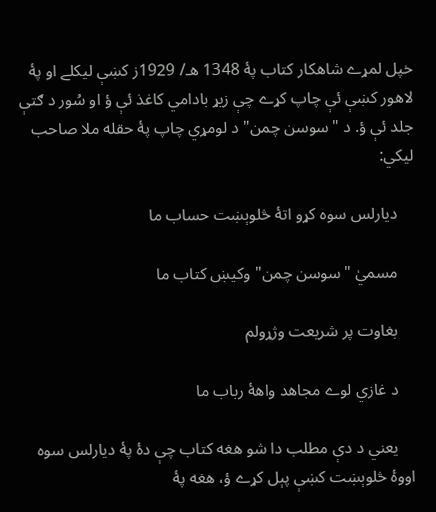خپل لمړے شاهکار کتاب پۀ 1348 هـ/ 1929ز کښې ليکلے او پۀ لاهور کښې ئې چاپ کړے چې زیړ بادامي کاغذ ئې ؤ او سُور د ګتې جلد ئې ؤ. د "سوسن چمن" د لومړي چاپ پۀ حقله ملا صاحب ليکي:

    ديارلس سوه کړو اتۀ څلوېښت حساب ما

    مسميٰ "سوسن چمن" وکیښ کتاب ما

    بغاوت پر شريعت وژړولم

    د غازي لوے مجاهد واهۀ رباب ما

    يعني د دې مطلب دا شو هغه کتاب چې دۀ پۀ ديارلس سوه اووۀ څلوېښت کښې پېل کړے ؤ، هغه پۀ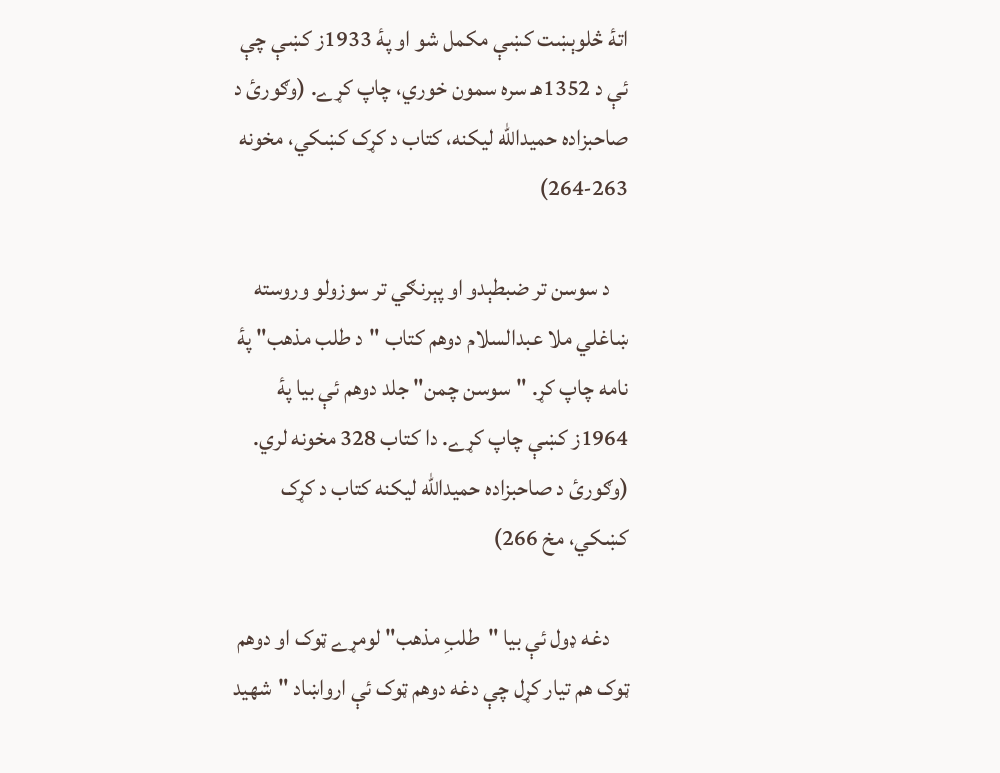اتۀ څلوېښت کښې مکمل شو او پۀ 1933ز کښې چې ئې د 1352هـ سره سمون خوري، چاپ کړے. (وګورئ د صاحبزاده حميدالله ليکنه، کتاب د کړک کښکي، مخونه 263-264)

    د سوسن تر ضبطېدو او پېرنګي تر سوزولو وروسته ښاغلي ملا عبدالسلام دوهم کتاب "د طلب مذهب" پۀ نامه چاپ کړ. "سوسن چمن" جلد دوهم ئې بيا پۀ 1964ز کښې چاپ کړے. دا کتاب 328 مخونه لري. (وګورئ د صاحبزاده حميدالله ليکنه کتاب د کړک کښکي، مخ 266)

    دغه ډول ئې بيا "طلبِ مذهب" لومړے ټوک او دوهم ټوک هم تيار کړل چې دغه دوهم ټوک ئې ارواښاد "شهيد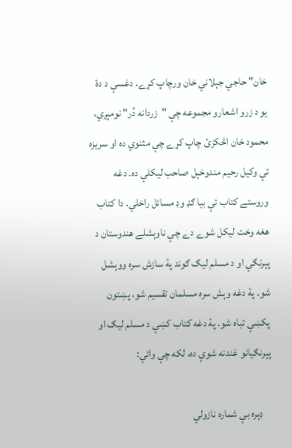خان" حاجي جېلاني خان ورچاپ کړے. دغسې د دۀ يو د زرو اشعارو مجموعه چې "زردانه دُر" نومېږي، محمود خان اڅکزئ چاپ کړے چې مثنوي ده او سريزه ئې وکيل رحيم مندوخېل صاحب ليکلې ده. دغه وروستے کتاب ئې بيا ګډ وډ مسائل راخلي. دا کتاب هغه وخت ليکل شوے دے چې ناوېشلے هندوستان د پېرنګي او د مسلم ليګ ګوند پۀ سازش سره ووېشل شو. پۀ دغه وېش سره مسلمان تقسيم شو، پښتون پکښې تباه شو. پۀ دغه کتاب کښې د مسلم ليګ او پېرنګيانو غندنه شوې ده، لکه چې وائي:

    ډېره بې شماره نازولي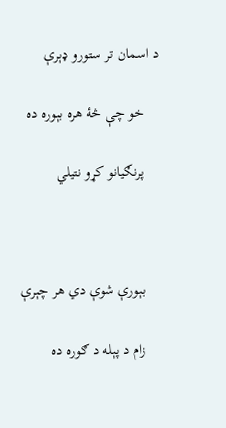د اسمان تر ستورو ډېرې

    خو چې څۀ هره بېوره ده

    پرنګيانو کړو نتيلي



    بېورې شوې دي هر چېرې

    زام د پېله د ګوره ده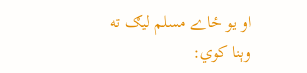او يو ځاے مسلم ليګ ته وېنا کوي: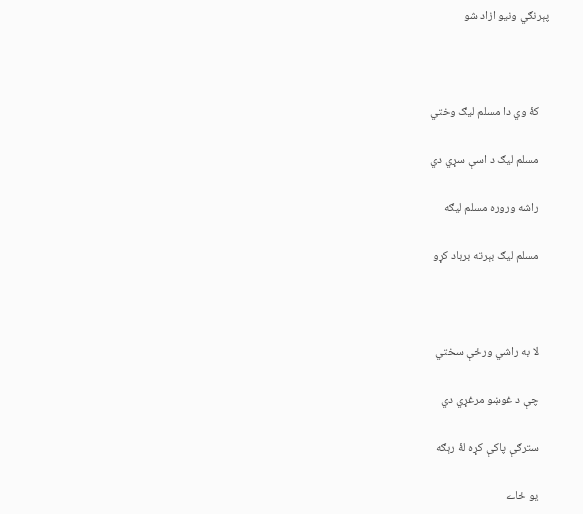پېرنګي ونيو ازاد شو



    کۀ وي دا مسلم ليګ وختي

    مسلم ليګ د اسې سړي دي

    راشه وروره مسلم ليګه

    مسلم ليګ بېرته برباد کړو



    لا به راشي ورځې سختي

    چې د غوښو مرغړي دي

    سترګې پاکې کړه لۀ رېګه

    يو ځاے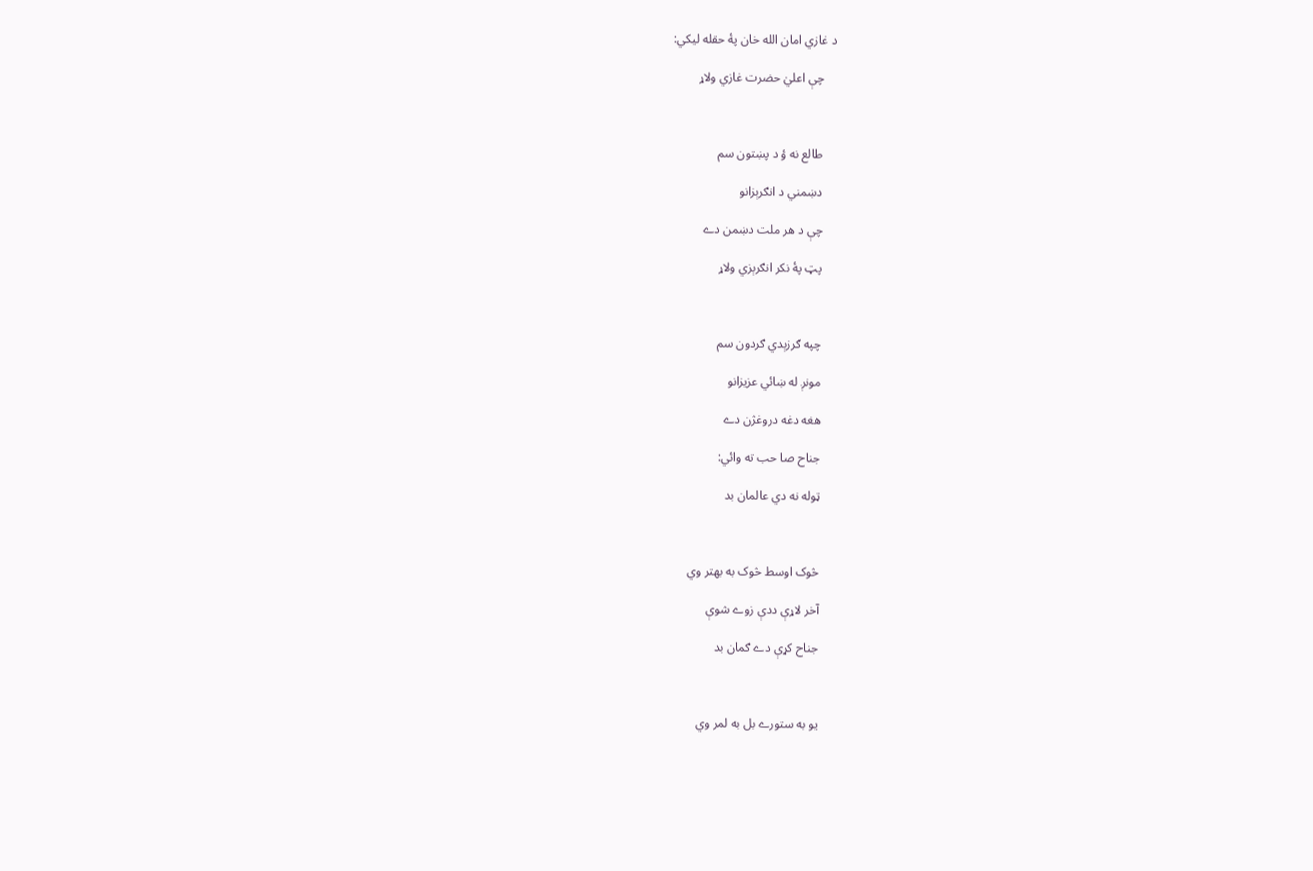د غازي امان الله خان پۀ حقله ليکي:

    چې اعليٰ حضرت غازي ولاړ



    طالع نه ؤ د پښتون سم

    دښمني د انګرېزانو

    چې د هر ملت دښمن دے

    پټ پۀ نکر انګرېزي ولاړ



    چپه ګرزېدي ګردون سم

    مونږ له ښائي عزيزانو

    هغه دغه دروغژن دے

    جناح صا حب ته وائي:

    ټوله نه دي عالمان بد



    څوک اوسط څوک به بهتر وي

    آخر لاړې ددې زوے شوې

    جناح کړې دے ګمان بد



    يو به ستورے بل به لمر وي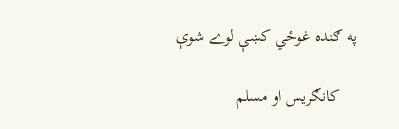په ګنده غوځي کښې لوے شوې

    کانګريس او مسلم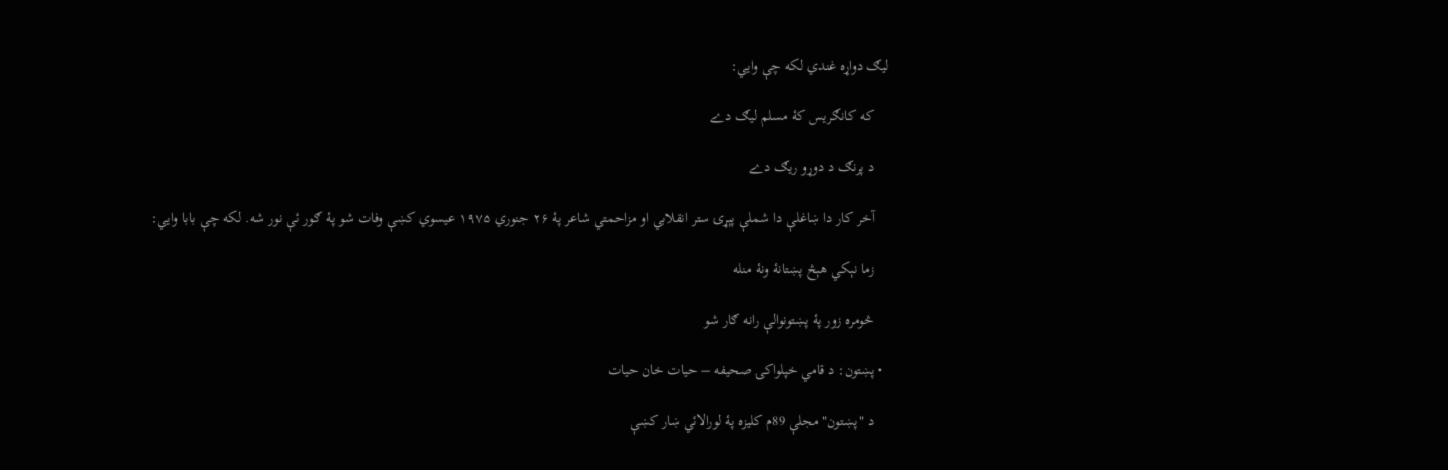ليګ دواړه غندي لکه چې وايي:

    که کانګريس کۀ مسلم ليګ دے

    د پرنګ د دوړو ريګ دے

    آخر کار دا ښاغلې دا شملې پېړۍ ستر انقلابي او مزاحمتي شاعر پۀ ۲۶ جنوري ۱۹۷۵ عيسوي کښې وفات شو پۀ ګور ئې نور شه. لکه چې بابا وايي:

    زما نېکي هېڅ پښتانۀ ونۀ منله

    څومره زور پۀ پښتونوالې رانه ګار شو

  • پښتون: د قامي خپلواکۍ صحيفه – حیات خان حیات

    د "پښتون" مجلې 89م کليزه پۀ لورالائي ښار کښې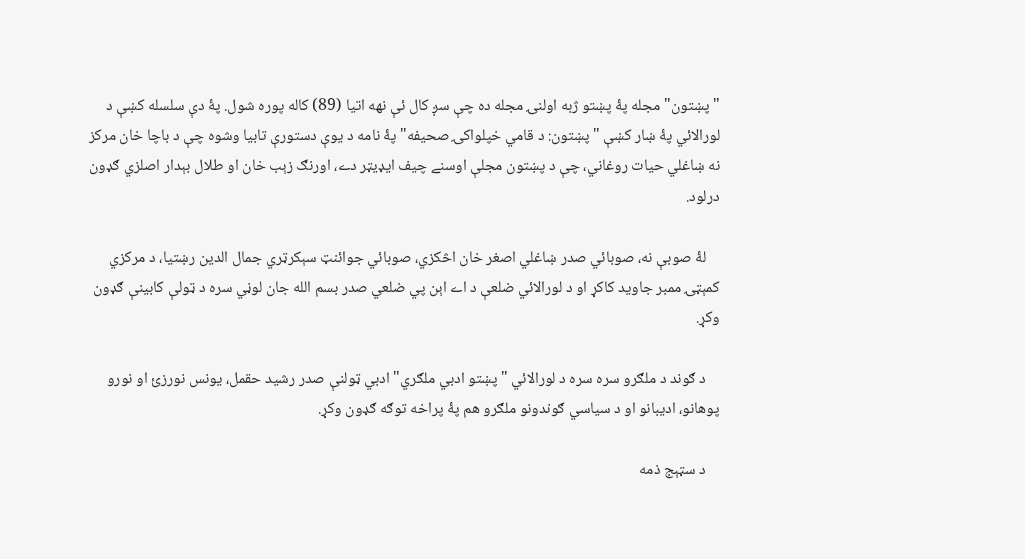"پښتون" مجله پۀ پښتو ژبه اولنۍ مجله ده چې سږ کال ئې نهه اتیا (89) کاله پوره شول. پۀ دې سلسله کښې د لورالائي پۀ ښار کښې "پښتون: د قامي خپلواکۍ صحيفه" پۀ نامه د یوې دستورې تابیا وشوه چې د باچا خان مرکز نه ښاغلي حيات روغاني، چې د پښتون مجلې اوسنے چيف ايډيټر دے، اورنګ زېب خان او طلال بېدار اصلزي ګډون درلود.

    لۀ صوبې نه، صوبائي صدر ښاغلي اصغر خان اڅکزي، صوبائي جوائنټ سېکرټري جمال الدين رښتيا، د مرکزي کمېټۍ ممبر جاويد کاکړ او د لورالائي ضلعې د اے اېن پي ضلعي صدر بسم الله جان لوڼي سره د ټولې کابينې ګډون وکړ.

    د ګوند د ملګرو سره سره د لورالائي "پښتو ادبي ملګري" ادبي ټولنې صدر رشيد حقمل، يونس نورزئ او نورو پوهانو، اديبانو او د سياسي ګوندونو ملګرو هم پۀ پراخه توګه ګډون وکړ.

    د سټېج ذمه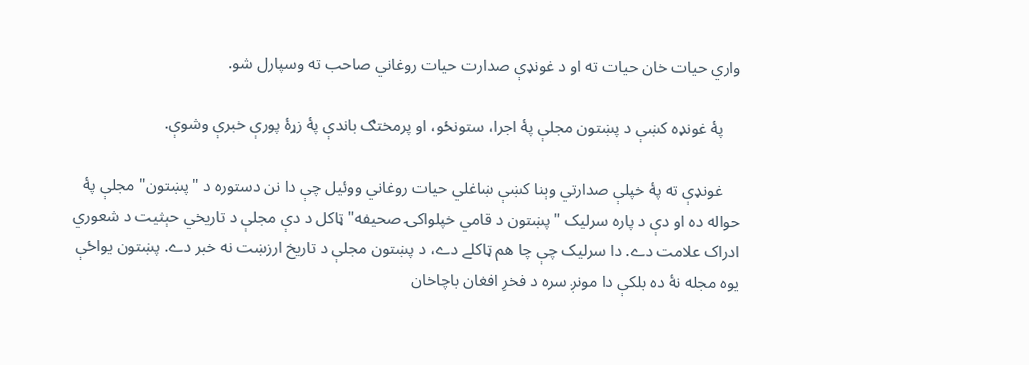واري حيات خان حيات ته او د غونډې صدارت حيات روغاني صاحب ته وسپارل شو.

    پۀ غونډه کښې د پښتون مجلې پۀ اجرا، ستونځو، او پرمختګ باندې پۀ زړۀ پورې خبرې وشوې.

    غونډې ته پۀ خپلې صدارتي وېنا کښې ښاغلي حيات روغاني ووئيل چې دا نن دستوره د "پښتون" مجلې پۀ حواله ده او دې د پاره سرلیک "پښتون د قامي خپلواکۍ صحیفه" ټاکل د دې مجلې د تاریخي حېثیت د شعوري ادراک علامت دے. دا سرلیک چې چا هم ټاکلے دے، د پښتون مجلې د تاریخ ارزښت نه خبر دے. پښتون یواځې یوه مجله نۀ ده بلکې دا مونږ سره د فخرِ افغان باچاخان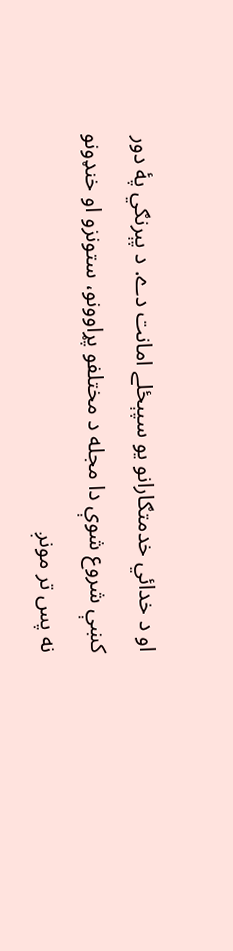او د خدائي خدمتګارانو یو سپېځلے امانت دے. د پېرنګي پۀ دور کښې شروع شوې دا مجله د مختلفو پړاوونو، ستونزو او خنډونو نه پس تر مونږ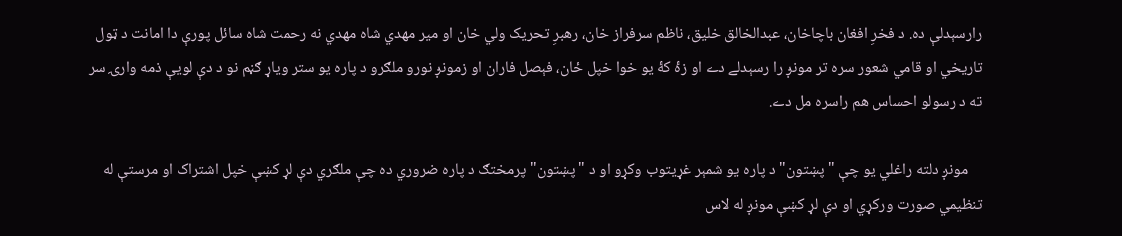رارسېدلې ده. د فخرِ افغان باچاخان، عبدالخالق خلیق، ناظم سرفراز خان، رهبرِ تحریک ولي خان او میر مهدي شاه مهدي نه رحمت شاه سائل پورې دا امانت د ټول تاریخي او قامي شعور سره تر مونږ را رسېدلے دے او زۀ کۀ یو خوا خپل ځان، فېصل فاران او زمونږ نورو ملګرو د پاره یو ستر ویاړ ګڼم نو د دې لویې ذمه وارۍ سر ته د رسولو احساس هم راسره مل دے.

    مونږ دلته راغلي یو چې "پښتون" د پاره یو شمېر غړیتوب وکړو او د "پښتون" پرمختګ د پاره ضروري ده چې ملګري دې لړ کښې خپل اشتراک او مرستې له تنظیمي صورت ورکړي او دې لړ کښې مونږ له لاس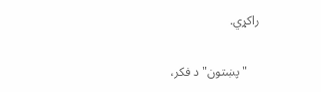راکړي.

    "پښتون" د فکر،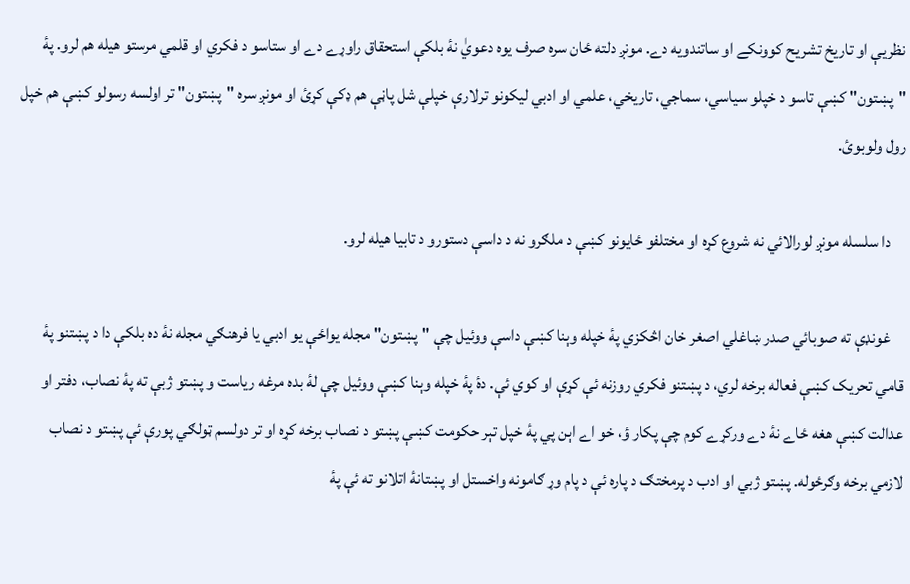نظریې او تاریخ تشریح کوونکے او ساتندویه دے. مونږ دلته ځان سره صرف یوه دعويٰ نۀ بلکې استحقاق راوړے دے او ستاسو د فکري او قلمي مرستو هیله هم لرو. پۀ "پښتون" کښې تاسو د خپلو سیاسي، سماجي، تاریخي، علمي او ادبي لیکونو ترلارې خپلې شل پاڼې هم ډکې کړئ او مونږ سره "پښتون" تر اولسه رسولو کښې هم خپل رول ولوبوئ.

    دا سلسله مونږ لورالائي نه شروع کړه او مختلفو ځایونو کښې د ملګرو نه د داسې دستورو د تابیا هیله لرو.

    غونډې ته صوبائي صدر ښاغلي اصغر خان اڅکزي پۀ خپله وېنا کښې داسې ووئيل چې "پښتون" مجله يواځې يو ادبي يا فرهنګي مجله نۀ ده بلکې دا د پښتنو پۀ قامي تحريک کښې فعاله برخه لري، د پښتنو فکري روزنه ئې کړې او کوي ئې. دۀ پۀ خپله وېنا کښې ووئيل چې لۀ بده مرغه رياست و پښتو ژبې ته پۀ نصاب، دفتر او عدالت کښې هغه ځاے نۀ دے ورکړے کوم چې پکار ؤ، خو اے اېن پي پۀ خپل تېر حکومت کښې پښتو د نصاب برخه کړه او تر دولسم ټولګي پورې ئې پښتو د نصاب لازمي برخه وګرځوله. پښتو ژبي او ادب د پرمختګ د پاره ئې د پام وړ ګامونه واخستل او پښتانۀ اتلانو ته ئې پۀ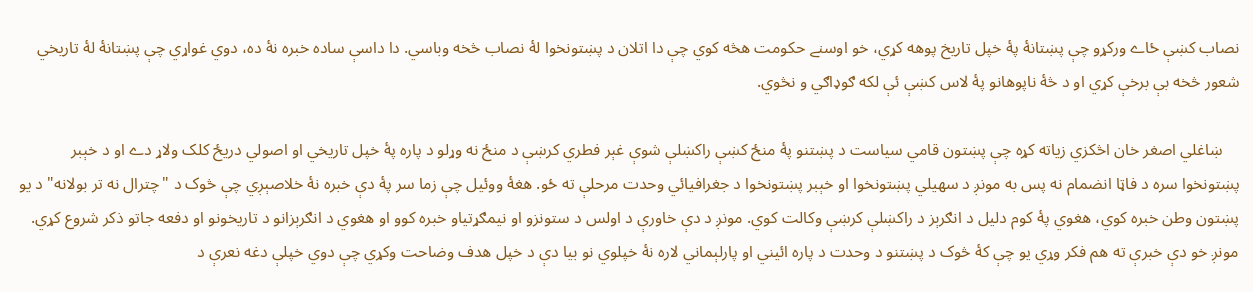نصاب کښې ځاے ورکړو چې پښتانۀ پۀ خپل تاريخ پوهه کړي، خو اوسنے حکومت هڅه کوي چې دا اتلان د پښتونخوا لۀ نصاب څخه وباسي. دا داسې ساده خبره نۀ ده، دوي غواړي چې پښتانۀ لۀ تاريخي شعور څخه بې برخې کړي او د څۀ ناپوهانو پۀ لاس کښې ئې لکه ګوډاګي و نڅوي.

    ښاغلي اصغر خان اڅکزي زیاته کړه چې پښتون قامي سیاست د پښتنو پۀ منځ کښې راکښلې شوې غېر فطري کرښې د منځ نه وړلو د پاره پۀ خپل تاریخي او اصولي دریځ کلک ولاړ دے او د خېبر پښتونخوا سره د فاټا انضمام نه پس به مونږ د سهیلي پښتونخوا او خېبر پښتونخوا د جغرافیائي وحدت مرحلې ته ځو. هغۀ ووئیل چې زما سر پۀ دې خبره نۀ خلاصېږي چې څوک د "چترال نه تر بولانه" د یو پښتون وطن خبره کوي، هغوي پۀ کوم دلیل د انګرېز د راکښلې کرښې وکالت کوي. مونږ د دې خاورې د اولس د ستونزو او نیمګړتیاو خبره کوو او هغوي د انګرېزانو د تاریخونو او دفعه جاتو ذکر شروع کړي. مونږ خو دې خبرې ته هم فکر وړي یو چې کۀ څوک د پښتنو د وحدت د پاره ائیني او پارلېماني لاره نۀ خپلوي نو بیا دې د خپل هدف وضاحت وکړي چې دوي خپلې دغه نعرې د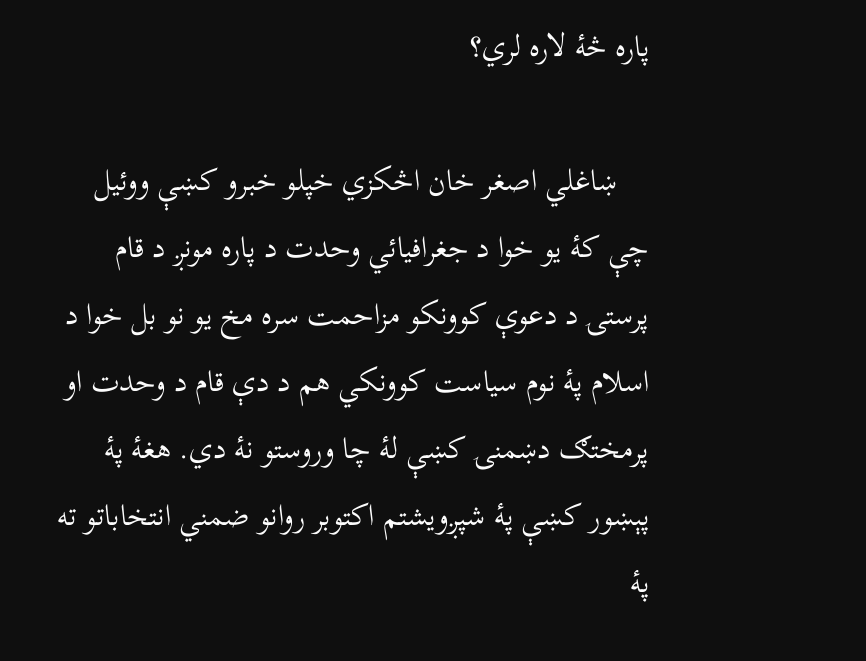پاره څۀ لاره لري؟

    ښاغلي اصغر خان اڅکزي خپلو خبرو کښې ووئیل چې کۀ یو خوا د جغرافیائي وحدت د پاره مونږ د قام پرستۍ د دعوې کوونکو مزاحمت سره مخ یو نو بل خوا د اسلام پۀ نوم سیاست کوونکي هم د دې قام د وحدت او پرمختګ دښمنۍ کښې لۀ چا وروستو نۀ دي. هغۀ پۀ پېښور کښې پۀ شپږویشتم اکتوبر روانو ضمني انتخاباتو ته پۀ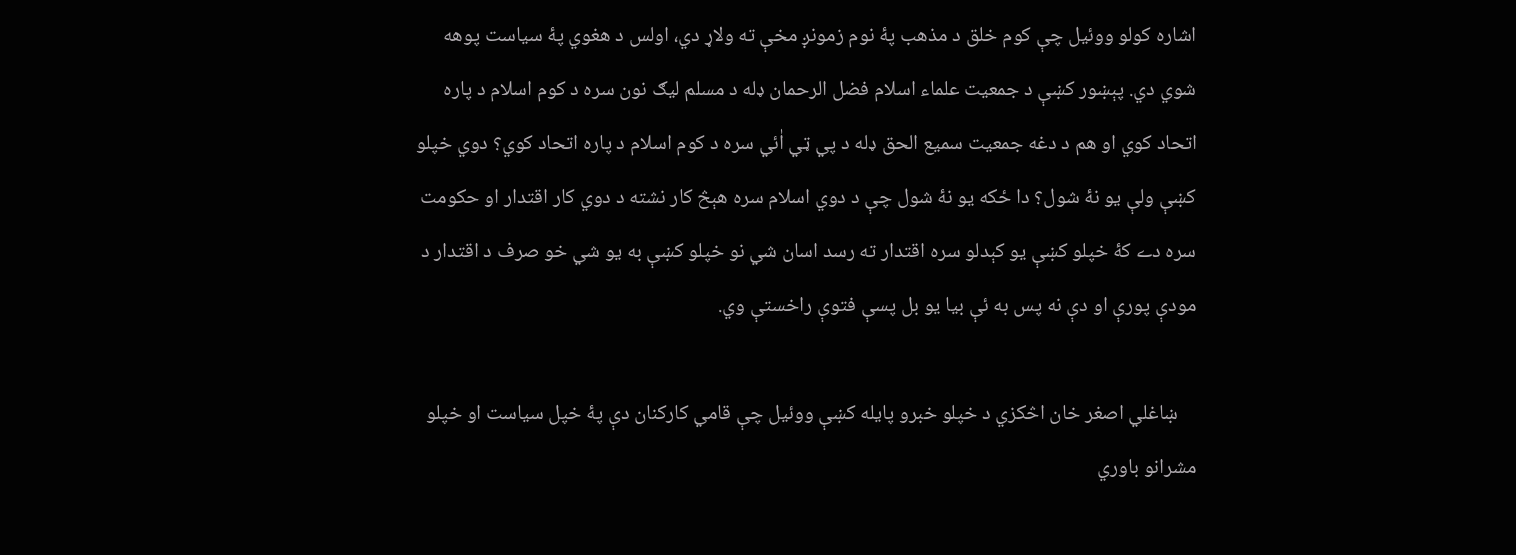اشاره کولو ووئیل چې کوم خلق د مذهب پۀ نوم زمونږ مخې ته ولاړ دي، اولس د هغوي پۀ سیاست پوهه شوي دي. پېښور کښې د جمعیت علماء اسلام فضل الرحمان ډله د مسلم لیګ نون سره د کوم اسلام د پاره اتحاد کوي او هم د دغه جمعیت سمیع الحق ډله د پي ټي اٰئي سره د کوم اسلام د پاره اتحاد کوي؟ دوي خپلو کښې ولې یو نۀ شول؟ دا ځکه یو نۀ شول چې د دوي اسلام سره هېڅ کار نشته د دوي کار اقتدار او حکومت سره دے کۀ خپلو کښې یو کېدلو سره اقتدار ته رسد اسان شي نو خپلو کښې به یو شي خو صرف د اقتدار د مودې پورې او دې نه پس به ئې بیا یو بل پسې فتوې راخستې وي.

    ښاغلي اصغر خان اڅکزي د خپلو خبرو پایله کښې ووئیل چې قامي کارکنان دې پۀ خپل سیاست او خپلو مشرانو باوري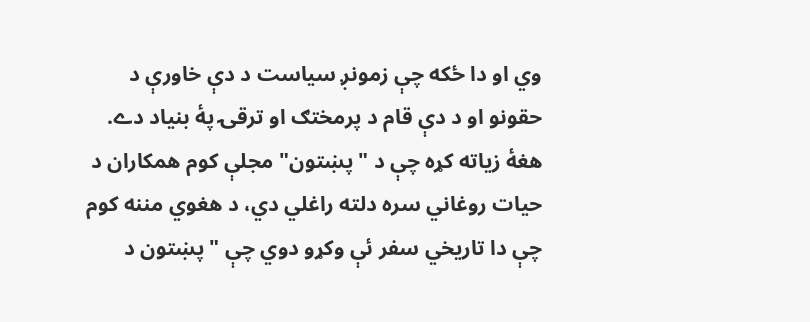وي او دا ځکه چې زمونږ سیاست د دې خاورې د حقونو او د دې قام د پرمختګ او ترقۍ پۀ بنیاد دے. هغۀ زیاته کړه چې د "پښتون" مجلې کوم همکاران د حیات روغاني سره دلته راغلي دي، د هغوي مننه کوم چې دا تاریخي سفر ئې وکړو دوي چې "پښتون د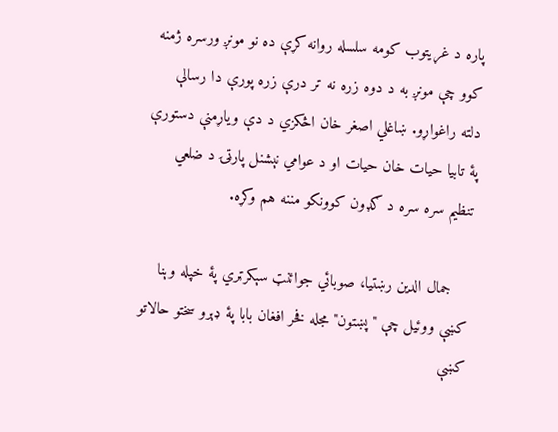پاره د غړیتوب کومه سلسله روانه کړې ده نو مونږ ورسره ژمنه کوو چې مونږ به د دوه زره نه تر درې زره پورې دا رسالې دلته راغواړو. ښاغلي اصغر خان اڅکزي د دې ویاړمنې دستورې پۀ تابیا حیات خان حیات او د عوامي نېشنل پارټۍ د ضلعي تنظیم سره سره د ګډون کوونکو مننه هم وکړه.

    جمال الدين رښتيا، صوبائي جوائنټ سېکرټري پۀ خپله وېنا کښې ووئيل چې "پښتون" مجله فخر افغان بابا پۀ ډېرو سختو حالاتو کښې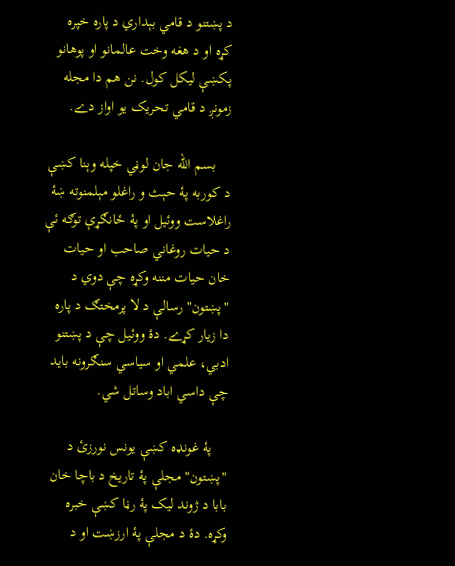د پښتنو د قامي بېداري د پاره خپره کړه او د هغه وخت عالمانو او پوهانو پکښې ليکل کول. نن هم دا مجله زمونږ د قامي تحریک یو اواز دے.

    بسم الله جان لوڼي خپله وېنا کښې د کوربه پۀ حېث و راغلو مېلمنوته ښۀ راغلاست ووئيل او پۀ ځانګړې توګه ئې د حيات روغاني صاحب او حيات خان حيات مننه وکړه چې دوي د "پښتون" رسالې د لا پرمختګ د پاره دا زيار کړے. دۀ ووئيل چې د پښتنو ادبي، علمي او سياسي سنګرونه بايد چې داسي اباد وساتل شي.

    پۀ غونډه کښې يونس نورزئ د "پښتون" مجلې پۀ تاريخ د باچا خان بابا د ژوند ليک پۀ رڼا کښې خبره وکړه. دۀ د مجلې پۀ ارزښت او د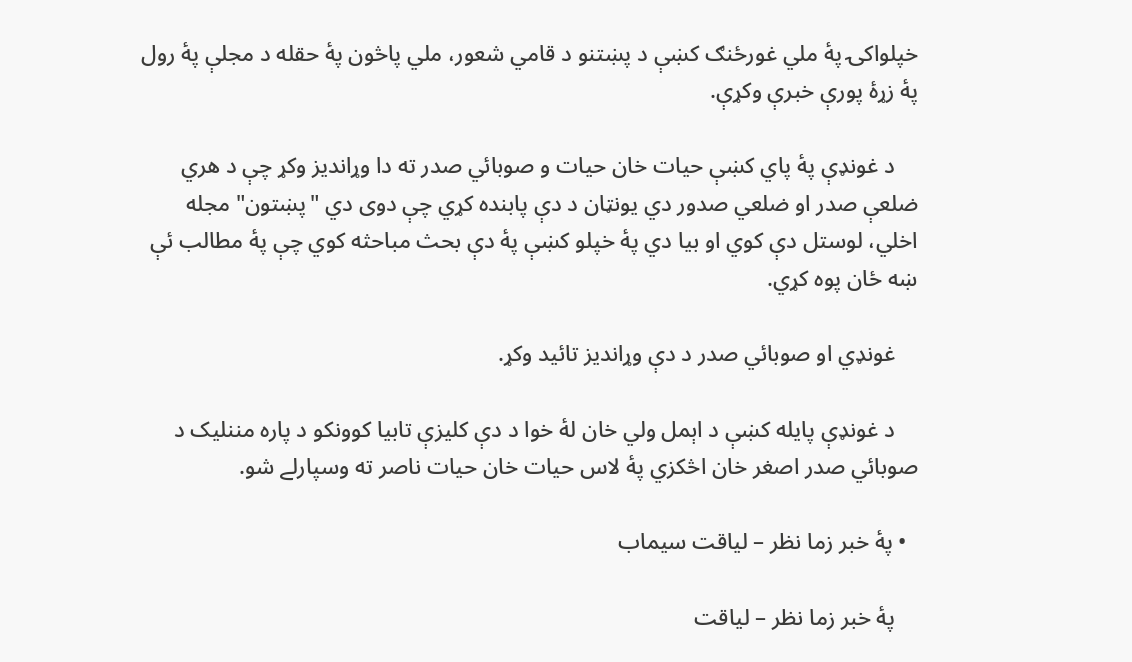خپلواکۍ پۀ ملي غورځنګ کښې د پښتنو د قامي شعور، ملي پاڅون پۀ حقله د مجلې پۀ رول پۀ زړۀ پورې خبرې وکړې.

    د غونډې پۀ پاي کښې حيات خان حيات و صوبائي صدر ته دا وړانديز وکړ چې د هري ضلعې صدر او ضلعي صدور دي يونټان د دې پابنده کړي چې دوی دي "پښتون" مجله اخلي، لوستل دې کوي او بيا دي پۀ خپلو کښې پۀ دې بحث مباحثه کوي چې پۀ مطالب ئې ښه ځان پوه کړي.

    غونډي او صوبائي صدر د دې وړانديز تائيد وکړ.

    د غونډې پایله کښې د اېمل ولي خان لۀ خوا د دې کلیزې تابیا کوونکو د پاره مننلیک د صوبائي صدر اصغر خان اڅکزي پۀ لاس حیات خان حیات ناصر ته وسپارلے شو.

  • پۀ خبر زما نظر – لیاقت سیماب

    پۀ خبر زما نظر – لیاقت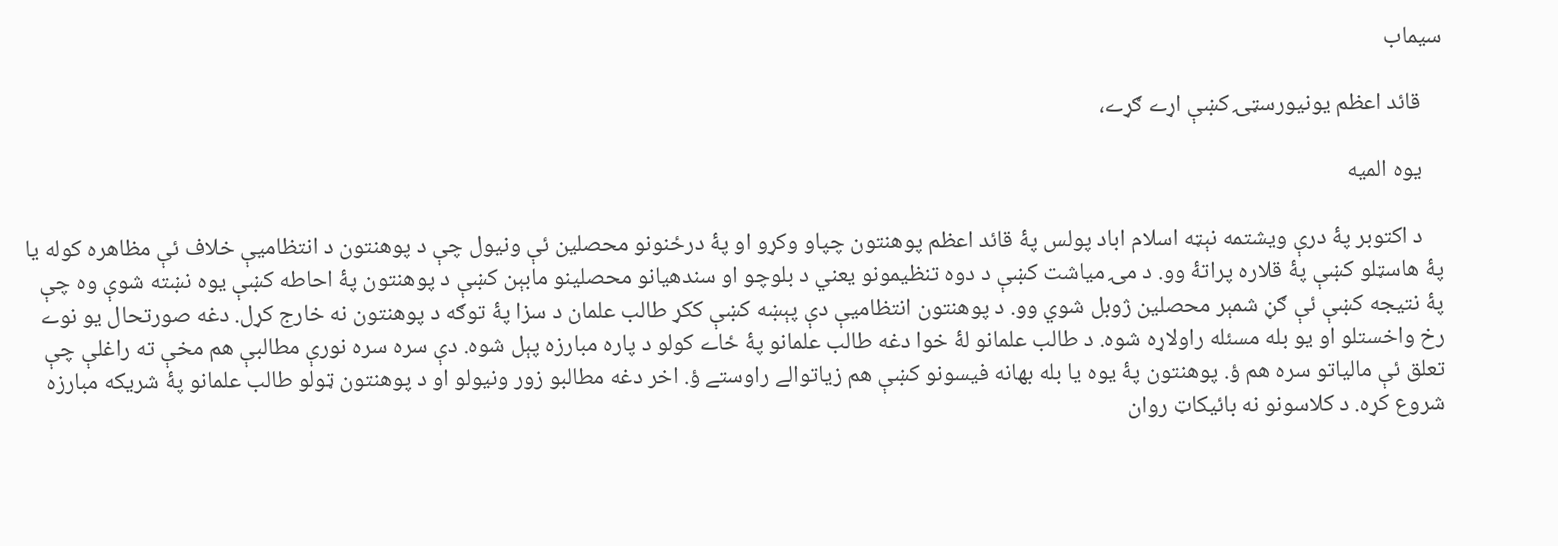سیماب

    قائد اعظم يونيورسټۍ کښې اړے ګړے،

    يوه الميه

    د اکتوبر پۀ درې ویشتمه نېټه اسلام اباد پولس پۀ قائد اعظم پوهنتون چپاو وکړو او پۀ درځنونو محصلين ئې ونيول چې د پوهنتون د انتظاميې خلاف ئې مظاهره کوله يا پۀ هاسټلو کښې پۀ قلاره پراتۀ وو. د مۍ مياشت کښې د دوه تنظيمونو يعني د بلوچو او سندهيانو محصلينو مابېن کښې د پوهنتون پۀ احاطه کښې يوه نښته شوې وه چې پۀ نتيجه کښې ئې ګڼ شمېر محصلين ژوبل شوي وو. د پوهنتون انتظاميې دې پېښه کښې ککړ طالب علمان د سزا پۀ توګه د پوهنتون نه خارج کړل. دغه صورتحال يو نوے رخ واخستلو او يو بله مسئله راولاړه شوه. د طالب علمانو لۀ خوا دغه طالب علمانو پۀ ځاے کولو د پاره مبارزه پېل شوه. دې سره سره نورې مطالبې هم مخې ته راغلې چې تعلق ئې مالياتو سره هم ؤ. پوهنتون پۀ يوه يا بله بهانه فيسونو کښې هم زياتوالے راوستے ؤ. اخر دغه مطالبو زور ونيولو او د پوهنتون ټولو طالب علمانو پۀ شريکه مبارزه شروع کړه. د کلاسونو نه بائيکاټ روان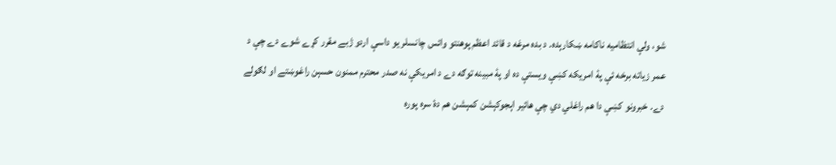شو، ولې انتظاميه ناکامه ښکارېده. د بده مرغه د قائد اعظم پوهنتو وائس چانسلر يو داسې اردو ژبے مقرر کړے شوے دے چې د عمر زياته برخه ئې پۀ امريکه کښې ويستې ده او پۀ مبينه توګه دے د امريکې نه صدر محترم ممنون حسېن راغوښتے او لګولے دے. خبرونو کښې دا هم راغلي دي چې هائير اېجوکېشن کمېشن هم دۀ سره پوره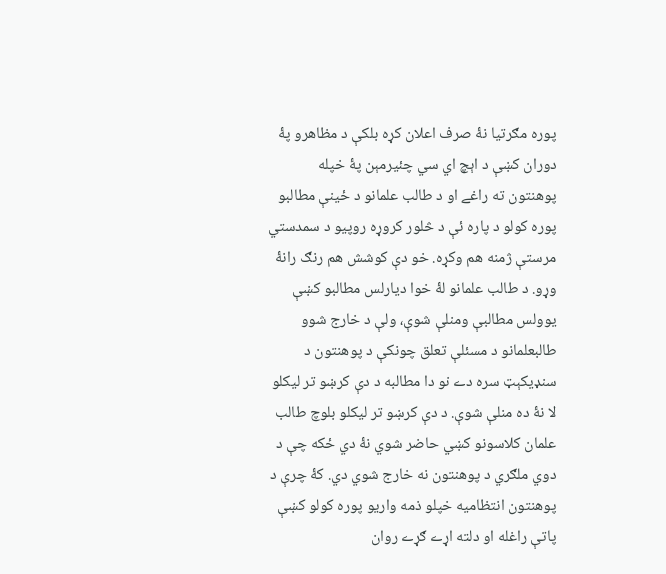پوره مګرتيا نۀ صرف اعلان کړه بلکې د مظاهرو پۀ دوران کښې د اېچ اي سي چئيرمېن پۀ خپله پوهنتون ته راغے او د طالب علمانو د ځينې مطالبو پوره کولو د پاره ئې د څلور کروړه روپیو د سمدستي مرستې ژمنه هم وکړه. خو دې کوشش هم رنګ رانۀ وړو. د طالب علمانو لۀ خوا ديارلس مطالبو کښې يوولس مطالبې ومنلې شوې، ولې د خارج شوو طالبعلمانو د مسئلې تعلق چونکې د پوهنتون د سنډيکېټ سره دے نو دا مطالبه د دې کرښو تر ليکلو لا نۀ ده منلې شوې. د دې کرښو تر ليکلو بلوچ طالب علمان کلاسونو کښي حاضر شوي نۀ دي ځکه چې د دوي ملګري د پوهنتون نه خارج شوي دي. کۀ چرې د پوهنتون انتظاميه خپلو ذمه واریو پوره کولو کښې پاتې راغله او دلته اړے ګړے روان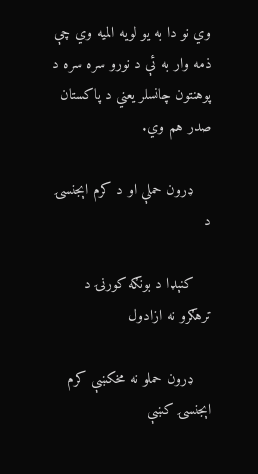وي نو دا به يو لويه الميه وي چې ذمه وار به ئې د نورو سره سره د پوهنتون چانسلر يعني د پاکستان صدر هم وي.

    ډرون حملې او د کرم اېجنسۍ د

    کنېډا د بونګه کورنۍ د ترهګرو نه ازادول

    ډرون حملو نه مخکښې کرم اېجنسۍ کښې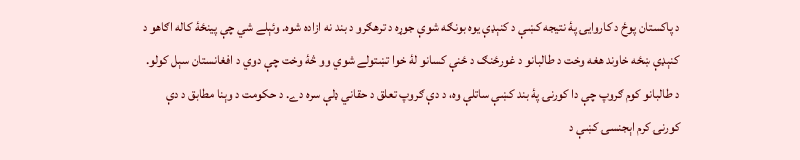د پاکستان پوځ د کاروايۍ پۀ نتيجه کښې د کنېډې يوه بونګه شوې جوړه د ترهګرو د بند نه ازاده شوه. وئېلے شي چې پينځۀ کاله اګاهو د کنېډې ښځه خاوند هغه وخت د طالبانو د غورځنګ د ځنې کسانو لۀ خوا تښتولے شوي وو څۀ وخت چې دوي د افغانستان سېل کولو. د طالبانو کوم ګروپ چې دا کورنۍ پۀ بند کښې ساتلې وه، د دې ګروپ تعلق د حقاني ډلې سره دے. د حکومت د وېنا مطابق د دې کورنۍ کرم اېجنسۍ کښې د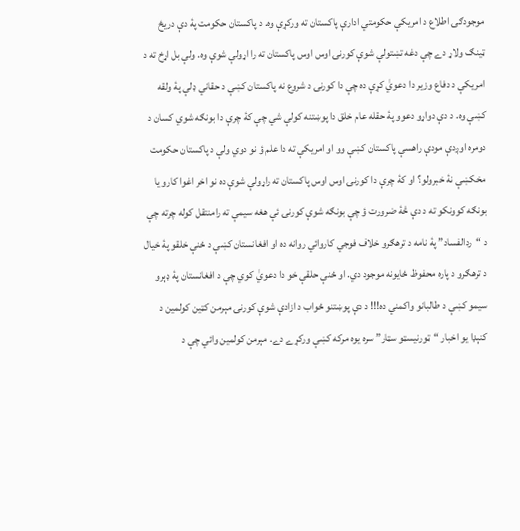موجودګۍ اطلاع د امريکې حکومتي ادارې پاکستان ته ورکړې وه. د پاکستان حکومت پۀ دې دريځ ټينګ ولاړ دے چې دغه تښتولې شوې کورنۍ اوس اوس پاکستان ته را اړولې شوې وه. ولې بل اړخ ته د امريکې د دفاع وزير دا دعويٰ کړې ده چې دا کورنۍ د شروع نه پاکستان کښې د حقاني ډلې پۀ ولقه کښې وه. د دې دواړو دعوو پۀ حقله عام خلق دا پوښتنه کولې شي چې کۀ چرې دا بونګه شوي کسان د دومره اوږدې مودې راهسې پاکستان کښې وو او امريکې ته دا علم ؤ نو دوي ولې د پاکستان حکومت مخکښې نۀ خبرولو؟ او کۀ چرې دا کورنۍ اوس اوس پاکستان ته راړولې شوې ده نو اخر اغوا کارو يا بونګه کوونکو ته د دې څۀ ضرورت ؤ چې بونګه شوې کورنۍ ئې هغه سيمې ته رامنتقل کوله چرته چې د “ردالفساد” پۀ نامه د ترهګرو خلاف فوجي کاروائي روانه ده او افغانستان کښې د ځنې خلقو پۀ خيال د ترهګرو د پاره محفوظ ځايونه موجود دي. او ځنې حلقې خو دا دعويٰ کوي چې د افغانستان پۀ ډېرو سيمو کښې د طالبانو واکمني ده!!! د دې پوښتنو ځواب د ازادې شوې کورنۍ مېرمن کټين کولمين د کنېډا يو اخبار “ټورنيسټو سټار” سره يوه مرکه کښې ورکړے دے. مېرمن کولمين وائي چې د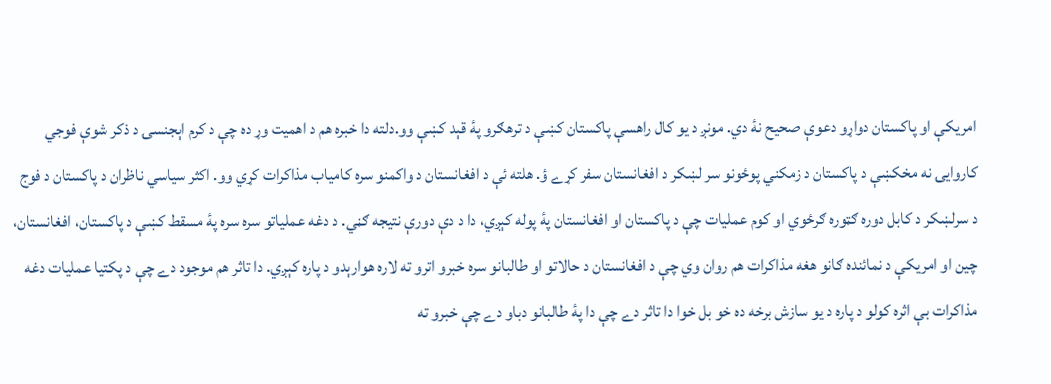امريکې او پاکستان دواړو دعوې صحيح نۀ دي. مونږ د يو کال راهسې پاکستان کښې د ترهګرو پۀ قېد کښې وو.دلته دا خبره هم د اهميت وړ ده چې د کرم اېجنسۍ د ذکر شوې فوجي کاروايۍ نه مخکښې د پاکستان د زمکني پوځونو سر لښکر د افغانستان سفر کړے ؤ. هلته ئې د افغانستان د واکمنو سره کامياب مذاکرات کړي وو. اکثر سياسي ناظران د پاکستان د فوج د سرلښکر د کابل دوره ګټوره ګرځوي او کوم عمليات چې د پاکستان او افغانستان پۀ پوله کېږي، دا د دې دورې نتيجه ګڼي. د دغه عملياتو سره سره پۀ مسقط کښې د پاکستان، افغانستان، چين او امريکې د نمائنده ګانو هغه مذاکرات هم روان وي چې د افغانستان د حالاتو او طالبانو سره خبرو اترو ته لاره هوارېدو د پاره کېږي. دا تاثر هم موجود دے چې د پکتيا عمليات دغه مذاکرات بې اثره کولو د پاره د يو سازش برخه ده خو بل خوا دا تاثر دے چې دا پۀ طالبانو دباو دے چې خبرو ته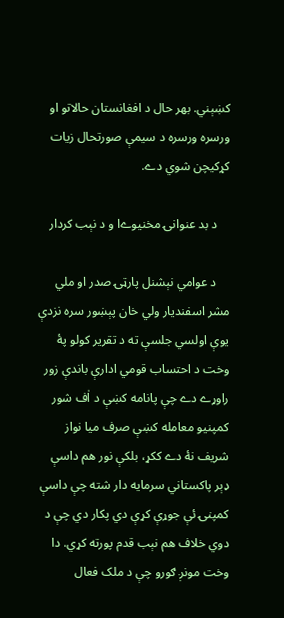کښېني. بهر حال د افغانستان حالاتو او ورسره ورسره د سيمې صورتحال زيات کړکیچن شوي دے.

    د بد عنوانۍ مخنيوےا و د نېب کردار

    د عوامي نېشنل پارټۍ صدر او ملي مشر اسفنديار ولي خان پېښور سره نزدې يوې اولسي جلسې ته د تقرير کولو پۀ وخت د احتساب قومي ادارې باندې زور راوړے دے چې پانامه کښې د اٰف شور کمپنيو معامله کښې صرف ميا نواز شريف نۀ دے ککړ، بلکې نور هم داسې ډېر پاکستاني سرمايه دار شته چې داسې کمپنۍ ئې جوړې کړې دي پکار دي چې د دوي خلاف هم نېب قدم پورته کړي. دا وخت مونږ ګورو چې د ملک فعال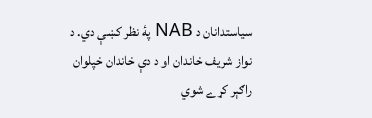سياستدانان د NAB پۀ نظر کښې دي. د نواز شريف خاندان او د دې خاندان خپلوان راګېر کړے شوي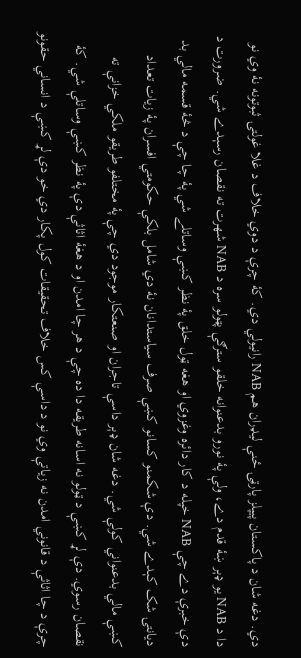دي. دغه شان د پاکستان پيپلز پارټۍ ځنې ليډران هم NAB رانيولي دي. کۀ چرې د دوي خلاف د غلا غولتۍ ثبوتونه نۀ وي نو دا د NAB يو ډېر ښۀ قدم دے، ولې پۀ نورو بدعنوانه خلقو سترګې پټولو سره د NAB شهرت ته نقصان رسېدے شي. ضرورت د دې خبرې دے چې NAB خپله د کار دائره وغزوي او هغه ټول خلق پۀ نظر کښې وساتلے شي پۀ چا چې د څۀ قسمه مالي بد ديانتۍ شک کېدے شي. دې شکمنو کسانو کښې صرف سياستدانان نۀ دي شامل بلکې حکومتي افسران پۀ زيات تعداد کښې مالي بدعنواني کولې شي. دغه شان ډېر داسې تاجران او صنعتکار موجود دي چې پۀ مختلفو طريقو ملکي خزانې ته نقصان رسوي. دې لړ کښې د ټولو نه اسانه طريقه دا ده چې د هر چا امدن او د هغۀ اثاثې دې پۀ نظر کښې وساتلې شي. کۀ چرې د چا اثاثې د قانوني امدن نه زياتې وي نو د داسې کس خلاف تحقيقات کول پکار دي خو دې لړ کښې د انساني حقونو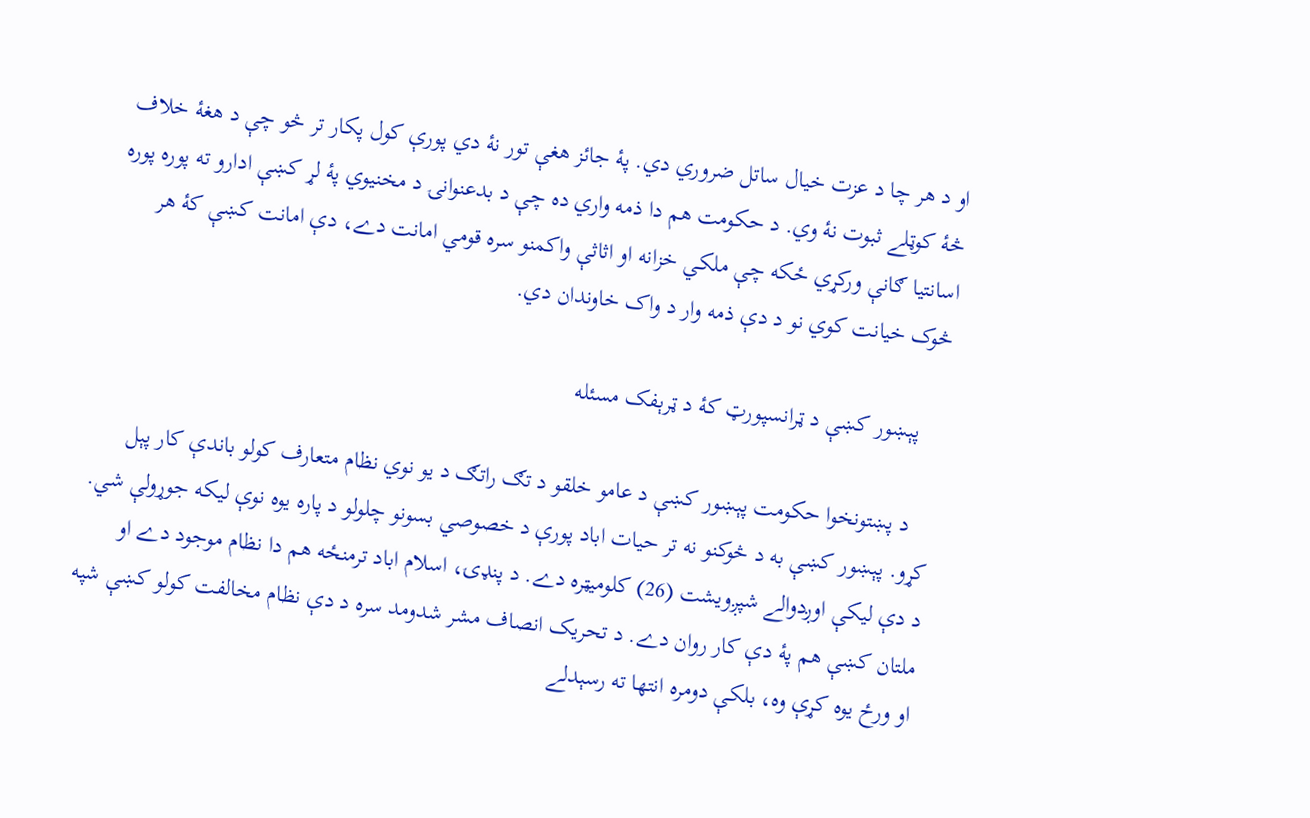او د هر چا د عزت خيال ساتل ضروري دي. پۀ جائز هغې تور نۀ دي پورې کول پکار تر څو چې د هغۀ خلاف څۀ کوټلے ثبوت نۀ وي. د حکومت هم دا ذمه واري ده چې د بدعنوانۍ د مخنيوي پۀ لړ کښې ادارو ته پوره پوره اسانتيا ګانې ورکړي ځکه چې ملکي خزانه او اثاثې واکمنو سره قومي امانت دے، دې امانت کښې کۀ هر څوک خيانت کوي نو د دې ذمه وار د واک خاوندان دي.

    پېښور کښې د ټرانسپورټ کۀ د ټرېفک مسئله

    د پښتونخوا حکومت پېښور کښې د عامو خلقو د تګ راتګ د يو نوي نظام متعارف کولو باندې کار پېل کړو. پېښور کښې به د څوکنو نه تر حيات اباد پورې د خصوصي بسونو چلولو د پاره يوه نوې ليکه جوړولې شي. د دې ليکې اوږدوالے شپږویشت (26) کلوميټره دے. د پنډۍ، اسلام اباد ترمنځه هم دا نظام موجود دے او ملتان کښې هم پۀ دې کار روان دے. د تحريک انصاف مشر شدومد سره د دې نظام مخالفت کولو کښې شپه او ورځ يوه کړې وه، بلکې دومره انتها ته رسېدلے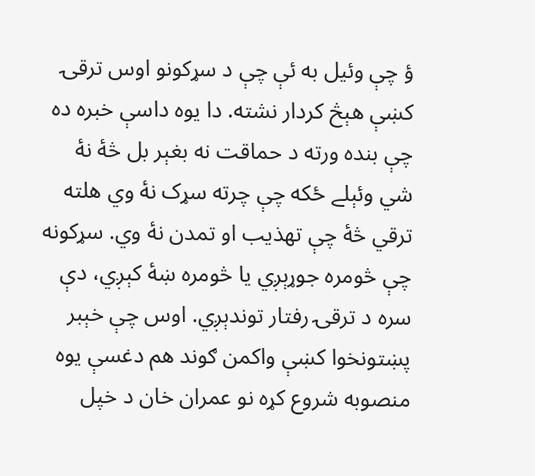ؤ چې وئیل به ئې چې د سړکونو اوس ترقۍ کښې هېڅ کردار نشته. دا يوه داسې خبره ده چې بنده ورته د حماقت نه بغېر بل څۀ نۀ شي وئېلے ځکه چې چرته سړک نۀ وي هلته ترقي څۀ چې تهذيب او تمدن نۀ وي. سړکونه چې څومره جوړېږي يا څومره ښۀ کېږي، دې سره د ترقۍ رفتار توندېږي. اوس چې خېبر پښتونخوا کښې واکمن ګوند هم دغسې یوه منصوبه شروع کړه نو عمران خان د خپل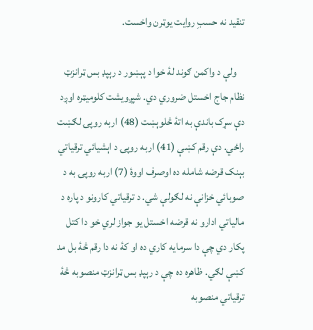تنقید نه حسبِ روایت یوټرن واخست.

    ولې د واکمن ګوند لۀ خوا د پېښور د رېپډ بس ټرانزټ نظام جاج اخستل ضروري دي. شپږویشت کلوميټره اوږد دې سړک باندې به اتۀ څلوېښت (48) اربه روپۍ لګښت راځي. دې رقم کښې (41) اربه روپۍ د اېشيائي ترقياتي بېنک قرضه شامله ده اوصرف اووۀ (7) اربه روپۍ به د صوبائي خزانې نه لګولې شي. د ترقياتي کارونو د پاره د مالياتي ادارو نه قرضه اخستل یو جواز لري خو دا کتل پکار دي چې دا سرمايه کاري ده او کۀ نه دا رقم څۀ بل مد کښې لګي. ظاهره ده چې د رېپډ بس ټرانزټ منصوبه څۀ ترقياتي منصوبه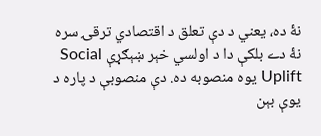نۀ ده، يعني د دې تعلق د اقتصادي ترقۍ سره نۀ دے بلکې دا د اولسي خېر ښېګړې Social Uplift يوه منصوبه ده. دې منصوبې د پاره د يوې بېن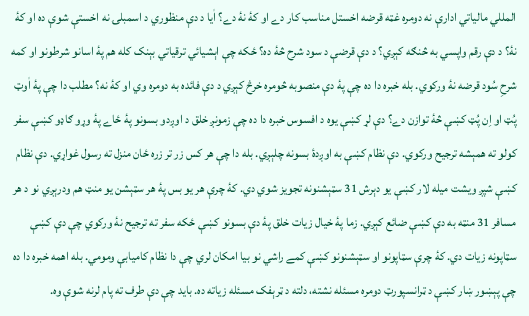المللي مالياتي ادارې نه دومره غټه قرضه اخستل مناسب کار دے او کۀ نۀ دے؟ اٰيا د دې منظوري د اسمبلۍ نه اخستې شوې ده او کۀ نۀ؟ د دې رقم واپسي به څنګه کېږي؟ د دې قرضې د سود شرح څۀ ده؟ ځکه چې اېشيائي ترقياتي بېنک کله هم پۀ اسانو شرطونو او کمه شرحِ سُود قرضه نۀ ورکوي. بله خبره دا ده چې پۀ دې منصوبه څومره خرڅ کېږي د دې فائده به دومره وي او کۀ نه؟ مطلب دا چې پۀ اٰوټ پُټ او اِن پُټ کښې څۀ توازن دے؟ دې لړ کښې يوه د افسوس خبره دا ده چې زمونږ خلق د اوږدو بسونو پۀ ځاے پۀ وړو ګاډو کښې سفر کولو ته همېشه ترجيح ورکوي. دې نظام کښې به اوږدۀ بسونه چلېږي. بله دا چې هر کس زر تر زره ځان منزل ته رسول غواړي. دې نظام کښې شپږ ويشت ميله لار کښې یو دېرش 31 سټېشنونه تجويز شوي دي. کۀ چرې هر يو بس پۀ هر سټېشن يو منټ هم ودرېږي نو د هر مسافر 31 منټه به دې کښې ضائع کېږي. زما پۀ خيال زيات خلق پۀ دې بسونو کښې ځکه سفر ته ترجيح نۀ ورکوي چې دې کښې سټاپونه زيات دي. کۀ چرې سټاپونو او سټېشنونو کښې کمے راشي نو بيا امکان لري چې دا نظام کاميابې ومومي. بله اهمه خبره دا ده چې پېښور ښار کښې د ټرانسپورټ دومره مسئله نشته، دلته د ټرېفک مسئله زياته ده. بايد چې دې طرف ته پام لرنه شوې وه.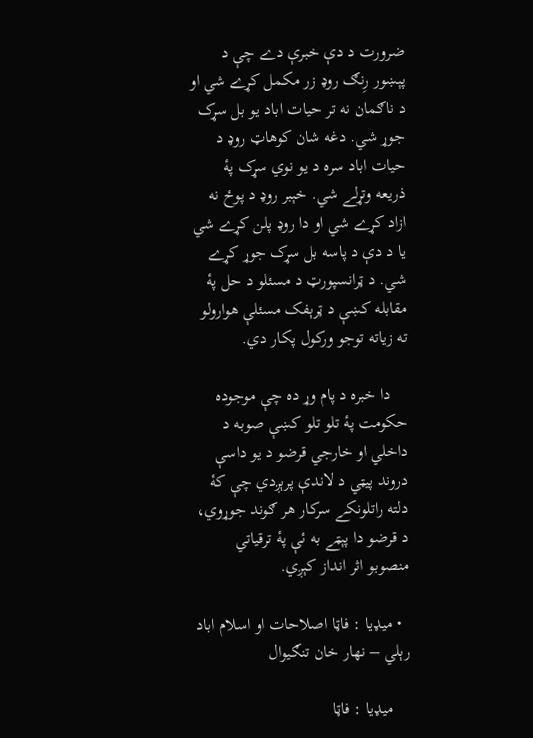ضرورت د دې خبرې دے چې د پېښور رِنګ روډ زر مکمل کړے شي او د ناګمان نه تر حيات اباد يو بل سړک جوړ شي. دغه شان کوهاټ روډ د حيات اباد سره د يو نوي سړک پۀ ذريعه وتړلے شي. خېبر روډ د پوځ نه ازاد کړے شي او دا روډ پلن کړے شي يا د دې د پاسه بل سړک جوړ کړے شي. د ټرانسپورټ د مسئلو د حل پۀ مقابله کښې د ټرېفک مسئلې هوارولو ته زياته توجو ورکول پکار دي.

    دا خبره د پام وړ ده چې موجوده حکومت پۀ تلو تلو کښې صوبه د داخلي او خارجي قرضو د یو داسې دروند پیټي د لاندې پرېږدي چې کۀ دلته راتلونکے سرکار هر ګوند جوړوي، د قرضو دا پېټے به ئې پۀ ترقیاتي منصوبو اثر انداز کېږي.

  • میډیا : فاټا اصلاحات او اسلام اباد رېلي – نهار خان تنګيوال

    میډیا : فاټا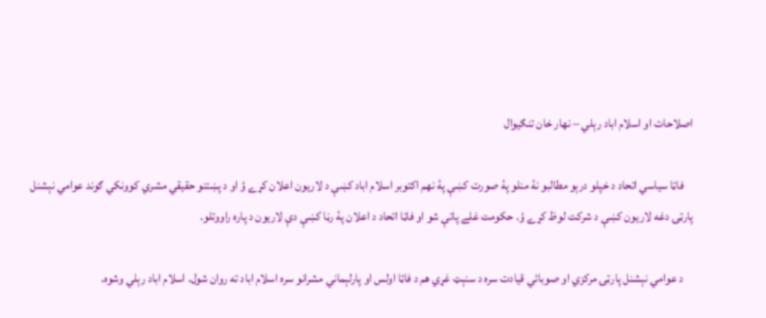اصلاحات او اسلام اباد رېلي – نهار خان تنګيوال

    فاټا سیاسي اتحاد د خپلو درېو مطالبو نۀ منلو پۀ صورت کښې پۀ نهم اکتوبر اسلام اباد کښې د لاریون اعلان کړے ؤ او د پښتنو حقیقي مشري کوونکي ګوند عوامي نېشنل پارټۍ دغه لاریون کښې د شرکت لوظ کړے ؤ. حکومت غلے پاتې شو او فاټا اتحاد د اعلان پۀ رڼا کښې دې لاریون د پاره راووتلو.

    د عوامي نېشنل پارټۍ مرکزي او صوبائي قیادت سره د سنېټ غړي هم د فاټا اولس او پارلېماني مشرانو سره اسلام اباد ته روان شول. اسلام اباد رېلي وشوه.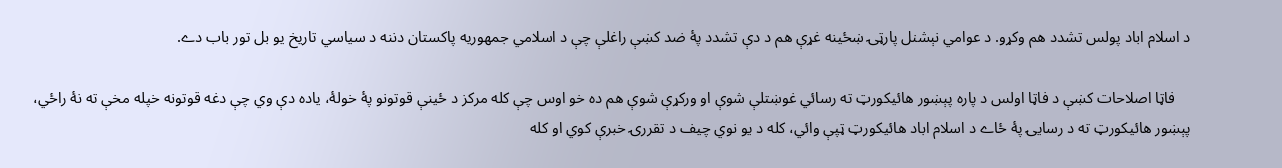د اسلام اباد پولس تشدد هم وکړو. د عوامي نېشنل پارټۍ ښځینه غړې هم د دې تشدد پۀ ضد کښې راغلې چې د اسلامي جمهوریه پاکستان دننه د سیاسي تاریخ یو بل تور باب دے.

    فاټا اصلاحات کښې د فاټا اولس د پاره پېښور هائيکورټ ته رسائي غوښتلې شوې او ورکړې شوې هم ده خو اوس چې کله مرکز د ځینې قوتونو پۀ خولۀ، یاده دې وي چې دغه قوتونه خپله مخې ته نۀ راځي، پېښور هائیکورټ ته د رسایۍ پۀ ځاے د اسلام اباد هائیکورټ ټپې وائي، کله د یو نوي چیف د تقررۍ خبرې کوي او کله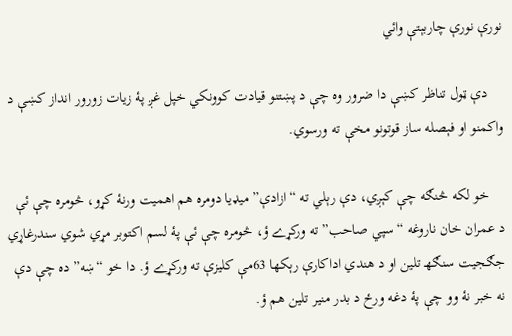نورې نورې چاربېتې وائي

    دې ټول تناظر کښې دا ضرور وه چې د پښتنو قیادت کوونکي خپل غږ پۀ زیات زورور انداز کښې د واکمنو او فېصله ساز قوتونو مخې ته ورسوي.

    خو لکه څنګه چې کېږي، دې رېلي ته “ازادې” میډیا دومره هم اهمیت ورنۀ کړو، څومره چې ئې د عمران خان ناروغه “سپي صاحب” ته ورکړے ؤ، څومره چې ئې پۀ لسم اکتوبر مړي شوي سندرغاړي جګجیت سنګهـ تلین او د هندي اداکارې رېکها 63مې کلیزې ته ورکړے ؤ. دا خو “ښه” ده چې دې نه خبر نۀ وو چې پۀ دغه ورځ د بدر منیر تلین هم ؤ.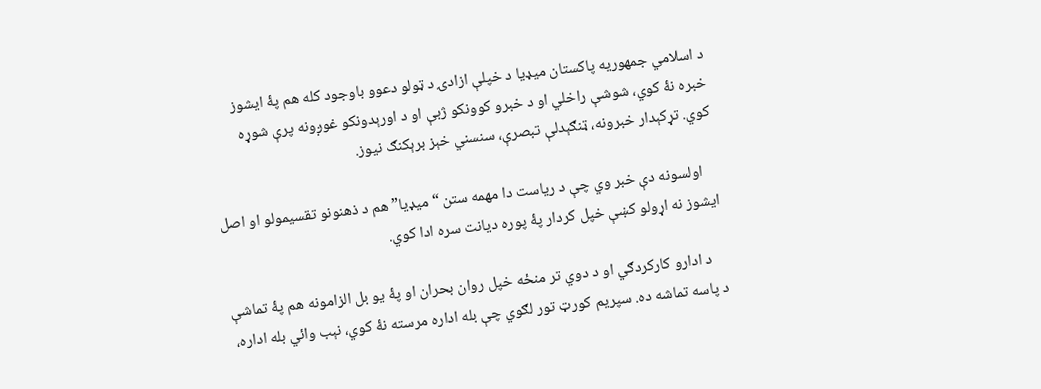د اسلامي جمهوریه پاکستان میډیا د خپلې ازادۍ د ټولو دعوو باوجود کله هم پۀ ایشوز خبره نۀ کوي، شوشې راخلي او د خبرو کوونکو ژبې او د اورېدونکو غوږونه پرې شوړه کوي. تړکېدار خبرونه، ټنګېدلې تبصرې، سنسني خېز برېکنګ نیوز.

    اولسونه دې خبر وي چې د ریاست دا مهمه ستن “میډیا” هم د ذهنونو تقسیمولو او اصل ایشوز نه اړولو کښې خپل کردار پۀ پوره دیانت سره ادا کوي.

    د ادارو کارکردګي او د دوي تر منځه خپل روان بحران او پۀ یو بل الزامونه هم پۀ تماشې د پاسه تماشه ده. سپریم کورټ تور لګوي چې بله اداره مرسته نۀ کوي، نېب وائي بله اداره،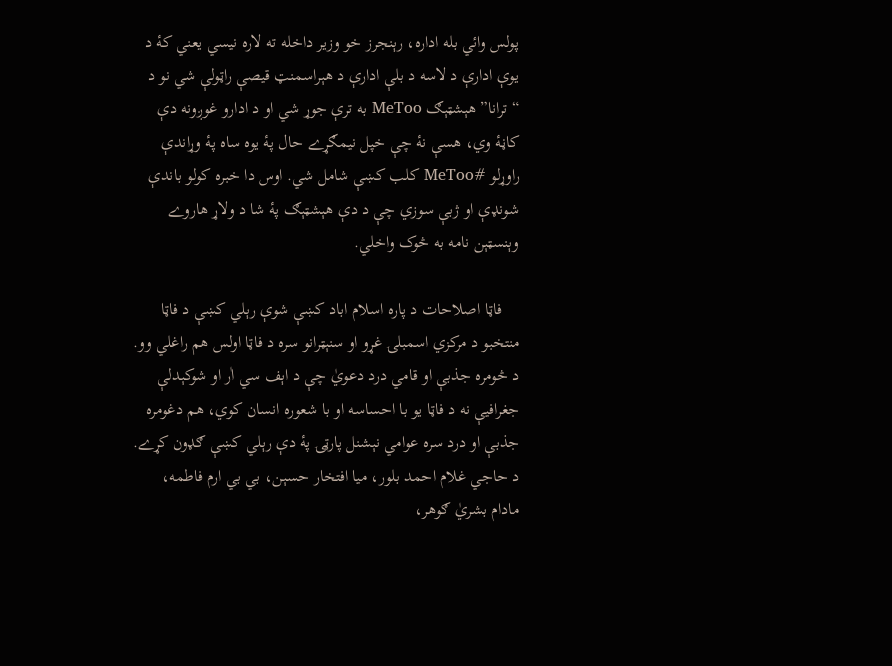پولس وائي بله اداره، رېنجرز خو وزیر داخله ته لاره نیسي یعني کۀ د یوې ادارې د لاسه د بلې ادارې د هېراسمنټ قیصې راټولې شي نو د “ترانا” هېشټېګ MeToo به ترې جوړ شي او د ادارو غوږونه دې کاڼۀ وي، هسې نۀ چې خپل نیمګړے حال پۀ یوه ساه پۀ وړاندې راوړلو #MeToo کلب کښې شامل شي. اوس دا خبره کولو باندې شونډې او ژبې سوزي چې د دې هېشټېګ پۀ شا د ولاړ هاروے وېنسټېن نامه به څوک واخلي.

    فاټا اصلاحات د پاره اسلام اباد کښې شوې رېلي کښې د فاټا منتخبو د مرکزي اسمبلۍ غړو او سنېټرانو سره د فاټا اولس هم راغلي وو. د څومره جذبې او قامي درد دعويٰ چې د اېف سي اٰر او شوکېدلې جغرافیې نه د فاټا یو با احساسه او با شعوره انسان کوي، هم دغومره جذبې او درد سره عوامي نېشنل پارټۍ پۀ دې رېلي کښې ګډون کړے. د حاجي غلام احمد بلور، میا افتخار حسېن، بي بي ارم فاطمه، مادام بشريٰ ګوهر،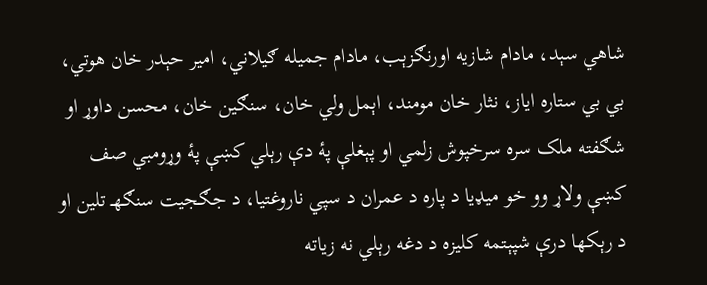شاهي سېد، مادام شازیه اورنګزېب، مادام جمیله ګیلاني، امیر حېدر خان هوتي، بي بي ستاره ایاز، نثار خان مومند، اېمل ولي خان، سنګین خان، محسن داوړ او شګفته ملک سره سرخپوش زلمي او پېغلې پۀ دې رېلي کښې پۀ وړومبي صف کښې ولاړ وو خو میډیا د پاره د عمران د سپي ناروغتیا، د جګجیت سنګهـ تلین او د رېکها درې شپېتمه کلیزه د دغه رېلي نه زیاته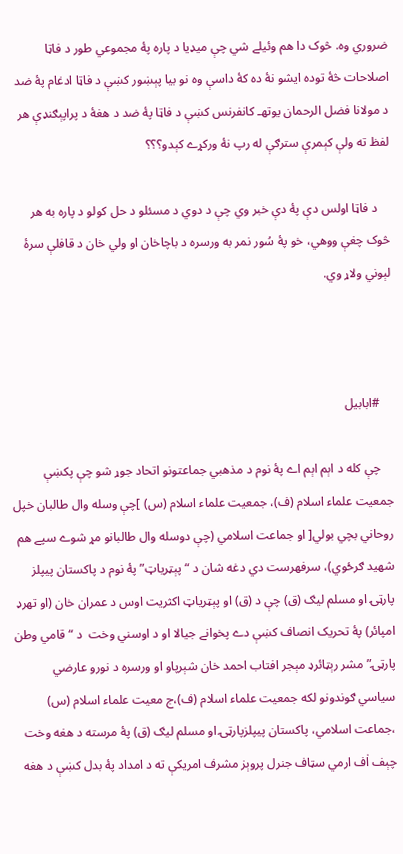ضروري وه. څوک دا هم وئیلے شي چې میډیا د پاره پۀ مجموعي طور د فاټا اصلاحات څۀ توده ایشو نۀ ده کۀ داسې وه نو بیا پېښور کښې د فاټا ادغام پۀ ضد د مولانا فضل الرحمان یوتهـ کانفرنس کښې د فاټا پۀ ضد د هغۀ د پراپېګنډې هر لفظ ته ولې کېمرې سترګې له رپ نۀ ورکړے کېدو؟؟؟

    د فاټا اولس دې پۀ دې خبر وي چې د دوي د مسئلو د حل کولو د پاره به هر څوک چغې ووهي، خو پۀ سُور نمر به ورسره د باچاخان او ولي خان د قافلې سرۀ لېوني ولاړ وي.



    #ابابيل

    چې کله د اېم اېم اے پۀ نوم د مذهبي جماعتونو اتحاد جوړ شو چې پکښې جمعيت علماء اسلام (ف)، جمعيت علماء اسلام (س) ]چې وسله وال طالبان خپل روحاني بچي بولي[ او جماعت اسلامي (چې دوسله وال طالبانو مړ شوے سپے هم شهيد ګرځوي)، سرفهرست دي دغه شان د “پېټرياټ” پۀ نوم د پاکستان پيپلز پارټۍ او مسلم ليګ (ق) چې د (ق) او پېټرياټ اکثريت اوس د عمران خان (او تهرډ امپائر) پۀ تحريک انصاف کښې دے پخوانے جيالا او د اوسني وخت  د “قامي وطن پارټۍ” مشر رېټائرډ مېجر افتاب احمد خان شېرپاو او ورسره د نورو عارضي سياسي ګوندونو لکه جمعيت علماء اسلام (ف)،ج معيت علماء اسلام (س) ،جماعت اسلامي، پاکستان پيپلزپارټۍ او مسلم ليګ (ق) پۀ مرسته د هغه وخت چېف اٰف ارمي سټاف جنرل پروېز مشرف امريکې ته د امداد پۀ بدل کښې د هغه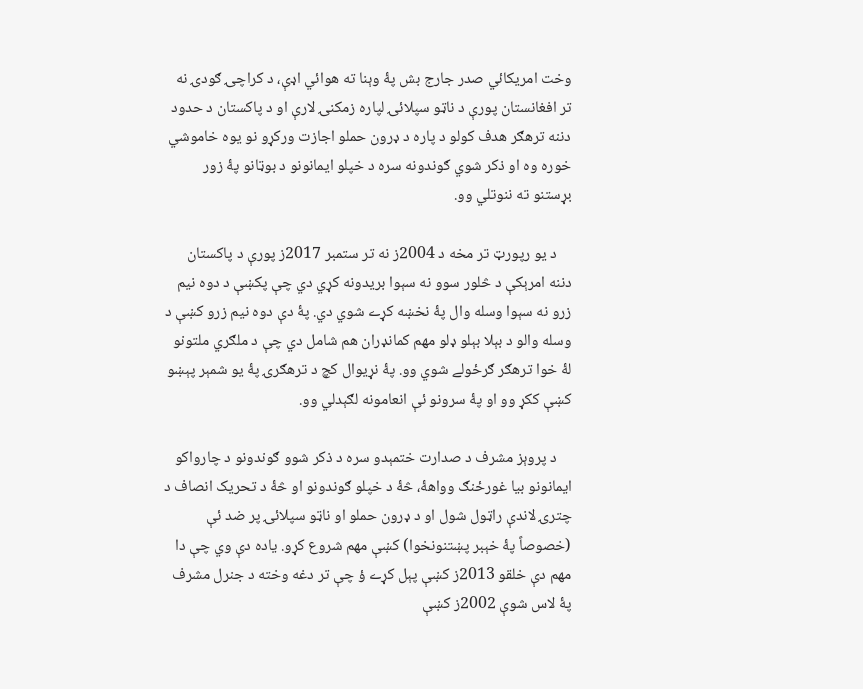وخت امريکائي صدر جارج بش پۀ وېنا ته هوائي اډې، د کراچۍ ګودۍ نه تر افغانستان پورې د ناټو سپلائۍ لپاره زمکنۍ لارې او د پاکستان د حدود دننه ترهګر هدف کولو د پاره د ډرون حملو اجازت ورکړو نو يوه خاموشي خوره وه او ذکر شوي ګوندونه سره د خپلو ايمانونو د بوټانو پۀ زور بړستنو ته ننوتلي وو.

    د يو رپورټ تر مخه د 2004ز نه تر ستمبر 2017ز پورې د پاکستان دننه امرېکې د څلور سوو نه سېوا بريدونه کړي دي چې پکښې د دوه نيم زرو نه سېوا وسله وال پۀ نخښه کړے شوي دي. پۀ دې دوه نيم زرو کښې د وسله والو د بېلا بېلو ډلو مهم کمانډران هم شامل دي چې د ملګري ملتونو لۀ خوا ترهګر ګرځولے شوي وو. پۀ نړيوال کچ د ترهګرۍ پۀ يو شمېر پېښو کښې ککړ وو او پۀ سرونو ئې انعامونه لګېدلي وو.

    د پروېز مشرف د صدارت ختمېدو سره د ذکر شوو ګوندونو د چارواکو ايمانونو بيا غورځنګ وواهۀ، څۀ د خپلو ګوندونو او څۀ د تحريک انصاف د چترۍ لاندې راټول شول او د ډرون حملو او ناټو سپلائۍ پر ضد ئې (خصوصاً پۀ خېبر پښتنونخوا) کښې مهم شروع کړو. ياده دې وي چې دا مهم دې خلقو 2013ز کښې پېل کړے ؤ چې تر دغه وخته د جنرل مشرف پۀ لاس شوې 2002ز کښې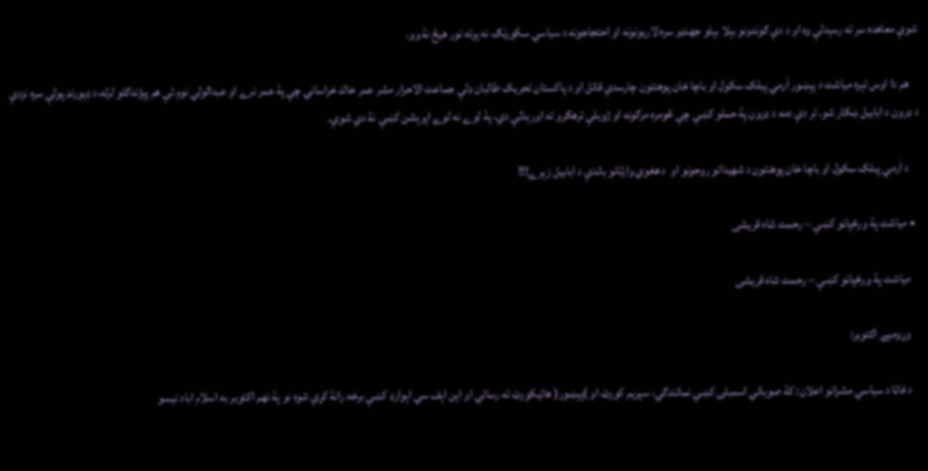شوې معاهده سر ته رسېدلې وه او د دې ګوندونو بېلا بېلو جهنډو سره لاريونونه او احتجاجونه د سياسي سکورنګ نه پرته نور هيڅ نۀ وو.

    هم دا اوس تېره مياشت د پېښور اٰرمي پبلک سکول او باچا خان پوهنتون چارسدې قاتل او د پاکستان تحريک طالبان ډلې جماعت الاحرار مشر عمر خالد خراساني چې پۀ عمر نرے او عبدالولي نوم ئې هم پېژندګلو لرله،د ډېورنډ پولې سره نزدې د ډرون د ابابيل ښکار شو. تر دې دمه د ډرون پۀ حملو کښې چې څومره مرګونه او ژوبلې ترهګرو ته اورېدلې دي، پۀ لوے نه لوے اپرېشن کښې نۀ دي شوې.

    د اٰرمي پبلک سکول او باچا خان پوهنتون د شهيدانو روحونو او  د هغوي وارثانو باندې د ابابيل زېرے!!!

  • مياشت پۀ ورځپاڼو کښې – رحمت شاه قریشی

    مياشت پۀ ورځپاڼو کښې – رحمت شاه قریشی

    وړومبے اکتوبر:

    د فاټا د سیاسي مشرانو اعلان: کۀ صوبائي اسمبلۍ کښې نمائندګي، سپریم کورټ او )پېښور( هائیکورټ ته رسائي او اېن اېف سي اېوارډ کښې برخه رانۀ کړې شوه نو پۀ نهم اکتوبر به اسلام اباد نیسو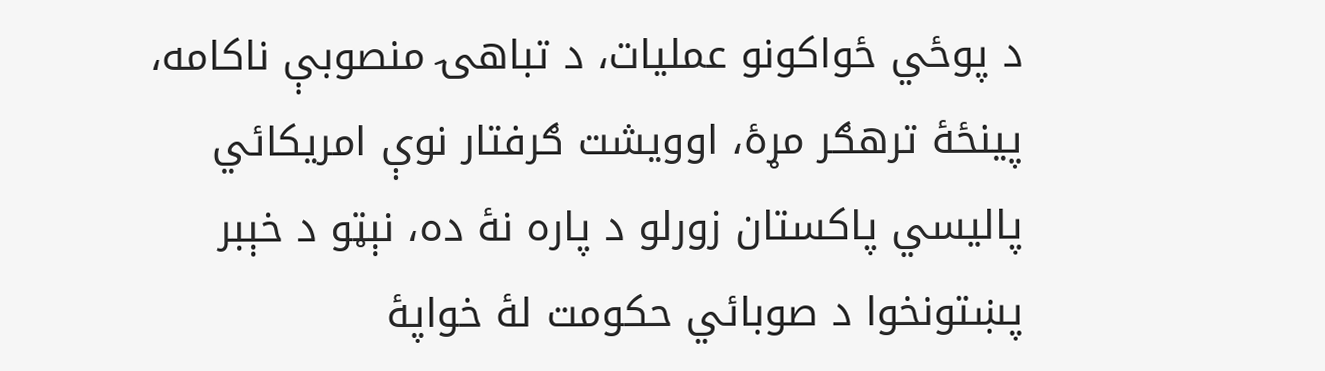د پوځي ځواکونو عمليات، د تباهۍ منصوبې ناکامه، پینځۀ ترهګر مړۀ، اوویشت ګرفتار نوې امریکائي پالیسي پاکستان زورلو د پاره نۀ ده، نېټو د خېبر پښتونخوا د صوبائي حکومت لۀ خواپۀ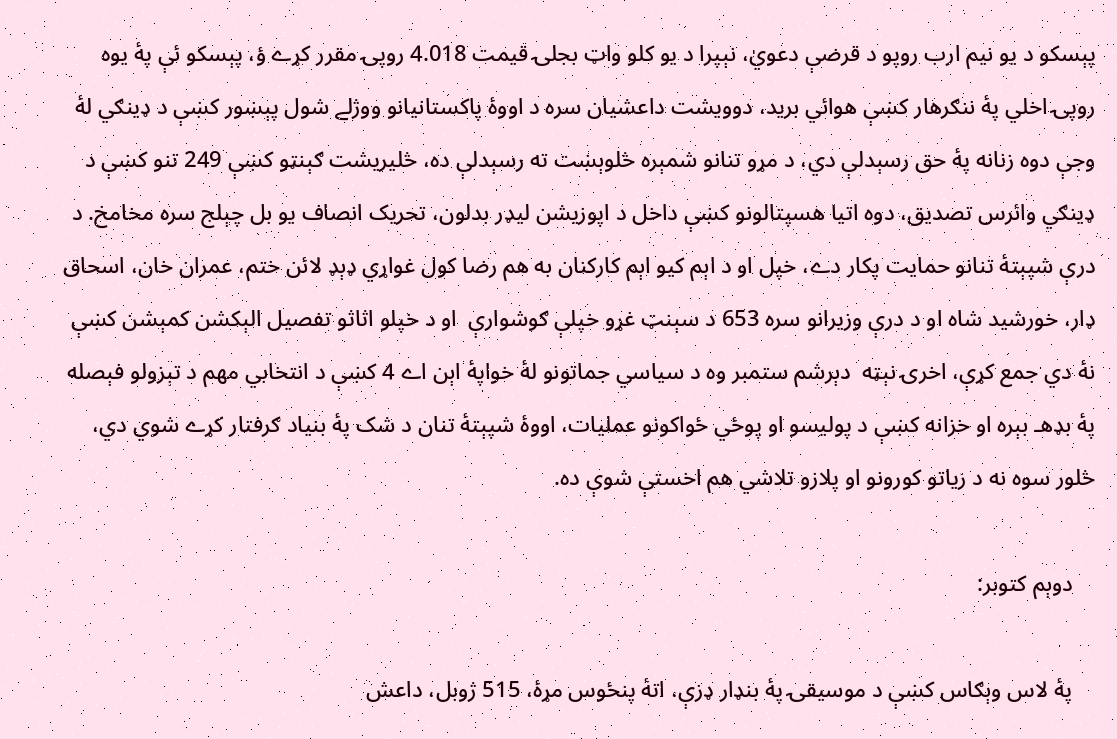پېسکو د يو نيم ارب روپو د قرضې دعويٰ، نېپرا د يو کلو واټ بجلۍ قيمت 4.018 روپۍ مقرر کړے ؤ، پېسکو ئې پۀ یوه روپۍ اخلي پۀ ننګرهار کښې هوائي برید، دوویشت داعشیان سره د اووۀ پاکستانیانو ووژلے شول پېښور کښې د ډینګي لۀ وجې دوه زنانه پۀ حق رسېدلې دي، د مړو تنانو شمېره څلوېښت ته رسېدلې ده، څلیریشت ګېنټو کښې 249 تنو کښې د ډينګي وائرس تصديق، دوه اتیا هسپتالونو کښې داخل د اپوزيشن ليډر بدلون، تحريک انصاف يو بل چېلج سره مخامخ. د درې شپېتۀ تنانو حمايت پکار دے، خپل او د اېم کيو اېم کارکنان به هم رضا کول غواړي ډېډ لائن ختم، عمران خان، اسحاق ډار، خورشيد شاه او د درې وزيرانو سره 653 د سېنټ غړو خپلې ګوشوارې  او د خپلو اثاثو تفصيل الېکشن کمېشن کښې نۀ دي جمع کړې، اخرۍ نېټه  دېرشم ستمبر وه د سياسي جماتونو لۀ خواپۀ اېن اے 4 کښې د انتخابي مهم د تېزولو فېصله پۀ بډهـ بېره او خزانه کښې د پوليسو او پوځي ځواکونو عمليات، اووۀ شپېتۀ تنان د شک پۀ بنياد ګرفتار کړے شوي دي، څلور سوه نه د زياتو کورونو او پلازو تلاشي هم اخستې شوې ده.

    دوېم کتوبر:

    پۀ لاس وېګاس کښې د موسيقۍ پۀ بنډار ډزې، اتۀ پنځوس مړۀ، 515 ژوبل، داعش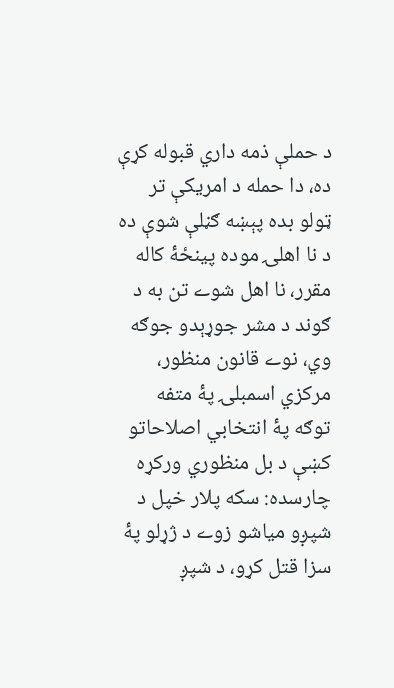د حملې ذمه داري قبوله کړې ده، دا حمله د امريکې تر ټولو بده پېښه ګڼلې شوې ده د نا اهلۍ موده پینځۀ کاله مقرر، نا اهل شوے تن به د ګوند د مشر جوړېدو جوګه وي، نوے قانون منظور، مرکزي اسمبلۍ پۀ متفه توګه پۀ انتخابي اصلاحاتو کښې د بل منظوري ورکړه چارسده: سکه پلار خپل د شپږو مياشو زوے د ژړلو پۀ سزا قتل کړو، د شپږ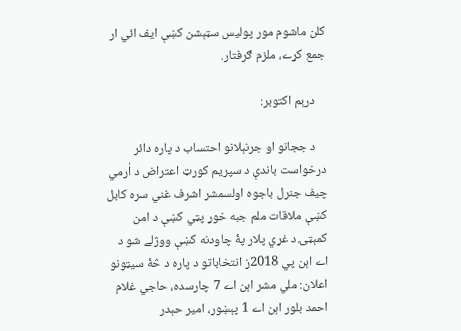کلن ماشوم مور پوليس سټېشن کښې ايف ائي ار جمع کړے، ملزم ګرفتار.

    درېم اکتوبر:

    د ججانو او جرنېلانو احتساب د پاره دائر درخواست باندې د سپریم کورټ اعتراض د اٰرمي چیف جنرل باجوه اولسمشر اشرف غني سره کابل کښې ملاقات ملم جبه خوړ پټي کښې د امن کمېټۍ د غړي پلار پۀ چاودنه کښې ووژلے شو د اے اېن پي 2018ز انتخاباتو د پاره د څۀ سیټونو اعلان: ملي مشر اېن اے 7 چارسده، حاجي غلام احمد بلور اېن اے 1 پېښور، امیر حېدر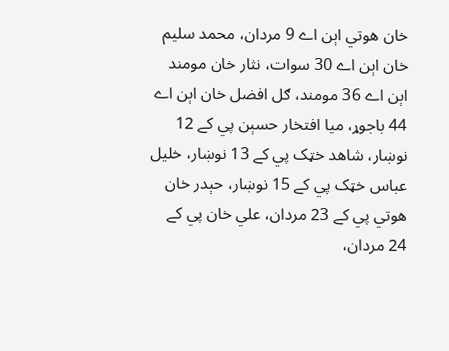خان هوتي اېن اے 9 مردان، محمد سلیم خان اېن اے 30 سوات، نثار خان مومند اېن اے 36 مومند، ګل افضل خان اېن اے 44 باجوړ، میا افتخار حسېن پي کے 12 نوښار، شاهد خټک پي کے 13 نوښار، خلیل عباس خټک پي کے 15 نوښار، حېدر خان هوتي پي کے 23 مردان، علي خان پي کے 24 مردان،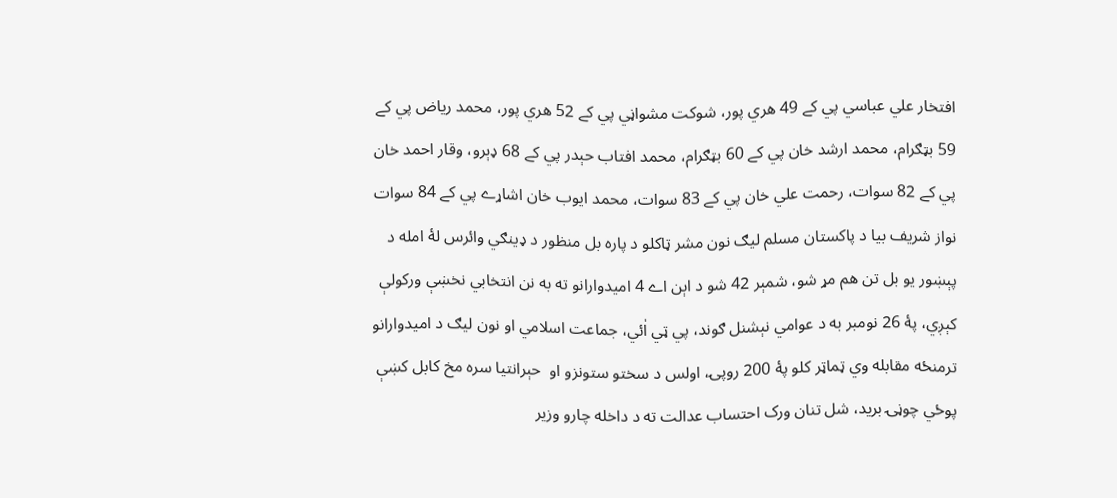افتخار علي عباسي پي کے 49 هري پور، شوکت مشواڼي پي کے 52 هري پور، محمد ریاض پي کے 59 بټګرام، محمد ارشد خان پي کے 60 بټګرام، محمد افتاب حېدر پي کے 68 ډېرو، وقار احمد خان پي کے 82 سوات، رحمت علي خان پي کے 83 سوات، محمد ایوب خان اشاړے پي کے 84 سوات  نواز شريف بیا د پاکستان مسلم ليګ نون مشر ټاکلو د پاره بل منظور د ډینګي وائرس لۀ امله د پېښور يو بل تن هم مړ شو، شمېر 42 شو د اېن اے 4 اميدوارانو ته به نن انتخابي نخښې ورکولې کېږي، پۀ 26 نومبر به د عوامي نېشنل ګوند، پي ټي اٰئي، جماعت اسلامي او نون ليګ د اميدوارانو ترمنځه مقابله وي ټماټر کلو پۀ 200 روپۍ، اولس د سختو ستونزو او  حېرانتيا سره مخ کابل کښې پوځي چوڼۍ برید، شل تنان ورک احتساب عدالت ته د داخله چارو وزیر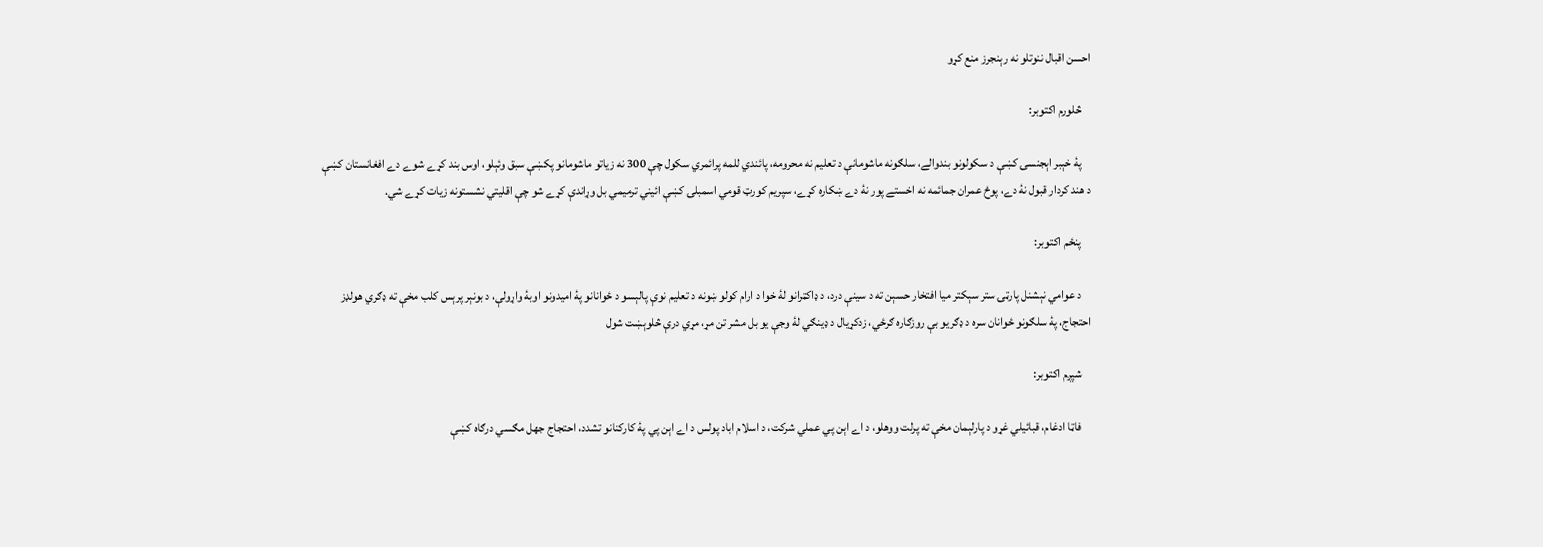احسن اقبال ننوتلو نه رېنجرز منع کړو

    څلورم اکتوبر:

    پۀ خېبر اېجنسۍ کښې د سکولونو بندوالے، سلګونه ماشومانې د تعليم نه محرومه، پائندي للمه پرائمري سکول چې 300 نه زياتو ماشومانو پکښې سبق وئېلو، اوس بند کړے شوے دے افغانستان کښې د هند کردار قبول نۀ دے، پوځ عمران جمائمه نه اخستے پور نۀ دے ښکاره کړے، سپریم کورټ قومي اسمبلۍ کښې ائیني ترمیمي بل وړاندې کړے شو چې اقلیتي نشستونه زیات کړے شي.

    پنځم اکتوبر:

    د عوامي نېشنل پارټۍ ستر سېکتر ميا افتخار حسېن ته د سينې درد، د ډاکټرانو لۀ خوا د ارام کولو ښونه د تعليم نوې پالېسو د ځوانانو پۀ اميدونو اوبۀ واړولې، د بونېر پرېس کلب مخې ته ډګري هولډز احتجاج، پۀ سلګونو ځوانان سره د ډګريو بې روزګاره ګرځي، زدکړیال د ډینګي لۀ وجې يو بل مشر تن مړ، مړي درې څلوېښت شول

    شپږم اکتوبر:

    فاټا ادغام، قبائیلي غړو د پارلېمان مخې ته پرلت ووهلو، د اے اېن پي عملي شرکت، د اسلام اباد پولس د اے اېن پي پۀ کارکنانو تشدد، احتجاج جهل مګسي درګاه کښې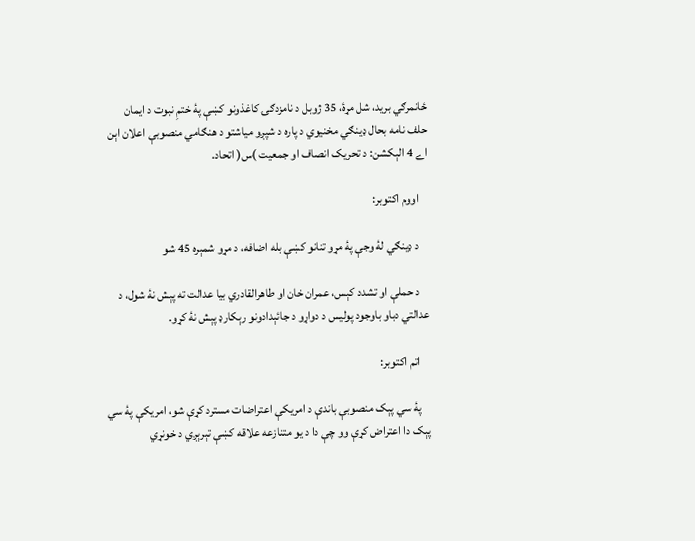ځانمرګي بريد، شل مړۀ، 35 ژوبل د نامزدګۍ کاغذونو کښې پۀ ختمِ نبوت د ایمان حلف نامه بحال ډینګي مخنیوي د پاره د شپږو میاشتو د هنګامي منصوبې اعلان اېن اے 4 الېکشن: د تحریک انصاف او جمعیت )س( اتحاد.

    اووم اکتوبر:

    د ډینګي لۀ وجې پۀ مړو تنانو کښې بله اضافه، د مړو شمېره 45 شو

    د حملې او تشدد کېس، عمران خان او طاهرالقادري بيا عدالت ته پېش نۀ شول، د عدالتي دباو باوجود پوليس د دواړو د جائېدادونو رېکارډ پېش نۀ کړو.

    اتم اکتوبر:

    پۀ سي پېک منصوبې باندې د امريکې اعتراضات مسترد کړې شو، امريکې پۀ سي پېک دا اعتراض کړې وو چې دا د يو متنازعه علاقه کښې تېرېږي د خونړي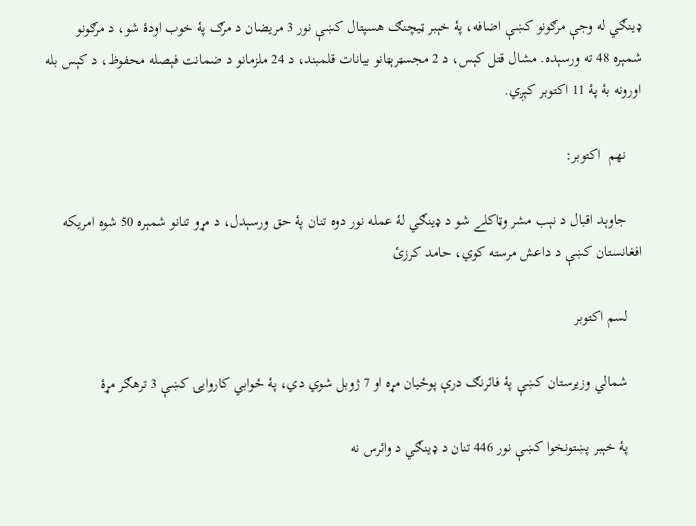ډینګي له وجې مرګونو کښې اضافه، پۀ خېبر ټيچنګ هسپتال کښې نور 3 مريضان د مرګ پۀ خوب اودۀ شو، د مرګونو شمېره 48 ته ورسېده. مشال قتل کېس، د 2 مجسټرېټانو بيانات قلمبند، د 24 ملزمانو د ضمانت فېصله محفوظ، د کېس بله اورونه بۀ پۀ 11 اکتوبر کېږي.

    نهم  اکتوبر:

    جاوېد اقبال د نېب مشر وټاکلے شو د ډینګي لۀ عمله نور دوه تنان پۀ حق ورسېدل، د مړو تنانو شمېره 50 شوه امریکه افغانستان کښې د داعش مرسته کوي، حامد کرزئ

    لسم اکتوبر

    شمالي وزيرستان کښې پۀ فائرنګ درې پوځيان مړه او 7 ژوبل شوي دي، پۀ ځوابي کاروايۍ کښې 3 ترهګر مړۀ

    پۀ خېبر پښتونخوا کښې نور 446 تنان د ډینګي د وائرس نه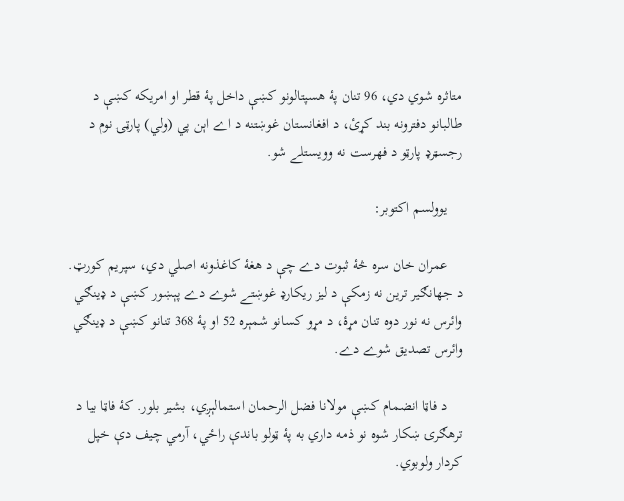متاثره شوي دي، 96 تنان پۀ هسپتالونو کښې داخل پۀ قطر او امريکه کښې د طالبانو دفترونه بند کړئ، د افغانستان غوښتنه د اے اېن پي (ولي) پارټۍ نوم د رجسټرډ پارټو د فهرست نه وويستلے شو.

    یوولسم اکتوبر:

    عمران خان سره څۀ ثبوت دے چې د هغۀ کاغذونه اصلي دي، سپريم کورټ. د جهانګير ترين نه زمکې د ليز ريکارډ غوښتے شوے دے پېښور کښې د ډینګي وائرس نه نور دوه تنان مړۀ، د مړو کسانو شمېره 52 او پۀ 368 تنانو کښې د ډینګي وائرس تصديق شوے دے.

    د فاټا انضمام کښې مولانا فضل الرحمان استمالېږي، بشير بلور. کۀ فاټا بيا د ترهګرۍ ښکار شوه نو ذمه داري به پۀ ټولو باندې راځي، آرمي چيف دې خپل کردار ولوبوي.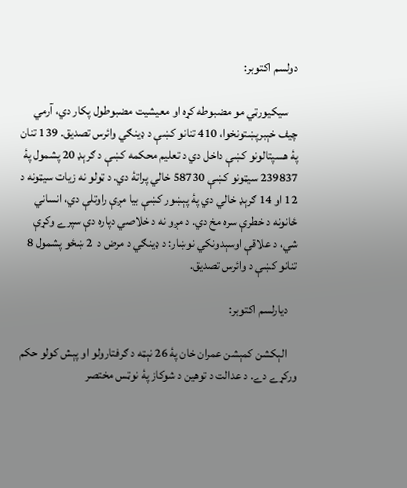دولسم اکتوبر:

    سيکيورټي مو مضبوطه کړه او معيشيت مضبوطول پکار دي، آرمي چيف خېبرپښتونخوا، 410 تنانو کښې د ډینګي وائرس تصديق. 139 تنان پۀ هسپتالونو کښې داخل دي د تعليم محکمه کښې د ګرېډ 20 پشمول پۀ 239837 سيټونو کښې 58730 خالي پراتۀ دي. د ټولو نه زيات سيټونه د 12 او 14 ګرېډ خالي دي پۀ پېښور کښې بيا مږې راوتلې دي، انساني ځانونه د خطرې سره مخ دي. د مږو نه د خلاصي دپاره دې سپرے وکړې شي، د علاقې اوسېدونکي نوښار: د ډینګي د مرض د  2 ښځو پشمول 8 تنانو کښې د وائرس تصديق.

    دیارلسم اکتوبر:

    الېکشن کمېشن عمران خان پۀ 26 نېټه د ګرفتارولو او پېش کولو حکم ورکړے دے. د عدالت د توهين د شوکاز پۀ نوټس مختصر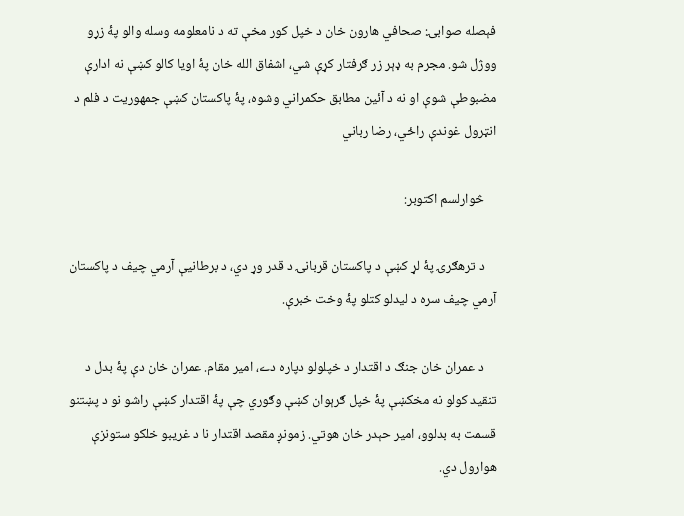فېصله صوابۍ: صحافي هارون خان د خپل کور مخې ته د نامعلومه وسله والو پۀ زړو ووژل شو. مجرم به ډېر زر ګرفتار کړې شي، اشفاق الله خان پۀ اويا کالو کښې نه ادارې مضبوطې شوې او نه د آئين مطابق حکمراني وشوه، پۀ پاکستان کښې جمهوريت د فلم د انټرول غوندې راځي، رضا رباني

    څوارلسم اکتوبر:

    د ترهګرۍ پۀ لړ کښې د پاکستان قربانۍ د قدر وړ دي، د برطانيې آرمي چيف د پاکستان آرمي چيف سره د ليدلو کتلو پۀ وخت خبرې.

    د عمران خان جنګ د اقتدار د خپلولو دپاره دے، امير مقام. عمران خان دې پۀ بدل د تنقيد کولو نه مخکښې پۀ خپل ګرېوان کښې وګوري چې پۀ اقتدار کښې راشو نو د پښتنو قسمت به بدلوو، امير حېدر خان هوتي. زمونږ مقصد اقتدار نا د غريبو خلکو ستونزې هوارول دي.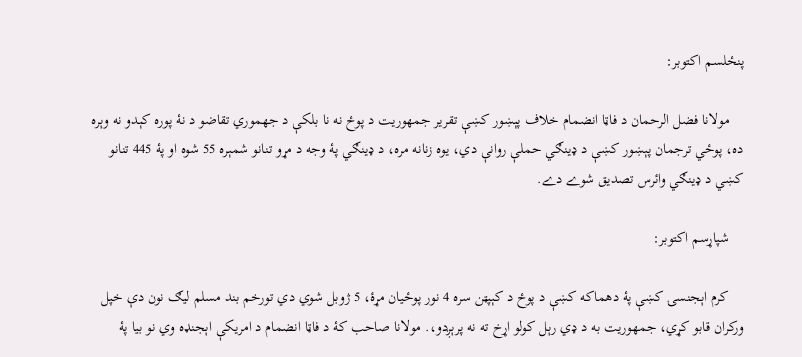پنځلسم اکتوبر:

    مولانا فضل الرحمان د فاټا انضمام خلاف پېښور کښې تقریر جمهوريت د پوځ نه نا بلکې د جهموري تقاضو د نۀ پوره کېدو نه وېره ده، پوځي ترجمان پېښور کښې د ډینګي حملې روانې دي، يوه زنانه مره، د ډینګي پۀ وجه د مړو تنانو شمېره 55 شوه او پۀ 445 تنانو کښي د ډینګي وائرس تصديق شوے دے.

    شپاړسم اکتوبر:

    کرم اېجنسۍ کښې پۀ دهماکه کښې د پوځ د کېپټن سره 4 نور پوځيان مړۀ، 5 ژوبل شوي دي تورخم بند مسلم ليګ نون دې خپل ورکران قابو کړي، جمهوريت به د ډي رېل کولو اړخ ته نه پرېږدو،. مولانا صاحب کۀ د فاټا انضمام د امريکې اېجنډه وي نو بيا پۀ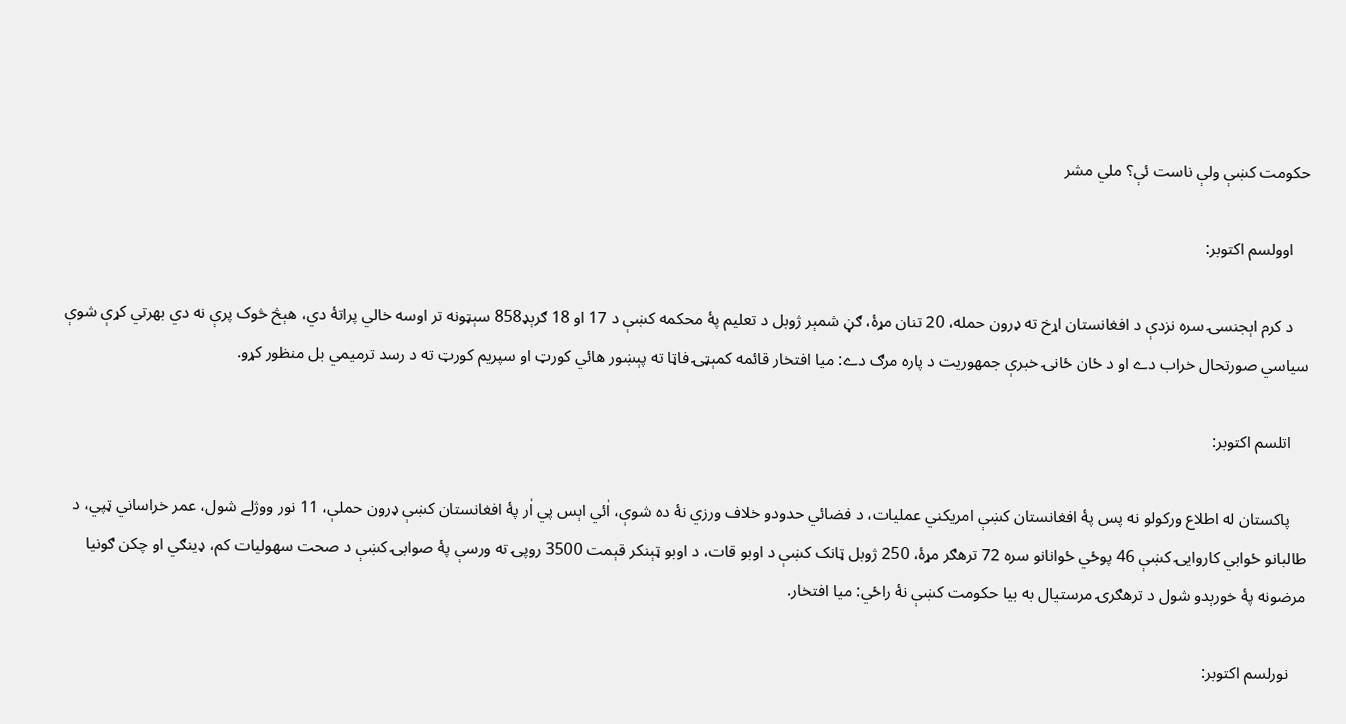حکومت کښې ولې ناست ئې؟ ملي مشر

    اوولسم اکتوبر:

    د کرم اېجنسۍ سره نزدې د افغانستان اړخ ته ډرون حمله، 20 تنان مړۀ، ګڼ شمېر ژوبل د تعليم پۀ محکمه کښې د 17 او 18 ګرېډ858 سېټونه تر اوسه خالي پراتۀ دي، هېڅ څوک پرې نه دي بهرتي کړې شوې سیاسي صورتحال خراب دے او د ځان ځانۍ خبرې جمهوریت د پاره مرګ دے: میا افتخار قائمه کمېټۍ فاټا ته پېښور هائي کورټ او سپریم کورټ ته د رسد ترمیمي بل منظور کړو.

    اتلسم اکتوبر:

    پاکستان له اطلاع ورکولو نه پس پۀ افغانستان کښې امريکني عمليات، د فضائي حدودو خلاف ورزي نۀ ده شوې، اٰئي اېس پي اٰر پۀ افغانستان کښې ډرون حملې، 11 نور ووژلے شول، عمر خراساني ټپي، د طالبانو ځوابي کاروايۍ کښې 46 پوځي ځوانانو سره 72 ترهګر مړۀ، 250 ژوبل ټانک کښې د اوبو قات، د اوبو ټېنکر قېمت 3500 روپۍ ته ورسې پۀ صوابۍ کښې د صحت سهوليات کم، ډینګي او چکن ګونيا مرضونه پۀ خورېدو شول د ترهګرۍ مرستیال به بیا حکومت کښې نۀ راځي: میا افتخار.

    نورلسم اکتوبر: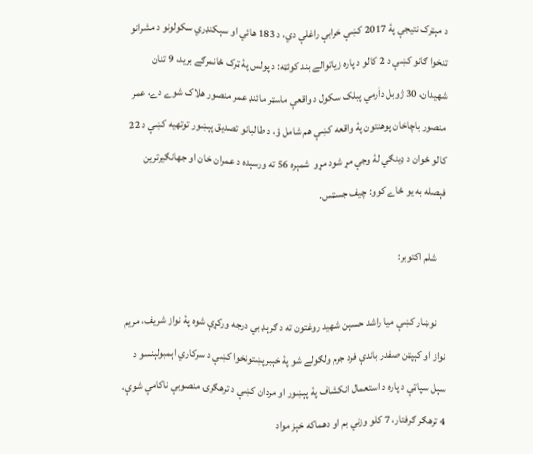د مېټرک نتيجې پۀ 2017 کښې خرابې راغلې دي، د 183 هائي او سېکنډري سکولونو د مشرانو تنخوا ګانو کښې د 2 کالو د پاره زياتوالے بند کوئټه: د پولس پۀ ټرک ځانمرګے برید، 9 تنان شهيدان، 30 ژوبل داٰرمي پبلک سکول د واقعې ماسټر مائنډ عمر منصور هلاک شوے دے، عمر منصور باچاخان پوهنتون پۀ واقعه کښې هم شامل ؤ، د طالبانو تصديق پېښور توتهيه کښې د 22 کالو ځوان د ډینګي لۀ وجې مړ شود مړو  شمېره 56 ته ورسېده د عمران خان او جهانګیرترین فېصله به یو ځاے کوو: چیف جسټس.

    شلم اکتوبر:

    نوښار کښې میا راشد حسېن شهید روغتون ته د ګرېډ بي درجه ورکړې شوه پۀ نواز شريف، مريم نواز او کېپټن صفدر باندې فرد جرم ولګولے شو پۀ خېبرپښتونخوا کښې د سرکاري اېمبولېنسو د سېل سپاټې د پاره د استعمال انکشاف پۀ پېښور او مردان کښې د ترهګرۍ منصوبې ناکامې شوې، 4 ترهګر ګرفتار، 7 کلو وزني بم او دهماکه خېز مواد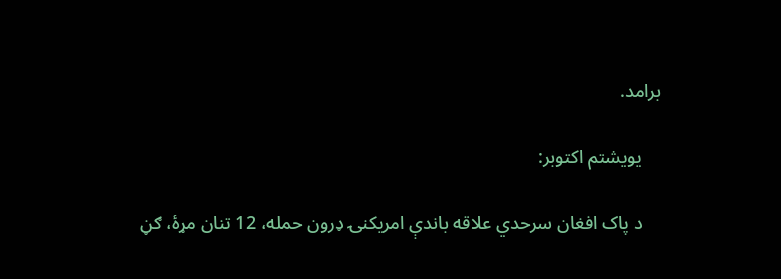برامد.

    یویشتم اکتوبر:

    د پاک افغان سرحدي علاقه باندې امريکنۍ ډرون حمله، 12 تنان مړۀ، ګڼ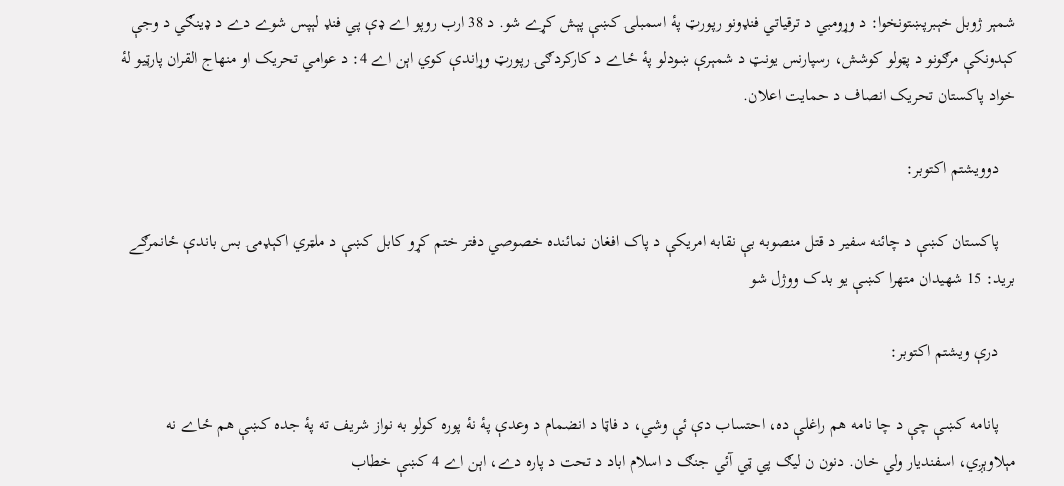شمېر ژوبل خېبرپښتونخوا: د وړومبي د ترقياتي فنډونو رپورټ پۀ اسمبلۍ کښې پېش کړے شو. د 38 ارب روپو اے ډې پي فنډ لېپس شوے دے د ډینګي د وجې کېدونکې مرګونو د پټولو کوشش، رسپارنس يونټ د شمېرې ښودلو پۀ ځاے د کارکردګۍ رپورټ وړاندې کوي اېن اے 4: د عوامي تحريک او منهاج القران پارټیو لۀ خواد پاکستان تحريک انصاف د حمايت اعلان.

    دوویشتم اکتوبر:

    پاکستان کښې د چائنه سفیر د قتل منصوبه بې نقابه امریکې د پاک افغان نمائنده خصوصي دفتر ختم کړو کابل کښې د ملټري اکېډمۍ بس باندې ځانمرګے برید: 15 شهیدان متهرا کښې یو بدک ووژل شو

    درې ویشتم اکتوبر:

    پانامه کښې چې د چا نامه هم راغلې ده، احتساب دې ئې وشي، د فاټا د انضمام د وعدې پۀ نۀ پوره کولو به نواز شريف ته پۀ جده کښې هم ځاے نه مېلاوېږي، اسفنديار ولي خان. دنون ن ليګ پي ټي آئي جنګ د اسلام اباد د تحت د پاره دے، اېن اے 4 کښې خطاب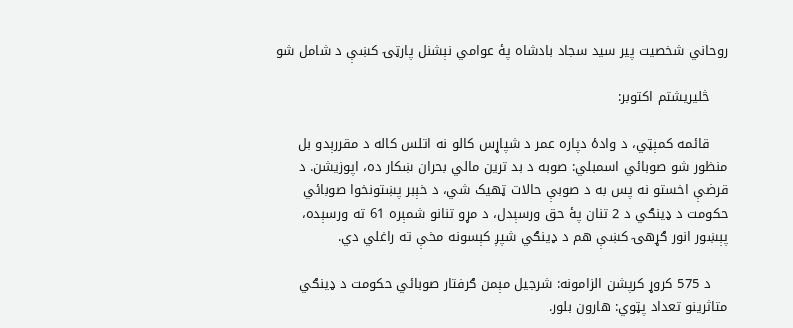روحاني شخصيت پير سيد سجاد بادشاه پۀ عوامي نېشنل پارټۍ کښې د شامل شو

    څلیریشتم اکتوبر:

    قائمه کمېټي، د وادۀ دپاره عمر د شپاړس کالو نه اتلس کاله د مقررېدو بل منظور شو صوبائي اسمبلي: صوبه د بد ترين مالي بحران ښکار ده، اپوزيشن. د قرضې اخستو نه پس به د صوبې حالات ټهيک شي، د خېبر پښتونخوا صوبائي حکومت د ډینګي د 2 تنان پۀ حق ورسېدل، د مړو تنانو شمېره 61 ته ورسېده، پېښور انور ګړهۍ کښې هم د ډینګي شپږ کېسونه مخې ته راغلي دي.

    د 575 کروړ کرپشن الزامونه: شرجیل مېمن ګرفتار صوبائي حکومت د ډینګي متاثرینو تعداد پټوي: هارون بلور.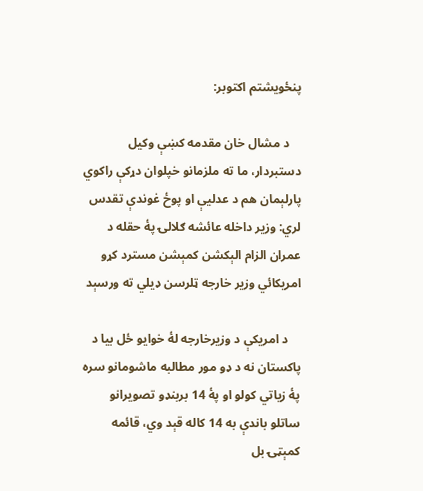پنځویشتم اکتوبر:

    د مشال خان مقدمه کښې وکیل دستبردار، ما ته ملزمانو خپلوان دړکې راکوي پارلېمان هم د عدلیې او پوځ غوندې تقدس لري: وزیر داخله عائشه ګلالۍ پۀ حقله د عمران الزام الېکشن کمېشن مسترد کړو امریکائي وزیر خارجه ټلرسن ډیلي ته ورسېد

    د امريکې د وزيرخارجه لۀ خوايو ځل بيا د پاکستان نه د ډو مور مطالبه ماشومانو سره پۀ زياتي کولو او پۀ 14 بربنډو تصويرانو ساتلو باندې به 14 کاله قېد وي، قائمه کمېټۍ بل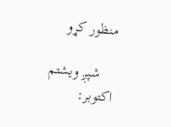منظور کړو

    شپږ ویشتم اکتوبر: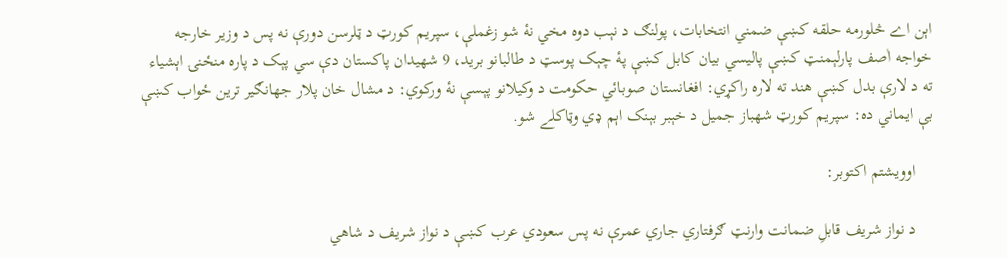اېن اے څلورمه حلقه کښې ضمني انتخابات، پولنګ د نېب دوه مخي نۀ شو زغملې، سپریم کورټ د ټلرسن دورې نه پس د وزیر خارجه خواجه اٰصف پارلېمنټ کښې پالیسي بیان کابل کښې پۀ چېک پوسټ د طالبانو برید، 9 شهیدان پاکستان دې سي پېک د پاره منځنۍ اېشیاء ته د لارې بدل کښې هند ته لاره راکړي: افغانستان صوبائي حکومت د وکیلانو پېسې نۀ ورکوي: د مشال خان پلار جهانګیر ترین ځواب کښې بې ایماني ده: سپریم کورټ شهباز جمیل د خېبر بېنک اېم ډي وټاکلے شو.

    اوویشتم اکتوبر:

    د نواز شریف قابلِ ضمانت وارنټ ګرفتاري جاري عمرې نه پس سعودي عرب کښې د نواز شریف د شاهي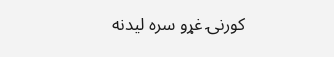کورنۍ غړو سره لیدنه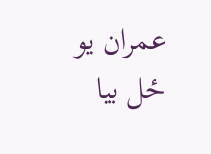عمران یو ځل بیا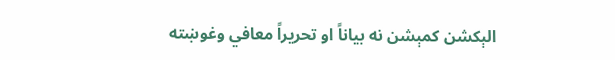الېکشن کمېشن نه بیاناً او تحریراً معافي وغوښته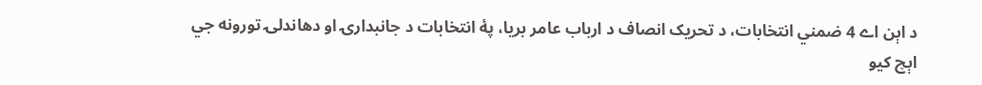د اېن اے 4 ضمني انتخابات، د تحریک انصاف د ارباب عامر بریا، پۀ انتخابات د جانبدارۍ او دهاندلۍ تورونه جي اېچ کیو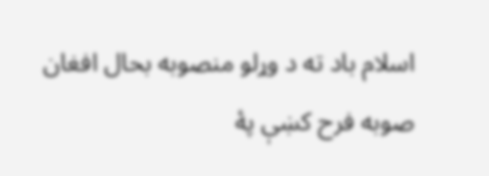اسلام باد ته د وړلو منصوبه بحال افغان صوبه فرح کښې پۀ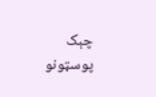چېک پوسټونو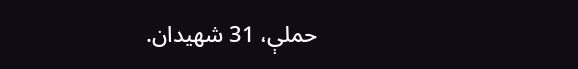حملې، 31 شهیدان.